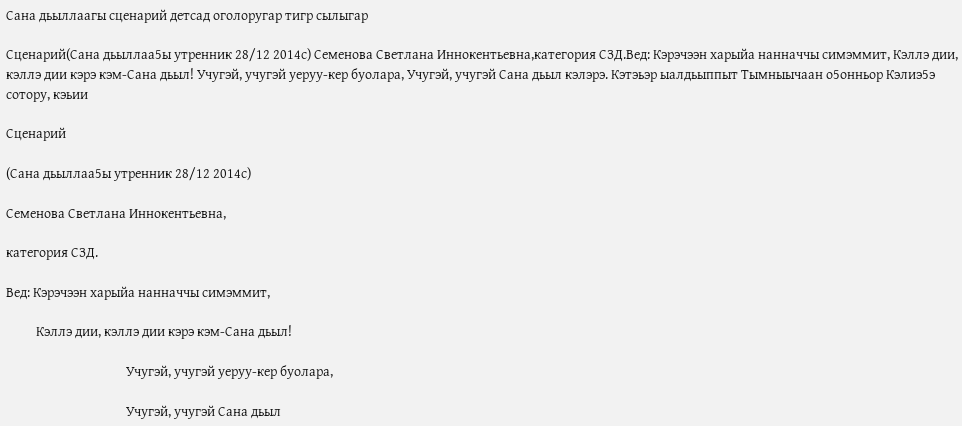Сана дьыллаагы сценарий детсад оголоругар тигр сылыгар

Сценарий(Сана дьыллаа5ы утренник 28/12 2014с) Семенова Светлана Иннокентьевна,категория СЗД.Вед: Кэрэчээн харыйа нанначчы симэммит, Кэллэ дии, кэллэ дии кэрэ кэм-Сана дьыл! Учугэй, учугэй уеруу-кер буолара, Учугэй, учугэй Сана дьыл кэлэрэ. Кэтэьэр ыалдьыппыт Тымныычаан о5онньор Кэлиэ5э сотору, кэьии

Сценарий

(Сана дьыллаа5ы утренник 28/12 2014с)

Семенова Светлана Иннокентьевна,

категория СЗД.

Вед: Кэрэчээн харыйа нанначчы симэммит,

          Кэллэ дии, кэллэ дии кэрэ кэм-Сана дьыл!

                                        Учугэй, учугэй уеруу-кер буолара,

                                        Учугэй, учугэй Сана дьыл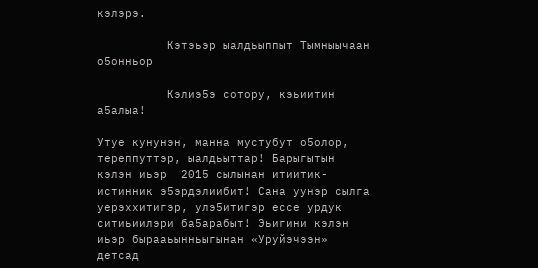кэлэрэ.

          Кэтэьэр ыалдьыппыт Тымныычаан о5онньор

          Кэлиэ5э сотору, кэьиитин а5алыа!

Утуе кунунэн, манна мустубут о5олор, тереппуттэр, ыалдьыттар! Барыгытын кэлэн иьэр  2015 сылынан итиитик-истинник э5эрдэлиибит! Сана уунэр сылга уерэххитигэр, улэ5итигэр ессе урдук ситиьиилэри ба5арабыт! Эьигини кэлэн иьэр бырааьынньыгынан «Уруйэчээн» детсад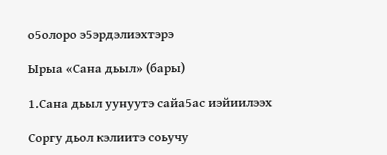о5олоро э5эрдэлиэхтэрэ

Ырыа «Сана дьыл» (бары)

1.Сана дьыл уунуутэ сайа5ас иэйиилээх

Соргу дьол кэлиитэ соьучу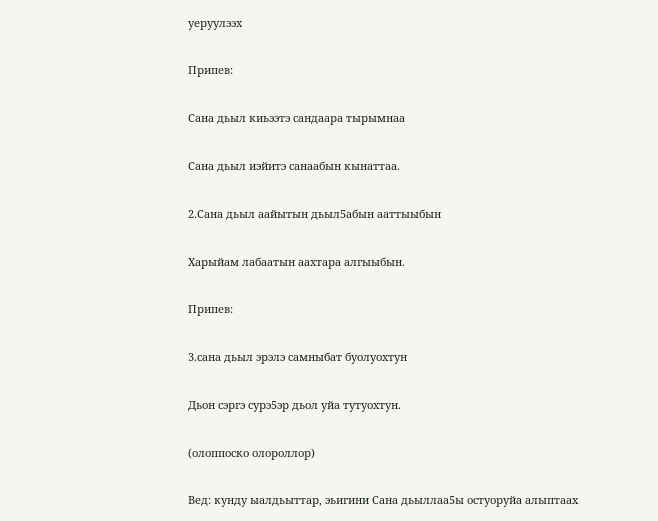уеруулээх

Припев:

Сана дьыл киьээтэ сандаара тырымнаа

Сана дьыл иэйитэ санаабын кынаттаа.

2.Сана дьыл аайытын дьыл5абын ааттыыбын

Харыйам лабаатын аахтара алгыыбын.

Припев:

3.сана дьыл эрэлэ самныбат буолуохтун

Дьон сэргэ сурэ5эр дьол уйа тутуохтун.

(олоппоско олороллор)

Вед: кунду ыалдьыттар, эьигини Сана дьыллаа5ы остуоруйа алыптаах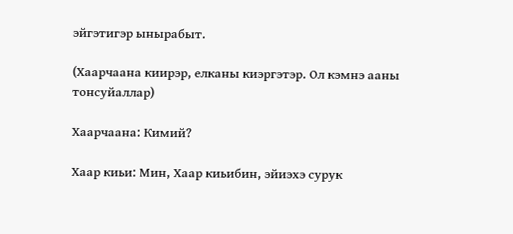эйгэтигэр ынырабыт.

(Хаарчаана киирэр, елканы киэргэтэр. Ол кэмнэ ааны тонсуйаллар)

Хаарчаана: Кимий?

Хаар киьи: Мин, Хаар киьибин, эйиэхэ сурук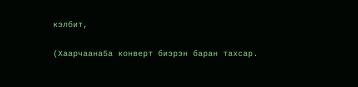кэлбит,

(Хаарчаана5а конверт биэрэн баран тахсар.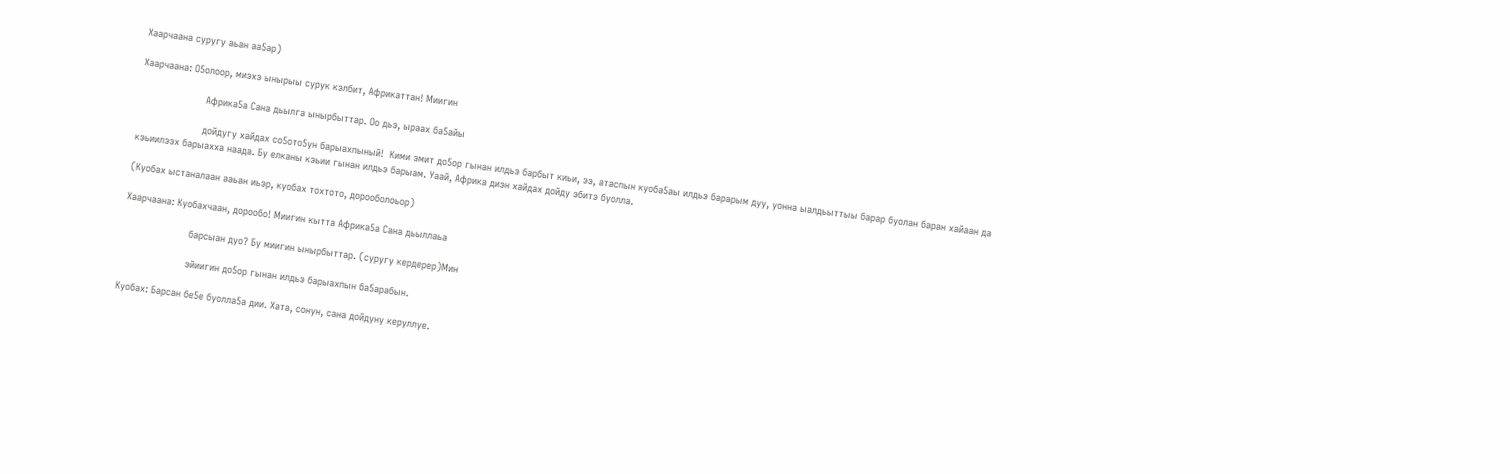Хаарчаана суругу аьан аа5ар)

Хаарчаана: О5олоор, миэхэ ынырыы сурук кэлбит, Африкаттан! Миигин

                      Африка5а Сана дьылга ынырбыттар. Оо дьэ, ыраах ба5айы

                      дойдугу хайдах со5ото5ун барыахпыный!  Кими эмит до5ор гынан илдьэ барбыт киьи, ээ, атаспын куоба5аы илдьэ барарым дуу, уонна ыалдьыттыы барар буолан баран хайаан да кэьиилээх барыахха наада. Бу елканы кэьии гынан илдьэ барыам. Уаай, Африка диэн хайдах дойду эбитэ буолла.

(Куобах ыстаналаан ааьан иьэр, куобах тохтото, дорооболоьор)

Хаарчаана: Куобахчаан, дорообо! Миигин кытта Африка5а Сана дьыллаьа

                      барсыан дуо? Бу миигин ынырбыттар. (суругу кердерер)Мин

                      эйиигин до5ор гынан илдьэ барыахпын ба5арабын.

Куобах: Барсан бе5е буолла5а дии. Хата, сонун, сана дойдуну керуллуе.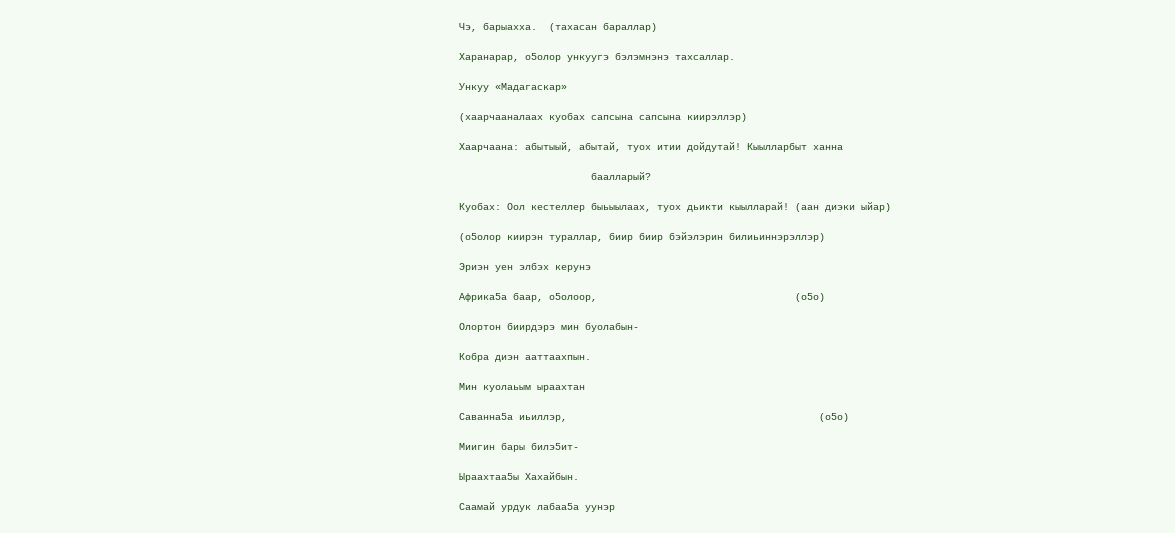Чэ, барыахха.  (тахасан бараллар)

Харанарар, о5олор ункуугэ бэлэмнэнэ тахсаллар.

Ункуу «Мадагаскар»

(хаарчааналаах куобах сапсына сапсына киирэллэр)

Хаарчаана: абытыый, абытай, туох итии дойдутай! Кыылларбыт ханна

                      баалларый?

Куобах: Оол кестеллер быьыылаах, туох дьикти кыылларай! (аан диэки ыйар)

(о5олор киирэн тураллар, биир биир бэйэлэрин билиьиннэрэллэр)

Эриэн уен элбэх керунэ

Африка5а баар, о5олоор,                                 (о5о)

Олортон биирдэрэ мин буолабын-

Кобра диэн ааттаахпын.

Мин куолаьым ыраахтан

Саванна5а иьиллэр,                                          (о5о)

Миигин бары билэ5ит-

Ыраахтаа5ы Хахайбын.

Саамай урдук лабаа5а уунэр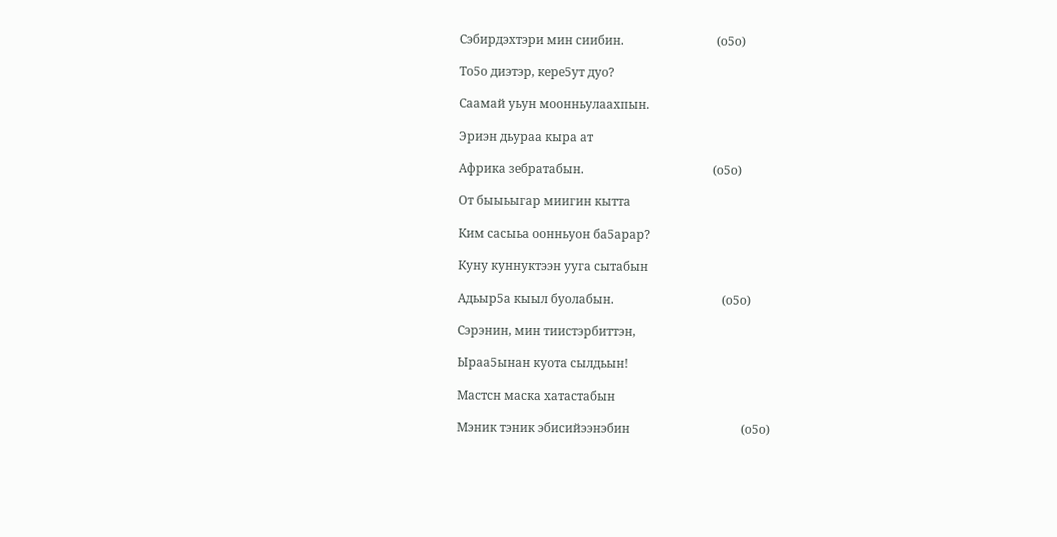Сэбирдэхтэри мин сиибин.                               (о5о)

То5о диэтэр, кере5ут дуо?

Саамай уьун моонньулаахпын.

Эриэн дьураа кыра ат

Африка зебратабын.                                           (о5о)

От быыьыгар миигин кытта

Ким сасыьа оонньуон ба5арар?

Куну куннуктээн ууга сытабын

Адьыр5а кыыл буолабын.                                    (о5о)

Сэрэнин, мин тиистэрбиттэн,

Ыраа5ынан куота сылдьын!

Мастсн маска хатастабын

Мэник тэник эбисийээнэбин                                     (о5о)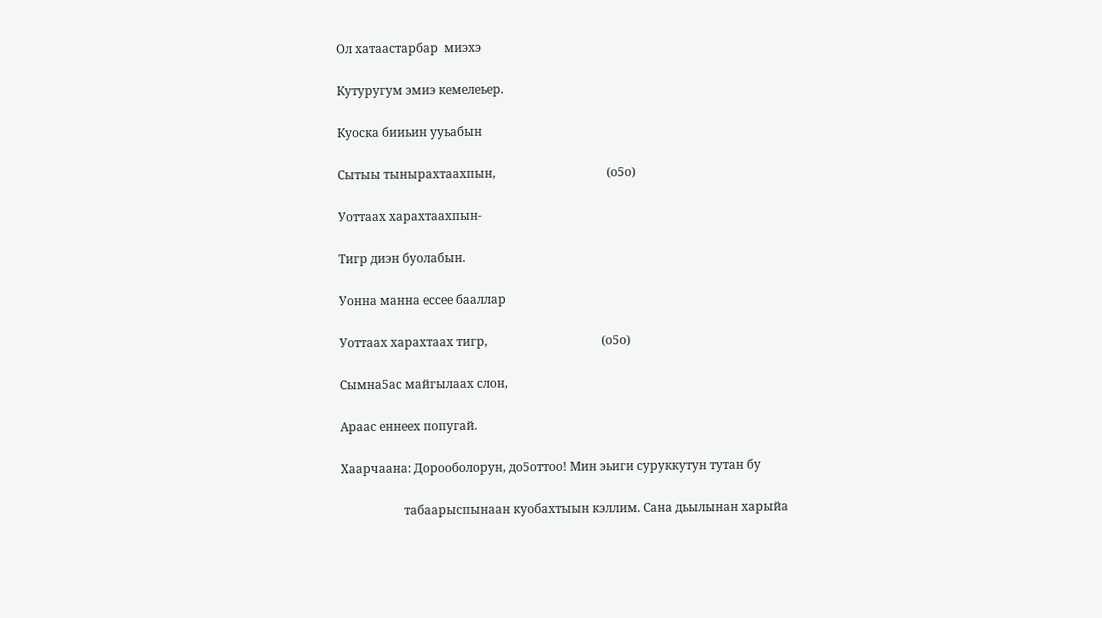Ол хатаастарбар  миэхэ

Кутуругум эмиэ кемелеьер.

Куоска бииьин ууьабын

Сытыы тынырахтаахпын,                                     (о5о)

Уоттаах харахтаахпын-

Тигр диэн буолабын.

Уонна манна ессее бааллар

Уоттаах харахтаах тигр,                                      (о5о)

Сымна5ас майгылаах слон,

Араас еннеех попугай.

Хаарчаана: Дорооболорун, до5оттоо! Мин эьиги суруккутун тутан бу

                     табаарыспынаан куобахтыын кэллим. Сана дьылынан харыйа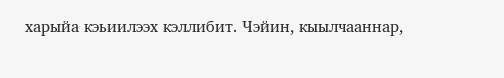харыйа кэьиилээх кэллибит. Чэйин, кыылчааннар,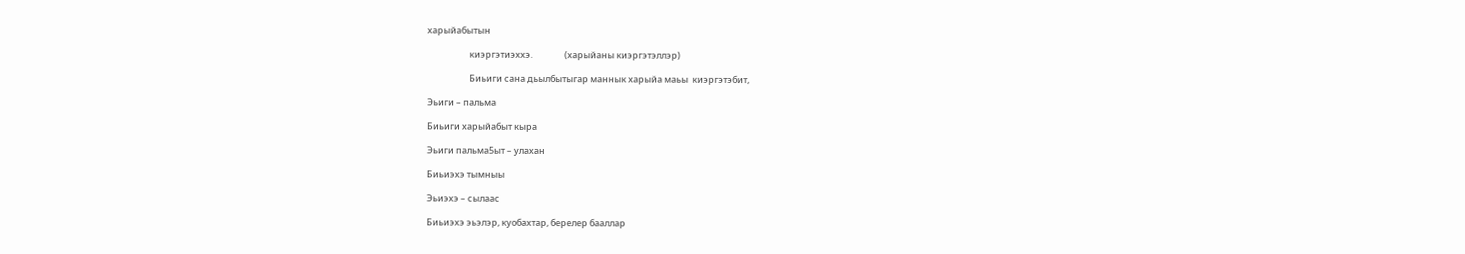харыйабытын

                     киэргэтиэххэ.                (харыйаны киэргэтэллэр)

                     Биьиги сана дьылбытыгар маннык харыйа маьы  киэргэтэбит,

Эьиги – пальма

Биьиги харыйабыт кыра

Эьиги пальма5ыт – улахан

Биьиэхэ тымныы

Эьиэхэ – сылаас

Биьиэхэ эьэлэр, куобахтар, берелер бааллар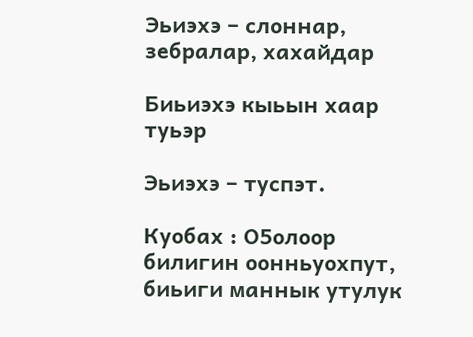Эьиэхэ – слоннар, зебралар, хахайдар

Биьиэхэ кыьын хаар туьэр

Эьиэхэ – туспэт.

Куобах : О5олоор билигин оонньуохпут, биьиги маннык утулук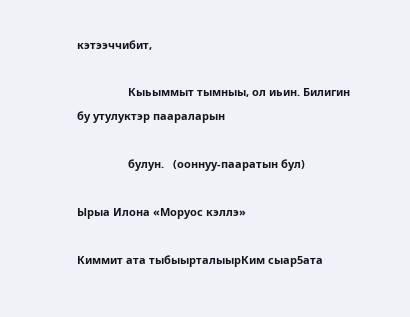кэтээччибит,

                 Кыьыммыт тымныы, ол иьин. Билигин бу утулуктэр паараларын

                 булун.   (ооннуу-пааратын бул)

Ырыа Илона «Моруос кэллэ»

Киммит ата тыбыырталыырКим сыар5ата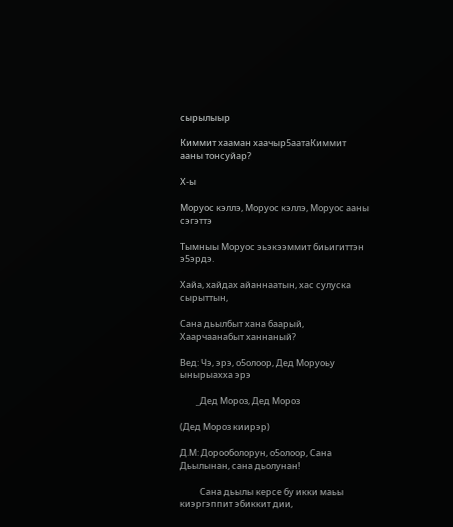сырылыыр

Киммит хааман хаачыр5аатаКиммит ааны тонсуйар?

Х-ы

Моруос кэллэ, Моруос кэллэ, Моруос ааны сэгэттэ

Тымныы Моруос эьэкээммит биьигиттэн э5эрдэ.

Хайа, хайдах айаннаатын, хас сулуска сырыттын,

Сана дьылбыт хана баарый, Хаарчаанабыт ханнаный?

Вед: Чэ, эрэ, о5олоор, Дед Моруоьу ынырыахха эрэ

        _Дед Мороз, Дед Мороз

(Дед Мороз киирэр)

Д.М: Дорооболорун, о5олоор, Сана Дьылынан, сана дьолунан!

          Сана дьылы керсе бу икки маьы киэргэппит эбиккит дии,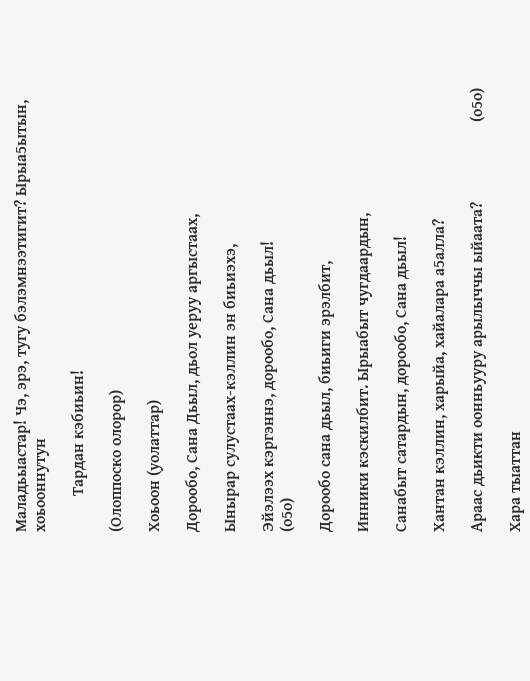Маладьыастар! Чэ, эрэ, тугу бэлэмнээтигит? Ырыа5ытын, хоьооннутун

         Тардан кэбиьин!

(Олоппоско олорор)

Хоьоон (уолаттар)

Дорообо, Сана Дьыл, дьол уеруу аргыстаах,

Ынырар сулустаах-кэллин эн биьиэхэ,

Эйэлээх кэргэннэ, дорообо, Сана дьыл!                                     (о5о)

Дорообо сана дьыл, биьиги эрэлбит,

Инники кэскилбит. Ырыабыт чугдаардын,

Санабыт сатардын, дорообо, Сана дьыл!

Хантан кэллин, харыйа, хайалара а5алла?

Араас дьикти оонньууру арылыччы ыйаата?                    (о5о)

Хара тыаттан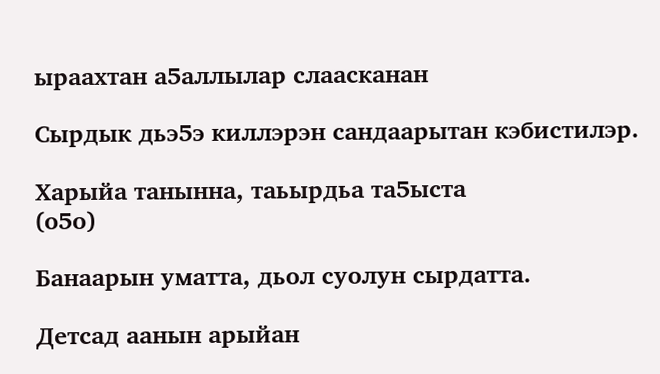ыраахтан а5аллылар слаасканан

Сырдык дьэ5э киллэрэн сандаарытан кэбистилэр.

Харыйа танынна, таьырдьа та5ыста                                       (о5о)

Банаарын уматта, дьол суолун сырдатта.

Детсад аанын арыйан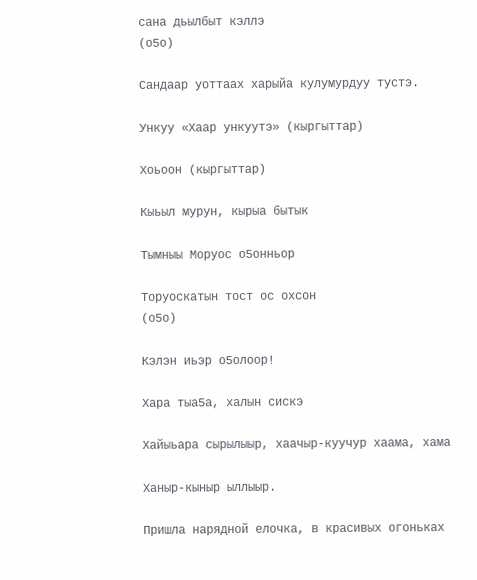сана дьылбыт кэллэ                         (о5о)

Сандаар уоттаах харыйа кулумурдуу тустэ.

Ункуу «Хаар ункуутэ» (кыргыттар)

Хоьоон (кыргыттар)

Кыьыл мурун, кырыа бытык

Тымныы Моруос о5онньор

Торуоскатын тост ос охсон                                                       (о5о)

Кэлэн иьэр о5олоор!

Хара тыа5а, халын сискэ

Хайыьара сырылыыр, хаачыр-куучур хаама, хама

Ханыр-кыныр ыллыыр.

Пришла нарядной елочка, в красивых огоньках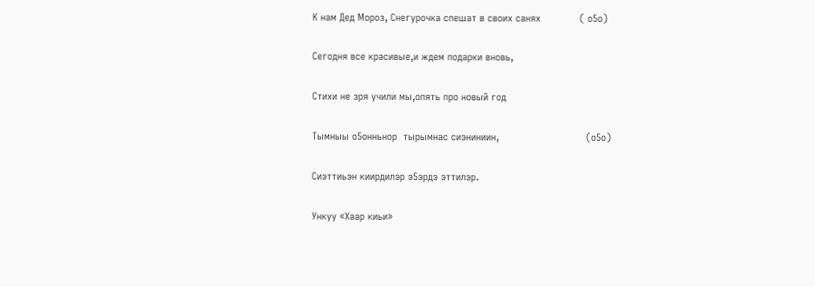К нам Дед Мороз, Снегурочка спешат в своих санях             ( о5о)

Сегодня все красивые,и ждем подарки вновь,

Стихи не зря учили мы,опять про новый год

Тымныы о5онньнор  тырымнас сиэниниин,                             (о5о)

Сиэттиьэн киирдилэр э5эрдэ эттилэр.

Ункуу «Хаар киьи»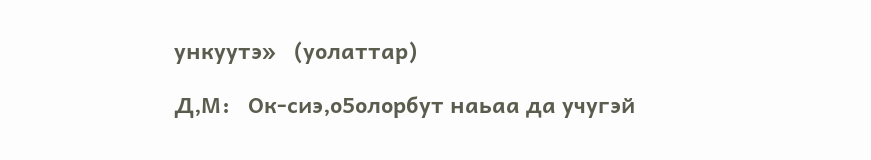ункуутэ»   (уолаттар)

Д,М:   Ок-сиэ,о5олорбут наьаа да учугэй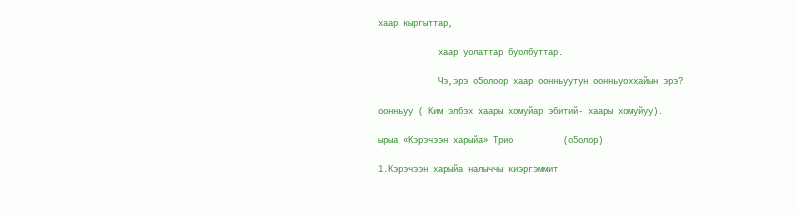хаар кыргыттар,

            хаар уолаттар буолбуттар.

            Чэ,эрэ о5олоор хаар оонньуутун оонньуоххайын эрэ?

оонньуу ( Ким элбэх хаары хомуйар эбитий- хаары хомуйуу).

ырыа «Кэрэчээн харыйа» Трио          (о5олор)

1.Кэрэчээн харыйа налыччы киэргэммит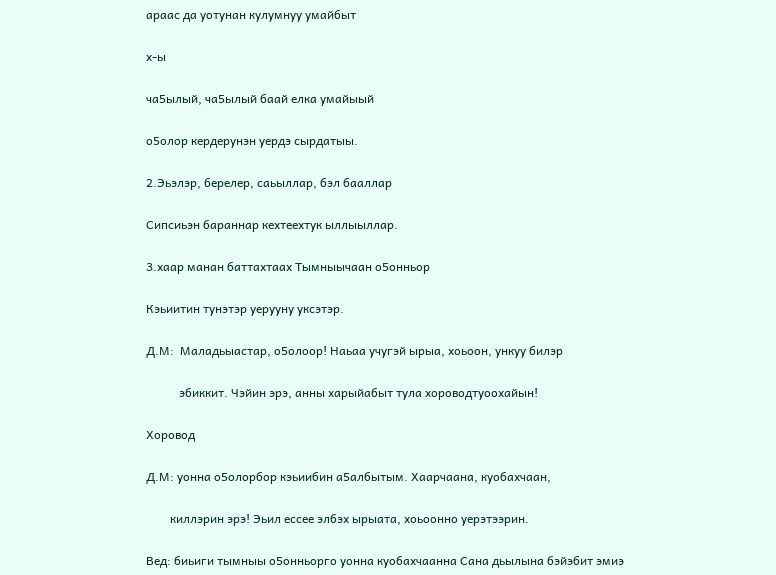араас да уотунан кулумнуу умайбыт

х-ы

ча5ылый, ча5ылый баай елка умайыый

о5олор кердерунэн уердэ сырдатыы.

2.Эьэлэр, берелер, саьыллар, бэл бааллар

Сипсиьэн бараннар кехтеехтук ыллыыллар.

3.хаар манан баттахтаах Тымныычаан о5онньор

Кэьиитин тунэтэр уерууну уксэтэр.

Д.М:  Маладьыастар, о5олоор! Наьаа учугэй ырыа, хоьоон, ункуу билэр

           эбиккит. Чэйин эрэ, анны харыйабыт тула хороводтуоохайын!

Хоровод

Д.М: уонна о5олорбор кэьиибин а5албытым. Хаарчаана, куобахчаан,

        киллэрин эрэ! Эьил ессее элбэх ырыата, хоьоонно уерэтээрин.

Вед: биьиги тымныы о5онньорго уонна куобахчаанна Сана дьылына бэйэбит эмиэ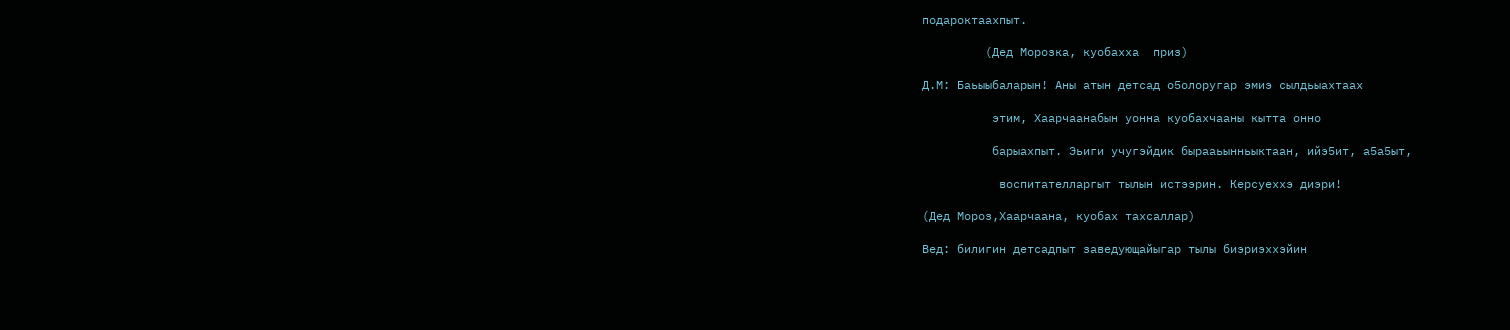подароктаахпыт.

         (Дед Морозка, куобахха  приз)

Д.М: Баьыыбаларын! Аны атын детсад о5олоругар эмиэ сылдьыахтаах

          этим, Хаарчаанабын уонна куобахчааны кытта онно

          барыахпыт. Эьиги учугэйдик бырааьынньыктаан, ийэ5ит, а5а5ыт,

           воспитателларгыт тылын истээрин. Керсуеххэ диэри!

(Дед Мороз,Хаарчаана, куобах тахсаллар)

Вед: билигин детсадпыт заведующайыгар тылы биэриэххэйин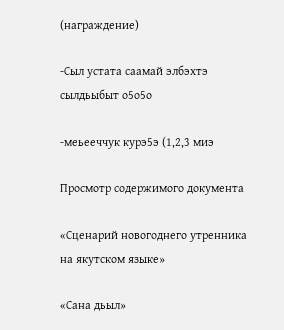(награждение)

-Сыл устата саамай элбэхтэ сылдьыбыт о5о5о

-меьееччук курэ5э (1,2,3 миэ

Просмотр содержимого документа

«Сценарий новогоднего утренника на якутском языке»

«Сана дьыл»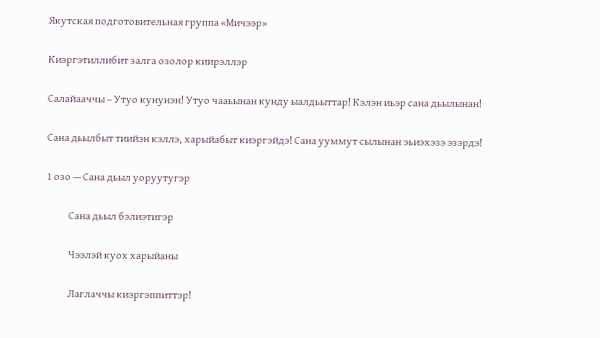Якутская подготовительная группа «Мичээр»

Киэргэтиллибит залга озолор киирэллэр

Салайааччы – Утуо кунунэн! Утуо чааьынан кунду ыалдьыттар! Кэлэн иьэр сана дьылынан!

Сана дьылбыт тиийэн кэллэ, харыйабыт киэргэйдэ! Сана ууммут сылынан эьиэхэзэ эзэрдэ!

1 озо — Сана дьыл уоруутугэр

           Сана дьыл бэлиэтигэр

           Чээлэй куох харыйаны

           Лаглаччы киэргэппиттэр!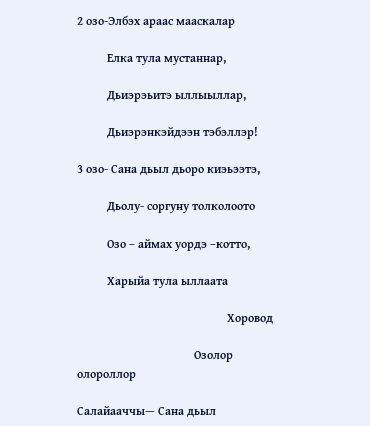2 озо-Элбэх араас мааскалар

          Елка тула мустаннар,

          Дьиэрэьитэ ыллыыллар,

          Дьиэрэнкэйдээн тэбэллэр!

3 озо- Сана дьыл дьоро киэьээтэ,

          Дьолу- соргуну толколоото

          Озо – аймах уордэ –котто,

          Харыйа тула ыллаата

                                                  Хоровод

                                       Озолор олороллор

Салайааччы— Сана дьыл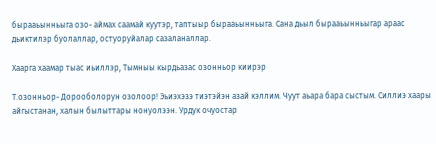бырааьынньыга озо- аймах саамай куутэр, таптыыр бырааьынньыга. Сана дьыл бырааьынньыгар араас дьиктилэр буолаллар, остуоруйалар сазаланаллар.

Хаарга хаамар тыас иьиллэр, Тымныы кырдьазас озонньор киирэр

Т.озонньор- Дорооболорун озолоор! Эьиэхэзэ тиэтэйэн азай кэллим. Чуут аьара бара сыстым. Силлиэ хаары айгыстанан, халын былыттары нонуолээн. Урдук очуостар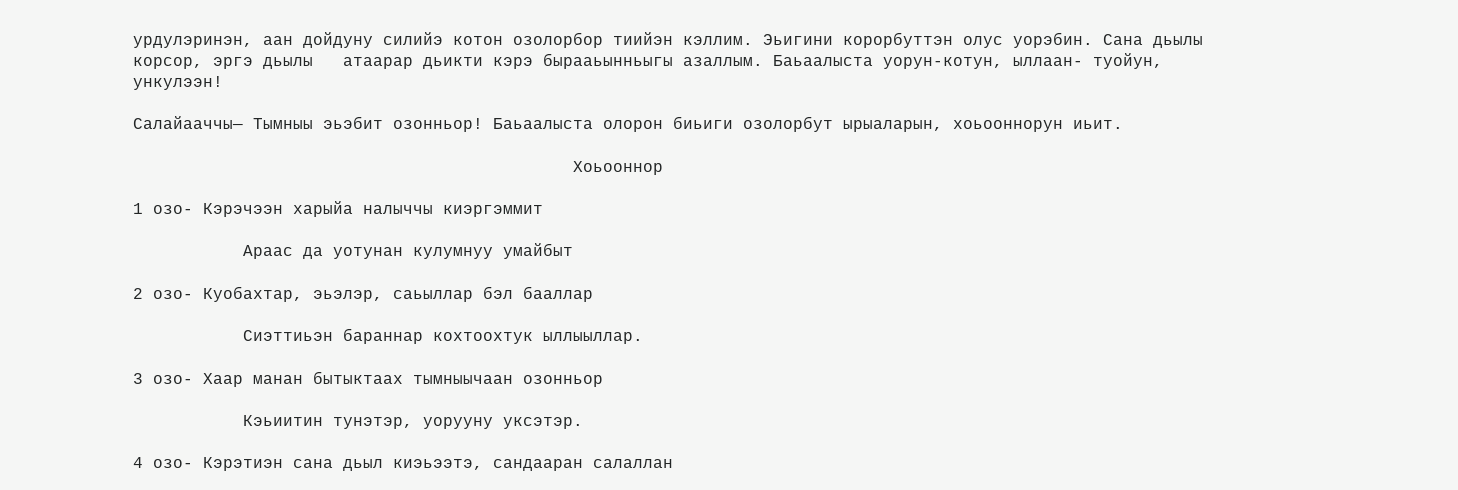урдулэринэн, аан дойдуну силийэ котон озолорбор тиийэн кэллим. Эьигини корорбуттэн олус уорэбин. Сана дьылы корсор, эргэ дьылы   атаарар дьикти кэрэ бырааьынньыгы азаллым. Баьаалыста уорун-котун, ыллаан- туойун, ункулээн!

Салайааччы— Тымныы эьэбит озонньор! Баьаалыста олорон биьиги озолорбут ырыаларын, хоьооннорун иьит.

                                            Хоьооннор

1 озо- Кэрэчээн харыйа налыччы киэргэммит

           Араас да уотунан кулумнуу умайбыт

2 озо- Куобахтар, эьэлэр, саьыллар бэл бааллар

           Сиэттиьэн бараннар кохтоохтук ыллыыллар.

3 озо- Хаар манан бытыктаах тымныычаан озонньор

           Кэьиитин тунэтэр, уорууну уксэтэр.

4 озо- Кэрэтиэн сана дьыл киэьээтэ, сандааран салаллан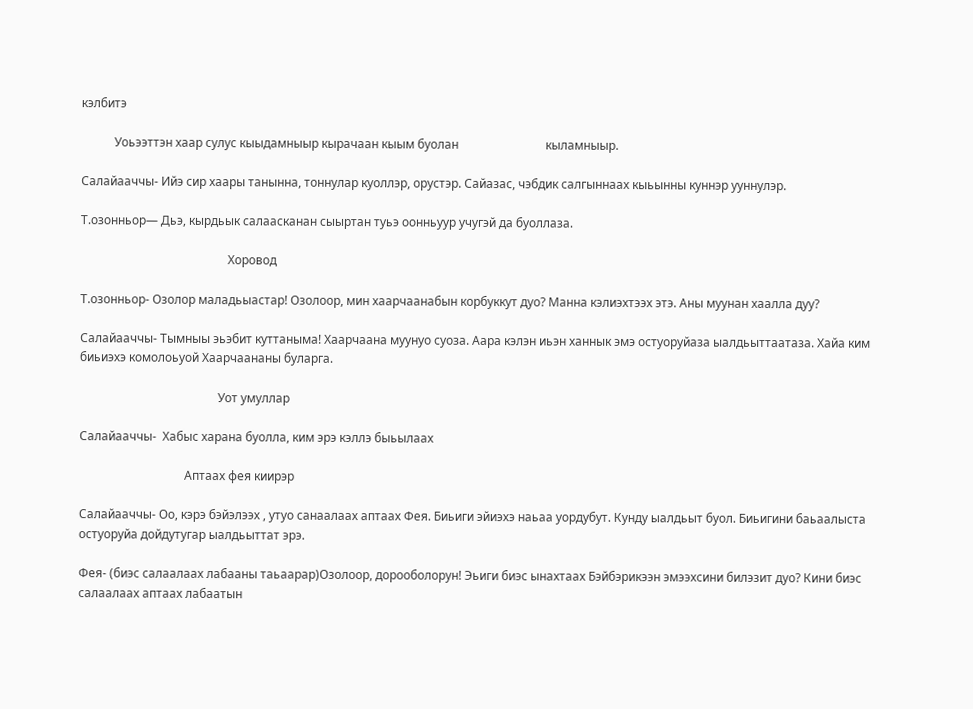кэлбитэ

           Уоьээттэн хаар сулус кыыдамныыр кырачаан кыым буолан                             кыламныыр.

Салайааччы- Ийэ сир хаары танынна, тоннулар куоллэр, орустэр. Сайазас, чэбдик салгыннаах кыьынны куннэр ууннулэр.

Т.озонньор— Дьэ, кырдьык салаасканан сыыртан туьэ оонньуур учугэй да буоллаза.

                                                 Хоровод

Т.озонньор- Озолор маладьыастар! Озолоор, мин хаарчаанабын корбуккут дуо? Манна кэлиэхтээх этэ. Аны муунан хаалла дуу?

Салайааччы- Тымныы эьэбит куттаныма! Хаарчаана муунуо суоза. Аара кэлэн иьэн ханнык эмэ остуоруйаза ыалдьыттаатаза. Хайа ким биьиэхэ комолоьуой Хаарчаананы буларга.

                                              Уот умуллар

Салайааччы-  Хабыс харана буолла, ким эрэ кэллэ быьылаах

                                   Аптаах фея киирэр

Салайааччы- Оо, кэрэ бэйэлээх , утуо санаалаах аптаах Фея. Биьиги эйиэхэ наьаа уордубут. Кунду ыалдьыт буол. Биьигини баьаалыста остуоруйа дойдутугар ыалдьыттат эрэ.

Фея- (биэс салаалаах лабааны таьаарар)Озолоор, дорооболорун! Эьиги биэс ынахтаах Бэйбэрикээн эмээхсини билэзит дуо? Кини биэс салаалаах аптаах лабаатын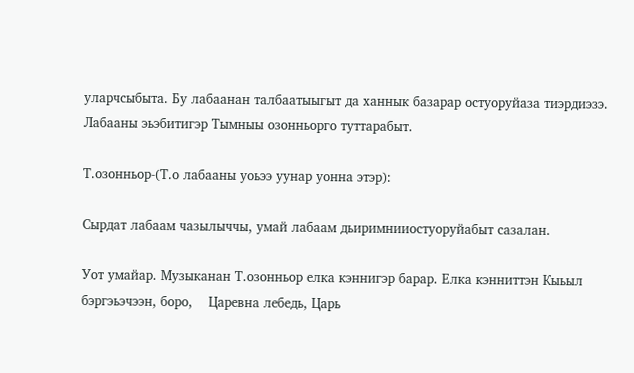уларчсыбыта. Бу лабаанан талбаатыыгыт да ханнык базарар остуоруйаза тиэрдиэзэ. Лабааны эьэбитигэр Тымныы озонньорго туттарабыт.

Т.озонньор-(Т.о лабааны уоьээ уунар уонна этэр):

Сырдат лабаам чазылыччы, умай лабаам дьиримнииостуоруйабыт сазалан.

Уот умайар. Музыканан Т.озонньор елка кэннигэр барар. Елка кэнниттэн Кыьыл бэргэьэчээн, боро,    Царевна лебедь, Царь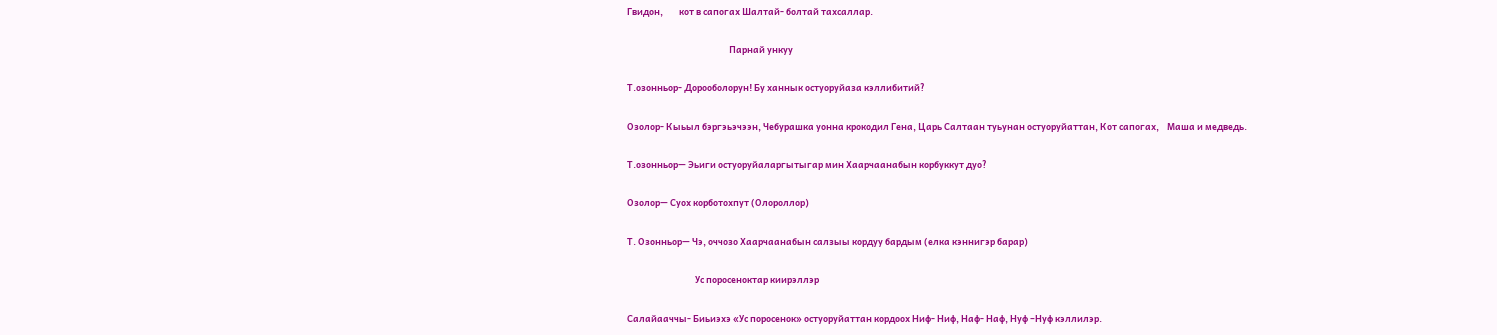Гвидон,        кот в сапогах Шалтай- болтай тахсаллар.

                                                   Парнай ункуу

Т.озонньор- Дорооболорун! Бу ханнык остуоруйаза кэллибитий?

Озолор- Кыьыл бэргэьэчээн, Чебурашка уонна крокодил Гена, Царь Салтаан туьунан остуоруйаттан, Кот сапогах,    Маша и медведь.

Т.озонньор— Эьиги остуоруйаларгытыгар мин Хаарчаанабын корбуккут дуо?

Озолор— Суох корботохпут (Олороллор)

Т. Озонньор— Чэ, оччозо Хаарчаанабын салзыы кордуу бардым (елка кэннигэр барар)

                                  Ус поросеноктар киирэллэр

Салайааччы- Биьиэхэ «Ус поросенок» остуоруйаттан кордоох Ниф- Ниф, Наф- Наф, Нуф –Нуф кэллилэр.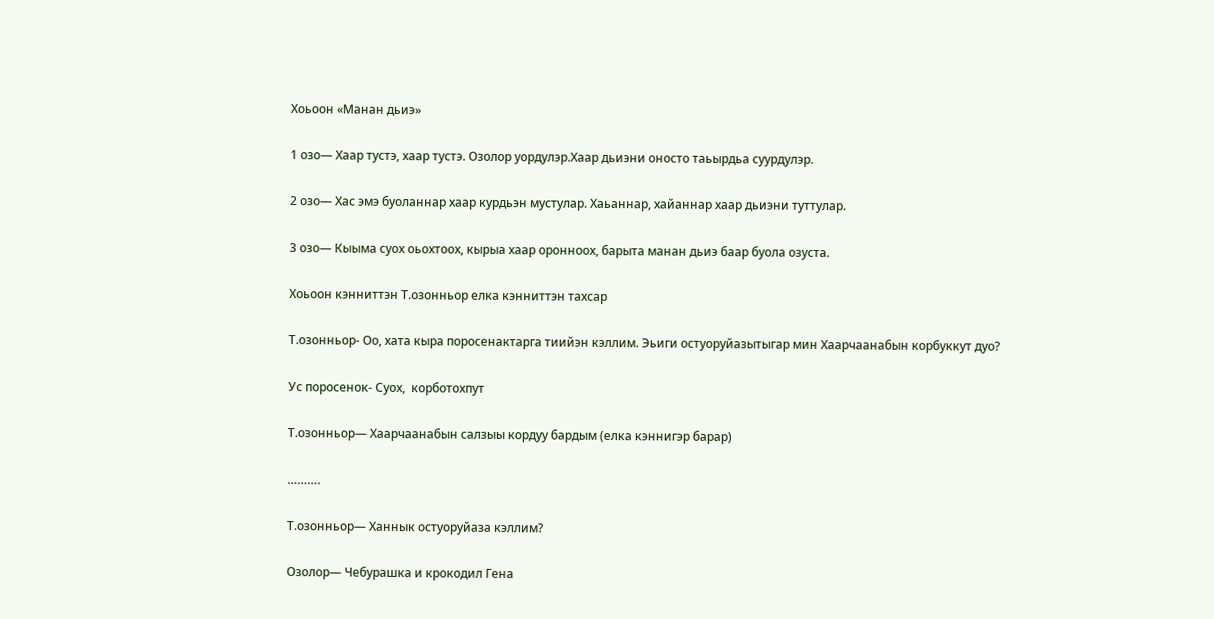Хоьоон «Манан дьиэ»

1 озо— Хаар тустэ, хаар тустэ. Озолор уордулэр.Хаар дьиэни оносто таьырдьа суурдулэр.

2 озо— Хас эмэ буоланнар хаар курдьэн мустулар. Хаьаннар, хайаннар хаар дьиэни туттулар.

3 озо— Кыыма суох оьохтоох, кырыа хаар оронноох, барыта манан дьиэ баар буола озуста.

Хоьоон кэнниттэн Т.озонньор елка кэнниттэн тахсар

Т.озонньор- Оо, хата кыра поросенактарга тиийэн кэллим. Эьиги остуоруйазытыгар мин Хаарчаанабын корбуккут дуо?

Ус поросенок- Суох,  корботохпут

Т.озонньор— Хаарчаанабын салзыы кордуу бардым (елка кэннигэр барар)

……….

Т.озонньор— Ханнык остуоруйаза кэллим?

Озолор— Чебурашка и крокодил Гена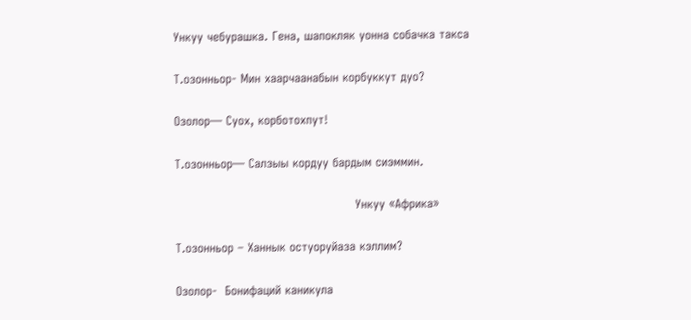Ункуу чебурашка. Гена, шапокляк уонна собачка такса

Т.озонньор- Мин хаарчаанабын корбуккут дуо?

Озолор— Суох, корботохпут!

Т.озонньор— Салзыы кордуу бардым сиэммин.

                                             Ункуу «Африка»

Т.озонньор – Ханнык остуоруйаза кэллим?

Озолор-  Бонифаций каникула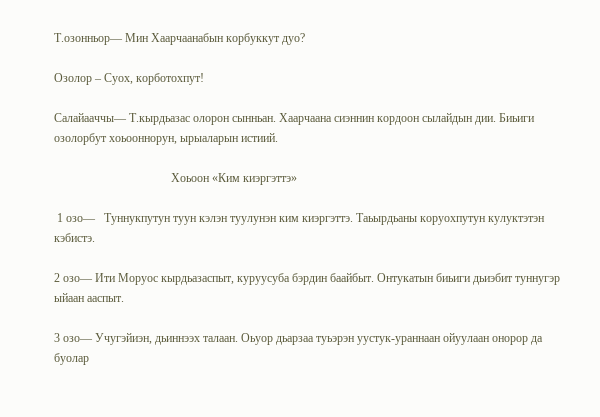Т.озонньор— Мин Хаарчаанабын корбуккут дуо?

Озолор – Суох, корботохпут!

Салайааччы— Т.кырдьазас олорон сынньан. Хаарчаана сиэннин кордоон сылайдын дии. Биьиги озолорбут хоьооннорун, ырыаларын истиий.

                                       Хоьоон «Ким киэргэттэ»

 1 озо—   Туннукпутун туун кэлэн туулунэн ким киэргэттэ. Таьырдьаны коруохпутун кулуктэтэн кэбистэ.

2 озо— Ити Моруос кырдьазаспыт, куруусуба бэрдин баайбыт. Онтукатын биьиги дьиэбит туннугэр ыйаан ааспыт.

3 озо— Учугэйиэн, дьиннээх талаан. Оьуор дьарзаа туьэрэн уустук-ураннаан ойуулаан онорор да буолар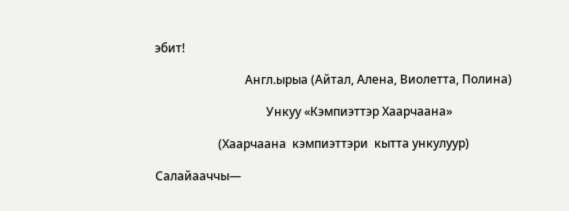эбит!

                              Англ.ырыа (Айтал, Алена, Виолетта, Полина)

                                     Ункуу «Кэмпиэттэр Хаарчаана»

                     (Хаарчаана  кэмпиэттэри  кытта ункулуур)

Салайааччы—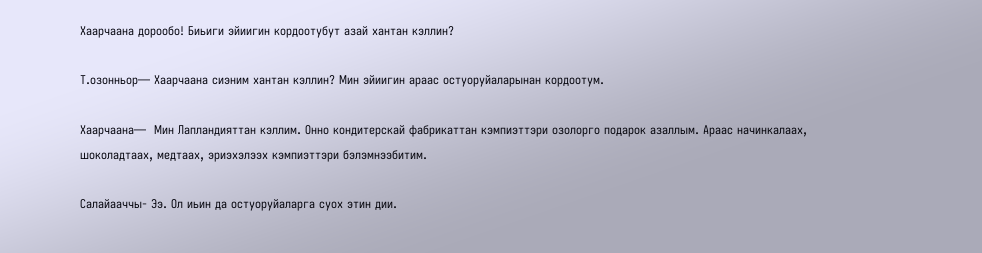Хаарчаана дорообо! Биьиги эйиигин кордоотубут азай хантан кэллин?

Т.озонньор— Хаарчаана сиэним хантан кэллин? Мин эйиигин араас остуоруйаларынан кордоотум.

Хаарчаана—  Мин Лапландияттан кэллим. Онно кондитерскай фабрикаттан кэмпиэттэри озолорго подарок азаллым. Араас начинкалаах, шоколадтаах, медтаах, эриэхэлээх кэмпиэттэри бэлэмнээбитим.

Салайааччы- Ээ. Ол иьин да остуоруйаларга суох этин дии.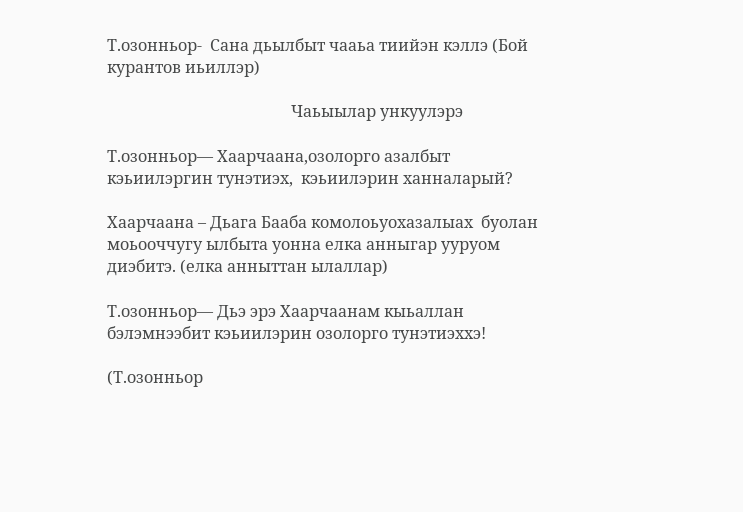Т.озонньор-  Сана дьылбыт чааьа тиийэн кэллэ (Бой курантов иьиллэр)

                                              Чаьыылар ункуулэрэ

Т.озонньор— Хаарчаана,озолорго азалбыт кэьиилэргин тунэтиэх,  кэьиилэрин ханналарый?

Хаарчаана – Дьага Бааба комолоьуохазалыах  буолан моьооччугу ылбыта уонна елка анныгар ууруом диэбитэ. (елка анныттан ылаллар)

Т.озонньор— Дьэ эрэ Хаарчаанам кыьаллан бэлэмнээбит кэьиилэрин озолорго тунэтиэххэ!

(Т.озонньор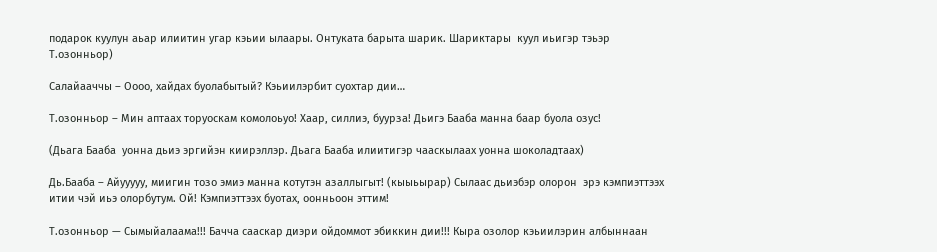подарок куулун аьар илиитин угар кэьии ылаары. Онтуката барыта шарик. Шариктары  куул иьигэр тэьэр Т.озонньор)

Салайааччы – Оооо, хайдах буолабытый? Кэьиилэрбит суохтар дии…

Т.озонньор – Мин аптаах торуоскам комолоьуо! Хаар, силлиэ, буурза! Дьигэ Бааба манна баар буола озус!

(Дьага Бааба  уонна дьиэ эргийэн киирэллэр. Дьага Бааба илиитигэр чааскылаах уонна шоколадтаах)

Дь.Бааба – Айууууу, миигин тозо эмиэ манна котутэн азаллыгыт! (кыыьырар) Сылаас дьиэбэр олорон  эрэ кэмпиэттээх итии чэй иьэ олорбутум. Ой! Кэмпиэттээх буотах, оонньоон эттим!

Т.озонньор — Сымыйалаама!!! Бачча сааскар диэри ойдоммот эбиккин дии!!! Кыра озолор кэьиилэрин албыннаан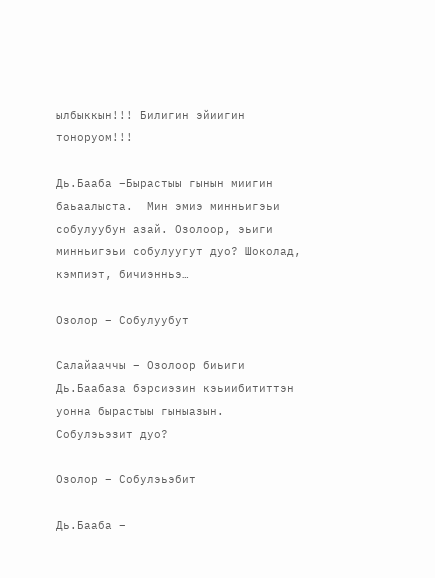ылбыккын!!! Билигин эйиигин тоноруом!!!

Дь.Бааба –Бырастыы гынын миигин баьаалыста.  Мин эмиэ минньигэьи собулуубун азай. Озолоор, эьиги минньигэьи собулуугут дуо? Шоколад, кэмпиэт, бичиэнньэ…

Озолор – Собулуубут

Салайааччы – Озолоор биьиги Дь.Баабаза бэрсиэзин кэьиибититтэн уонна бырастыы гыныазын. Собулэьэзит дуо?

Озолор – Собулэьэбит

Дь.Бааба –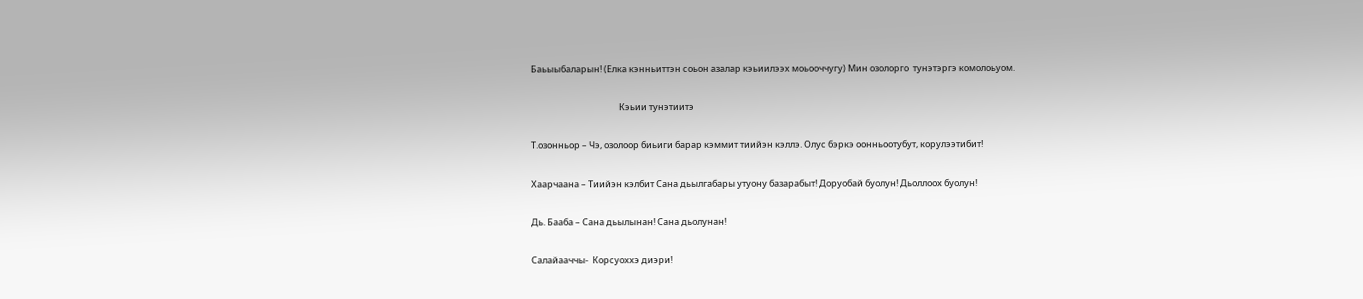Баьыыбаларын! (Елка кэнньиттэн соьон азалар кэьиилээх моьооччугу) Мин озолорго  тунэтэргэ комолоьуом.

                                            Кэьии тунэтиитэ

Т.озонньор – Чэ, озолоор биьиги барар кэммит тиийэн кэллэ. Олус бэркэ оонньоотубут, корулээтибит!

Хаарчаана – Тиийэн кэлбит Сана дьылгабары утуону базарабыт! Доруобай буолун! Дьоллоох буолун!

Дь. Бааба – Сана дьылынан! Сана дьолунан!

Салайааччы-  Корсуоххэ диэри!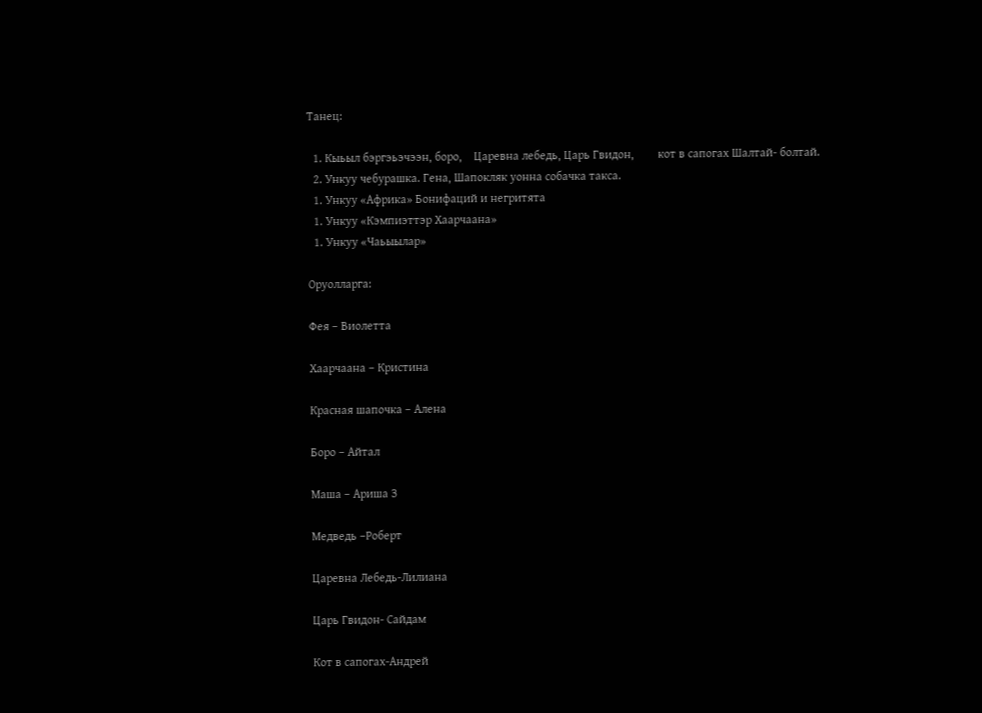Танец:

  1. Кыьыл бэргэьэчээн, боро,    Царевна лебедь, Царь Гвидон,        кот в сапогах Шалтай- болтай.
  2. Ункуу чебурашка. Гена, Шапокляк уонна собачка такса.
  1. Ункуу «Африка» Бонифаций и негритята
  1. Ункуу «Кэмпиэттэр Хаарчаана»
  1. Ункуу «Чаьыылар»

Оруолларга:

Фея – Виолетта

Хаарчаана – Кристина

Красная шапочка – Алена

Боро – Айтал

Маша – Ариша З

Медведь –Роберт

Царевна Лебедь-Лилиана

Царь Гвидон- Сайдам

Кот в сапогах-Андрей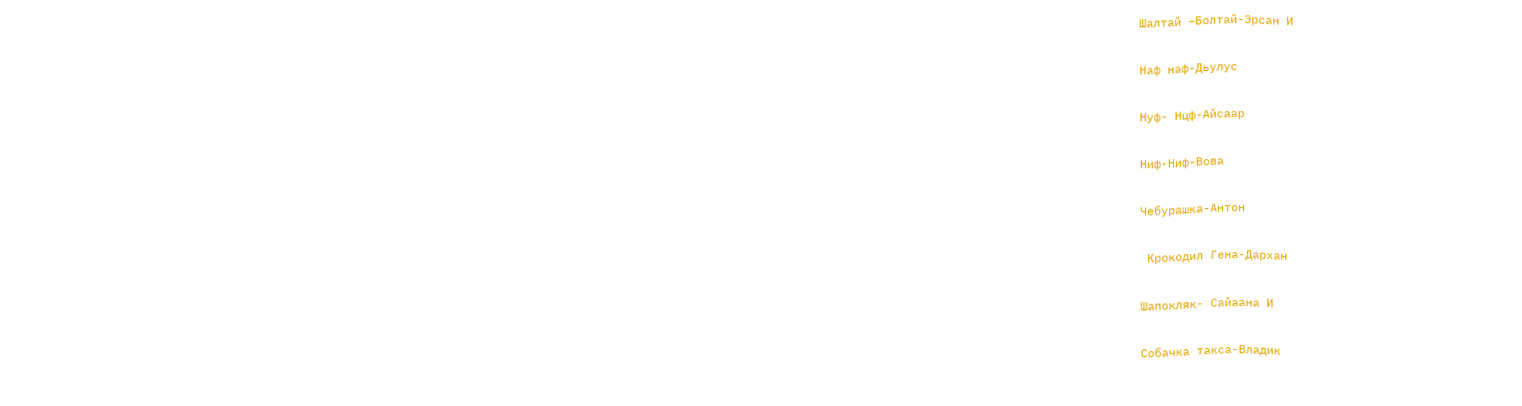Шалтай –Болтай-Эрсан И

Наф наф-Дьулус

Нуф- Нцф-Айсаар

Ниф-Ниф-Вова

Чебурашка-Антон

 Крокодил Гена-Дархан

Шапокляк- Сайаана И

Собачка такса-Владик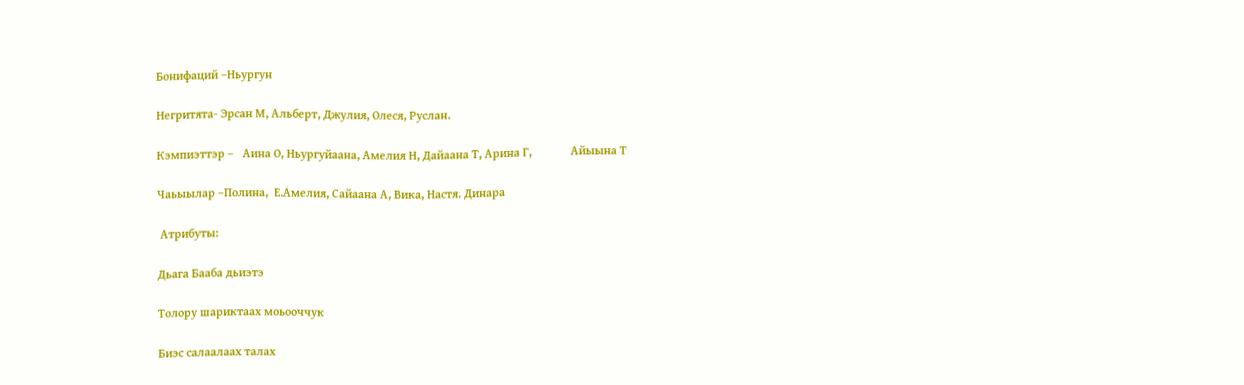Бонифаций –Ньургун

Негритята- Эрсан М, Альберт, Джулия, Олеся, Руслан.

Кэмпиэттэр –   Аина О, Ньургуйаана, Амелия Н, Дайаана Т, Арина Г,             Айыына Т

Чаьыылар –Полина,  Е.Амелия, Сайаана А, Вика, Настя. Динара

 Атрибуты:

Дьага Бааба дьиэтэ

Толору шариктаах моьооччук

Биэс салаалаах талах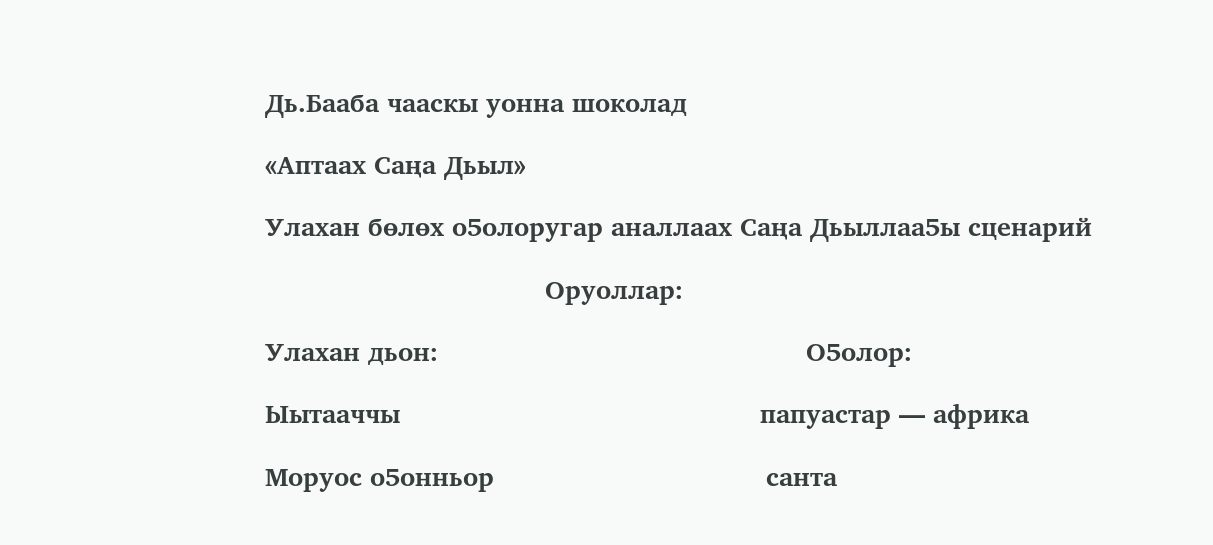Дь.Бааба чааскы уонна шоколад

«Аптаах Саңа Дьыл»

Улахан бөлөх о5олоругар аналлаах Саңа Дьыллаа5ы сценарий

                                   Оруоллар:

Улахан дьон:                                              О5олор:

Ыытааччы                                             папуастар — африка

Моруос о5онньор                                  санта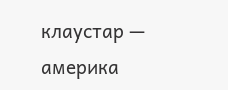клаустар — америка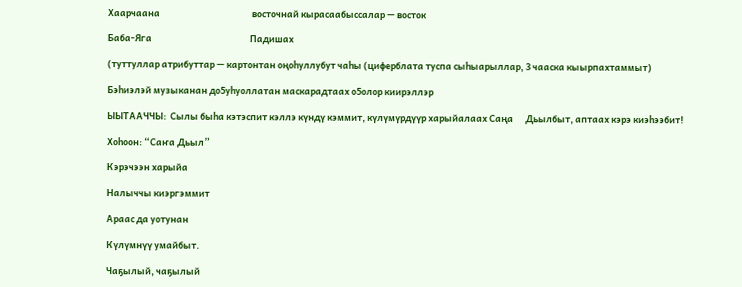Хаарчаана                                              восточнай кырасаабыссалар — восток

Баба-Яга                                                 Падишах

(туттуллар атрибуттар — картонтан оңоhуллубут чаhы (циферблата туспа сыhыарыллар, 3 чааска кыырпахтаммыт)

Бэhиэлэй музыканан до5уhуоллатан маскарадтаах о5олор киирэллэр

ЫЫТААЧЧЫ:  Сылы быhа кэтэспит кэллэ күндү кэммит, күлүмүрдүүр харыйалаах Саңа      Дьылбыт, аптаах кэрэ киэhээбит!

Хоhоон: “Саҥа Дьыл”

Кэрэчээн харыйа

Налыччы киэргэммит

Араас да уотунан

Күлүмнүү умайбыт.

Чаҕылый, чаҕылый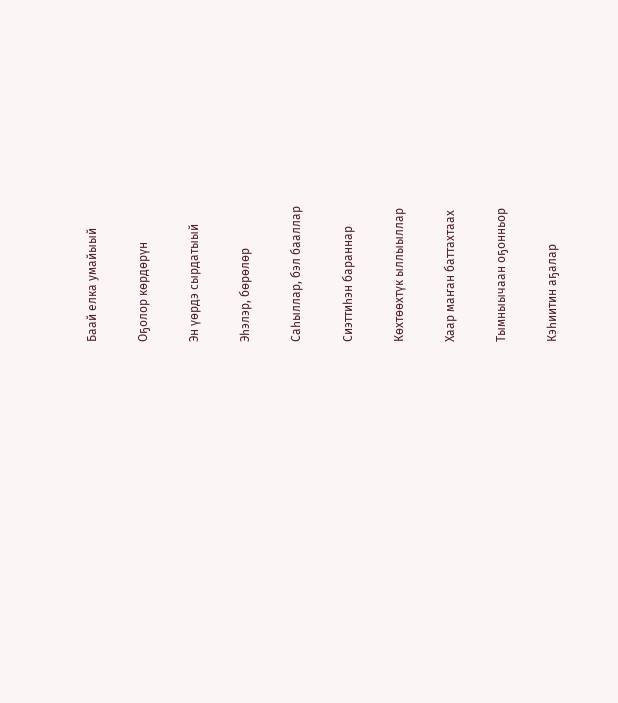Баай елка умайыый

Оҕолор көрдөрүн

Эн үөрдэ сырдатыый

Эһэлэр, бөрөлөр

Саһыллар, бэл бааллар

Сиэттиһэн бараннар

Көхтөөхтүк ыллыыллар

Хаар маҥан баттахтаах

Тымныычаан оҕонньор

Кэһиитин аҕалар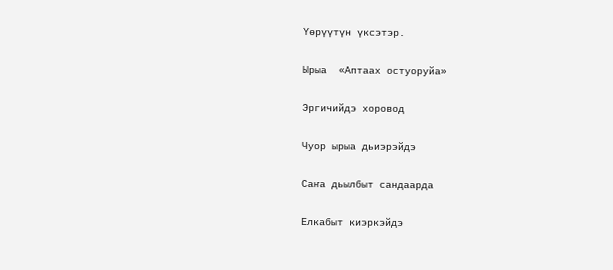Үөрүүтүн үксэтэр.

Ырыа  «Аптаах остуоруйа»

Эргичийдэ хоровод

Чуор ырыа дьиэрэйдэ

Саҥа дьылбыт сандаарда

Елкабыт киэркэйдэ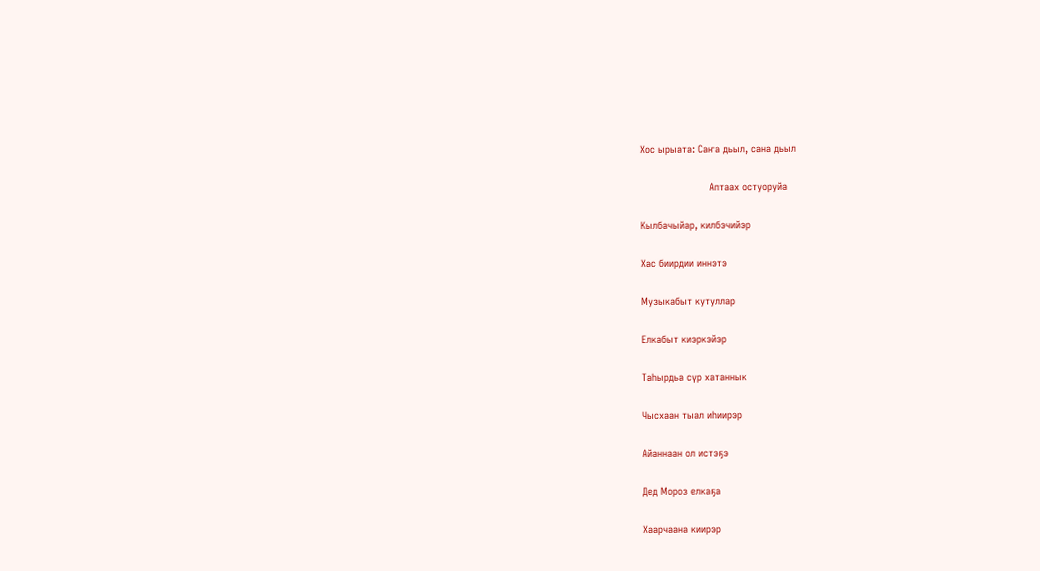Хос ырыата: Саҥа дьыл, сана дьыл

                       Аптаах остуоруйа

Кылбачыйар, килбэчийэр

Хас биирдии иннэтэ

Музыкабыт кутуллар

Елкабыт киэркэйэр

Таһырдьа сүр хатаннык

Чысхаан тыал иһиирэр

Айаннаан ол истэҕэ

Дед Мороз елкаҕа

Хаарчаана киирэр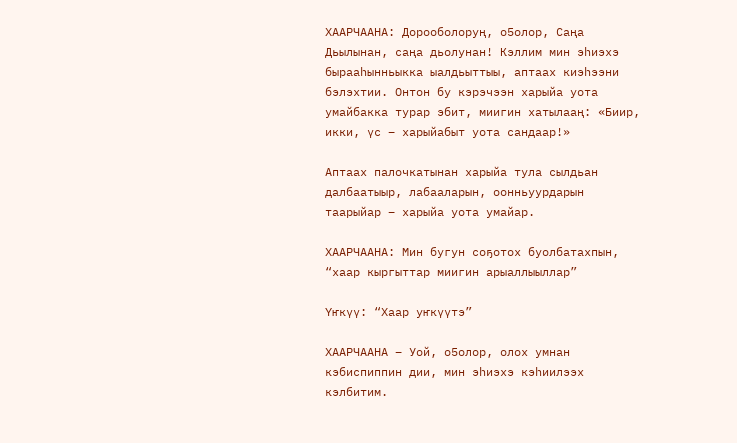ХААРЧААНА: Дорооболоруң, о5олор, Саңа Дьылынан, саңа дьолунан! Кэллим мин эhиэхэ бырааhынньыкка ыалдьыттыы, аптаах киэhээни бэлэхтии. Онтон бу кэрэчээн харыйа уота умайбакка турар эбит, миигин хатылааң: «Биир, икки, үс – харыйабыт уота сандаар!»

Аптаах палочкатынан харыйа тула сылдьан далбаатыыр, лабааларын, оонньуурдарын таарыйар – харыйа уота умайар.

ХААРЧААНА: Мин бугун соҕотох буолбатахпын, “хаар кыргыттар миигин арыаллыыллар”

Үҥкүү: “Хаар уҥкүүтэ”

ХААРЧААНА – Уой, о5олор, олох умнан кэбиспиппин дии, мин эhиэхэ кэhиилээх кэлбитим.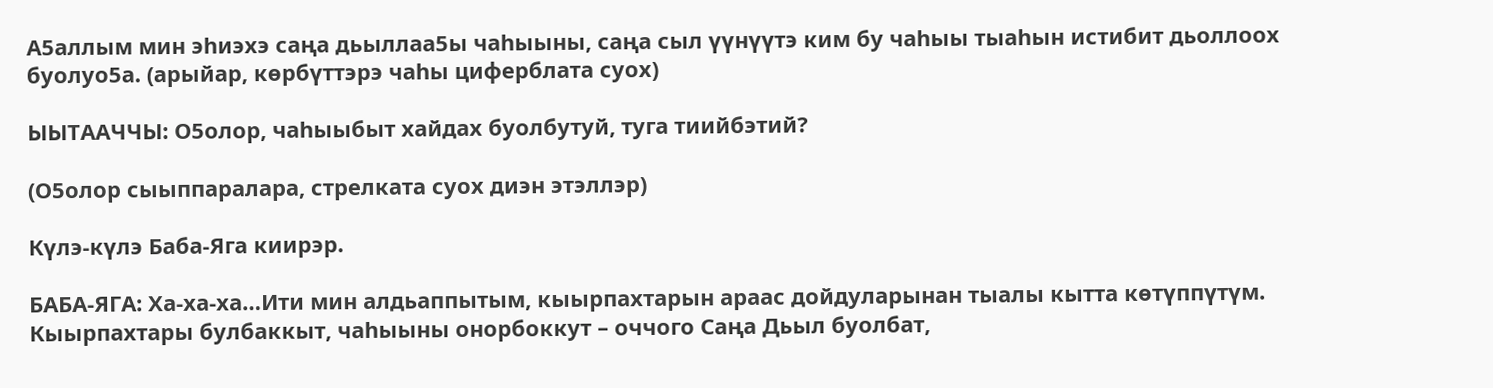А5аллым мин эhиэхэ саңа дьыллаа5ы чаhыыны, саңа сыл үүнүүтэ ким бу чаhыы тыаhын истибит дьоллоох буолуо5а. (арыйар, көрбүттэрэ чаhы циферблата суох)

ЫЫТААЧЧЫ: О5олор, чаhыыбыт хайдах буолбутуй, туга тиийбэтий?

(О5олор сыыппаралара, стрелката суох диэн этэллэр)

Күлэ-күлэ Баба-Яга киирэр.

БАБА-ЯГА: Ха-ха-ха…Ити мин алдьаппытым, кыырпахтарын араас дойдуларынан тыалы кытта көтүппүтүм. Кыырпахтары булбаккыт, чаhыыны онорбоккут – оччого Саңа Дьыл буолбат,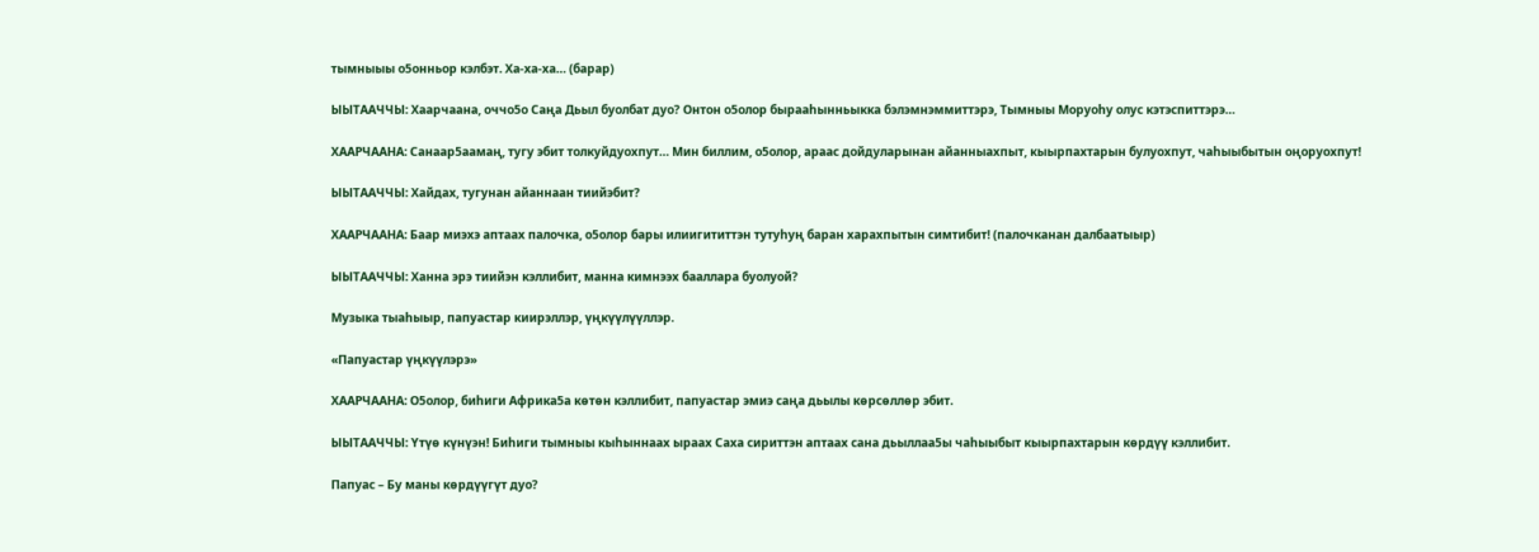тымныыы о5онньор кэлбэт. Ха-ха-ха… (барар)

ЫЫТААЧЧЫ: Хаарчаана, оччо5о Саңа Дьыл буолбат дуо? Онтон о5олор бырааhынньыкка бэлэмнэммиттэрэ, Тымныы Моруоhу олус кэтэспиттэрэ…

ХААРЧААНА: Санаар5аамаң, тугу эбит толкуйдуохпут… Мин биллим, о5олор, араас дойдуларынан айанныахпыт, кыырпахтарын булуохпут, чаhыыбытын оңоруохпут!

ЫЫТААЧЧЫ: Хайдах, тугунан айаннаан тиийэбит?

ХААРЧААНА: Баар миэхэ аптаах палочка, о5олор бары илиигититтэн тутуhуң баран харахпытын симтибит! (палочканан далбаатыыр)

ЫЫТААЧЧЫ: Ханна эрэ тиийэн кэллибит, манна кимнээх бааллара буолуой?

Музыка тыаhыыр, папуастар киирэллэр, үңкүүлүүллэр.

«Папуастар үңкүүлэрэ»

ХААРЧААНА: О5олор, биhиги Африка5а көтөн кэллибит, папуастар эмиэ саңа дьылы көрсөллөр эбит.

ЫЫТААЧЧЫ: Үтүө күнүэн! Биhиги тымныы кыhыннаах ыраах Саха сириттэн аптаах сана дьыллаа5ы чаhыыбыт кыырпахтарын көрдүү кэллибит.

Папуас – Бу маны көрдүүгүт дуо?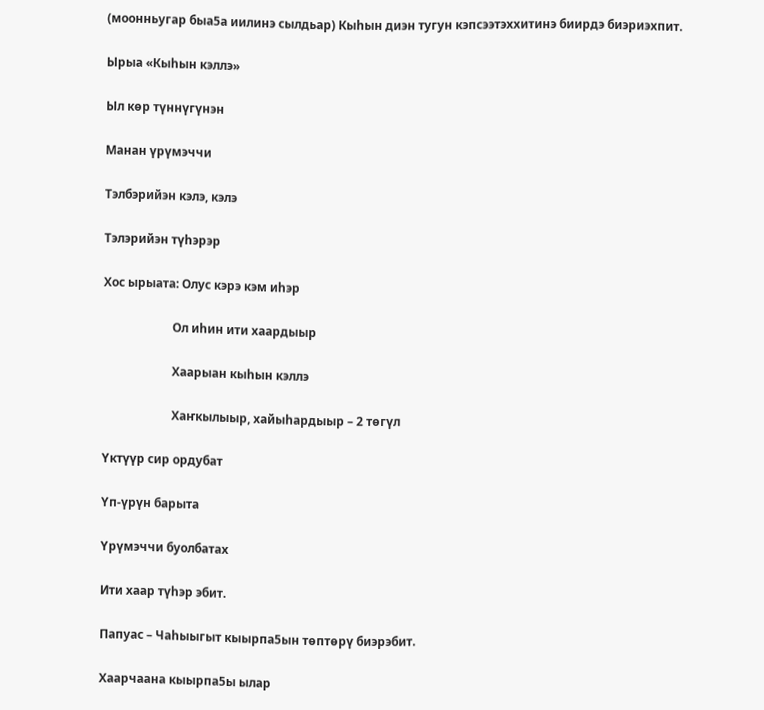(моонньугар быа5а иилинэ сылдьар) Кыhын диэн тугун кэпсээтэххитинэ биирдэ биэриэхпит.

Ырыа «Кыһын кэллэ»

Ыл көр түннүгүнэн

Манан үрүмэччи

Тэлбэрийэн кэлэ, кэлэ

Тэлэрийэн түһэрэр

Хос ырыата: Олус кэрэ кэм иһэр

                       Ол иһин ити хаардыыр

                       Хаарыан кыһын кэллэ

                       Хаҥкылыыр, хайыһардыыр – 2 төгүл

Үктүүр сир ордубат

Үп-үрүн барыта

Үрүмэччи буолбатах

Ити хаар түһэр эбит.

Папуас – Чаhыыгыт кыырпа5ын төптөрү биэрэбит.

Хаарчаана кыырпа5ы ылар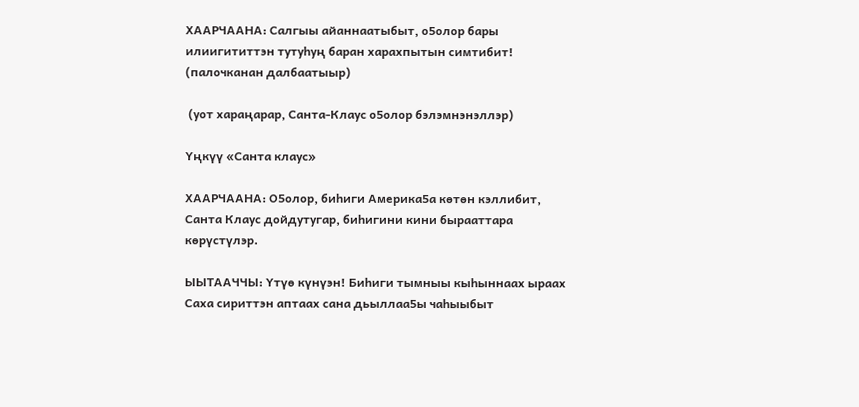ХААРЧААНА: Салгыы айаннаатыбыт, о5олор бары илиигититтэн тутуhуң баран харахпытын симтибит! (палочканан далбаатыыр)

 (уот хараңарар, Санта-Клаус о5олор бэлэмнэнэллэр)

Үңкүү «Санта клаус»

ХААРЧААНА: О5олор, биhиги Америка5а көтөн кэллибит, Санта Клаус дойдутугар, биhигини кини бырааттара көрүстүлэр.

ЫЫТААЧЧЫ: Үтүө күнүэн! Биhиги тымныы кыhыннаах ыраах Саха сириттэн аптаах сана дьыллаа5ы чаhыыбыт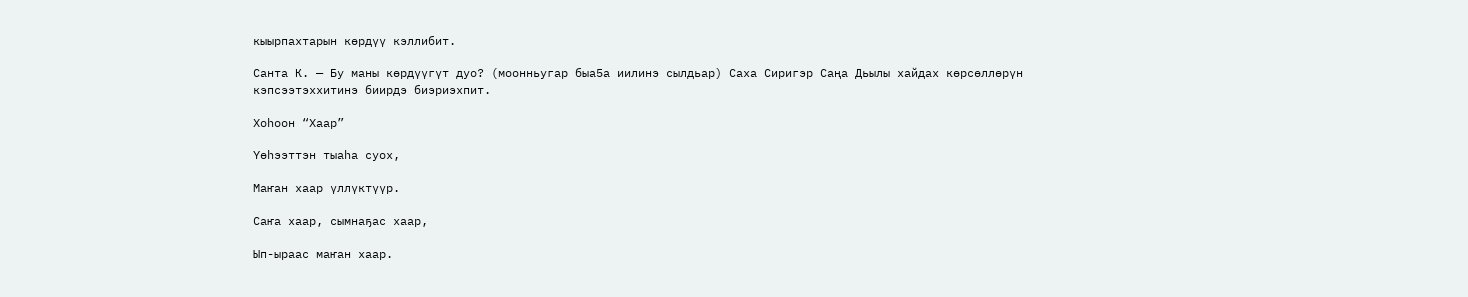кыырпахтарын көрдүү кэллибит.

Санта К. — Бу маны көрдүүгүт дуо? (моонньугар быа5а иилинэ сылдьар) Саха Сиригэр Саңа Дьылы хайдах көрсөллөрүн кэпсээтэххитинэ биирдэ биэриэхпит.

Хоhоон “Хаар”

Үөһээттэн тыаһа суох,

Маҥан хаар үллүктүүр.

Саҥа хаар, сымнаҕас хаар,

Ып-ыраас маҥан хаар.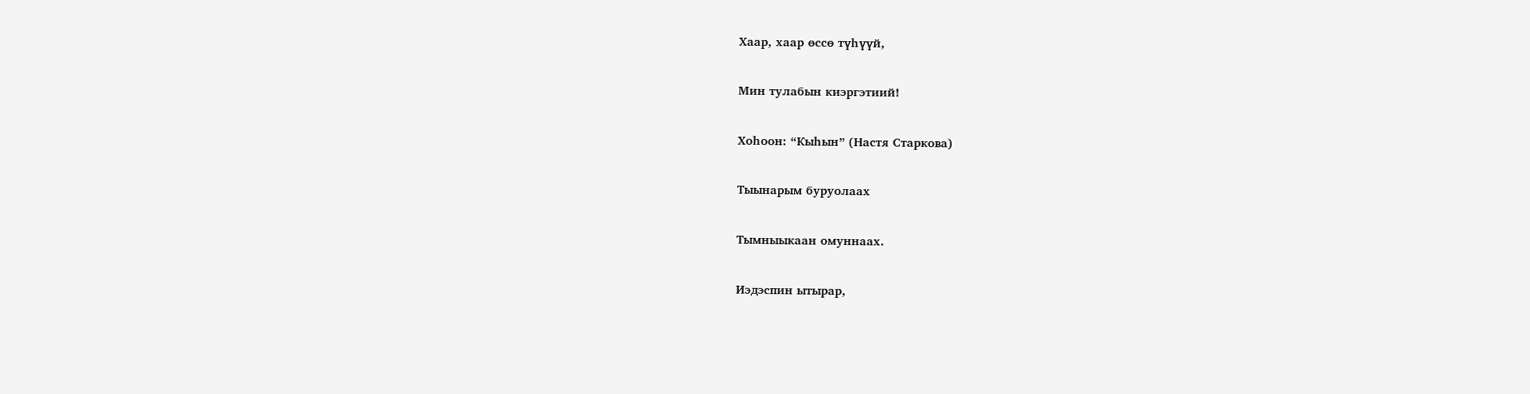Хаар, хаар өссө түһүүй,

Мин тулабын киэргэтиий!

Хоһоон: “Кыһын” (Настя Старкова)

Тыынарым буруолаах

Тымныыкаан омуннаах.

Иэдэспин ытырар,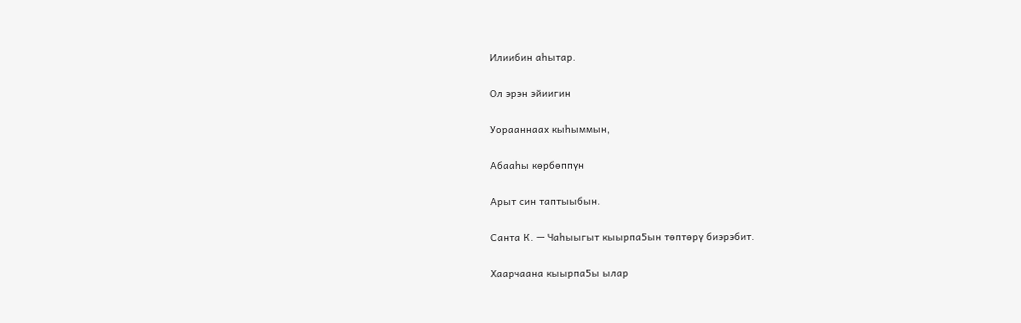Илиибин аһытар.

Ол эрэн эйиигин

Уорааннаах кыһыммын,

Абааһы көрбөппүн

Арыт син таптыыбын.

Санта К. — Чаhыыгыт кыырпа5ын төптөрү биэрэбит.

Хаарчаана кыырпа5ы ылар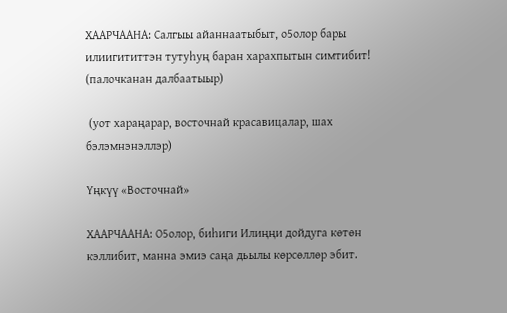ХААРЧААНА: Салгыы айаннаатыбыт, о5олор бары илиигититтэн тутуhуң баран харахпытын симтибит! (палочканан далбаатыыр)

 (уот хараңарар, восточнай красавицалар, шах бэлэмнэнэллэр)

Үңкүү «Восточнай»

ХААРЧААНА: О5олор, биhиги Илиңңи дойдуга көтөн кэллибит, манна эмиэ саңа дьылы көрсөллөр эбит.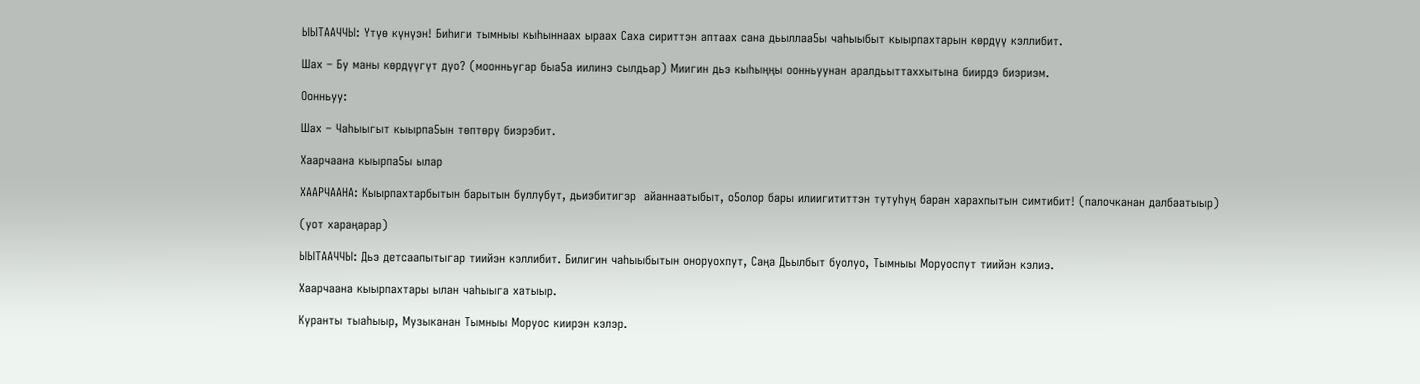ЫЫТААЧЧЫ: Үтүө күнүэн! Биhиги тымныы кыhыннаах ыраах Саха сириттэн аптаах сана дьыллаа5ы чаhыыбыт кыырпахтарын көрдүү кэллибит.

Шах – Бу маны көрдүүгүт дуо? (моонньугар быа5а иилинэ сылдьар) Миигин дьэ кыhыңңы оонньуунан аралдьыттаххытына биирдэ биэриэм.

Оонньуу:

Шах – Чаhыыгыт кыырпа5ын төптөрү биэрэбит.

Хаарчаана кыырпа5ы ылар

ХААРЧААНА: Кыырпахтарбытын барытын буллубут, дьиэбитигэр  айаннаатыбыт, о5олор бары илиигититтэн тутуhуң баран харахпытын симтибит! (палочканан далбаатыыр)

(уот хараңарар)

ЫЫТААЧЧЫ: Дьэ детсаапытыгар тиийэн кэллибит. Билигин чаhыыбытын оноруохпут, Саңа Дьылбыт буолуо, Тымныы Моруоспут тиийэн кэлиэ.

Хаарчаана кыырпахтары ылан чаhыыга хатыыр.

Куранты тыаhыыр, Музыканан Тымныы Моруос киирэн кэлэр.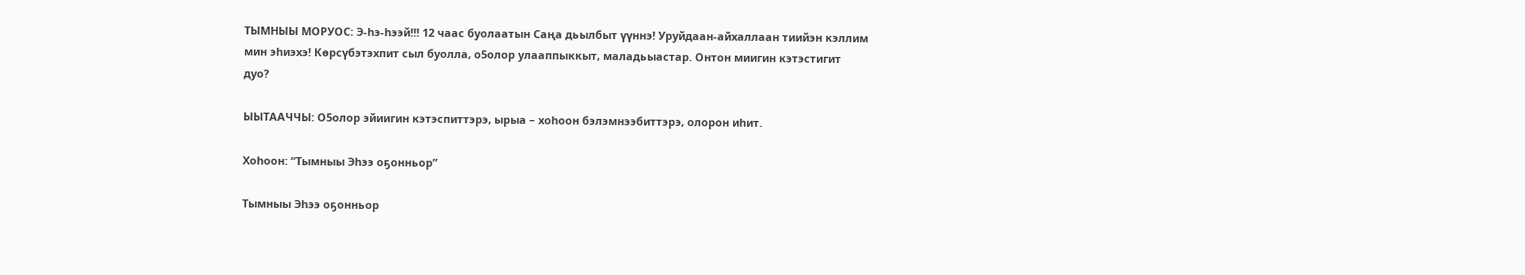ТЫМНЫЫ МОРУОС: Э-һэ-һээй!!! 12 чаас буолаатын Саңа дьылбыт үүннэ! Уруйдаан-айхаллаан тиийэн кэллим мин эhиэхэ! Көрсүбэтэхпит сыл буолла, о5олор улааппыккыт, маладьыастар. Онтон миигин кэтэстигит дуо?

ЫЫТААЧЧЫ: О5олор эйиигин кэтэспиттэрэ, ырыа – хоhоон бэлэмнээбиттэрэ, олорон иhит.

Хоhоон: “Тымныы Эһээ оҕонньор”

Тымныы Эһээ оҕонньор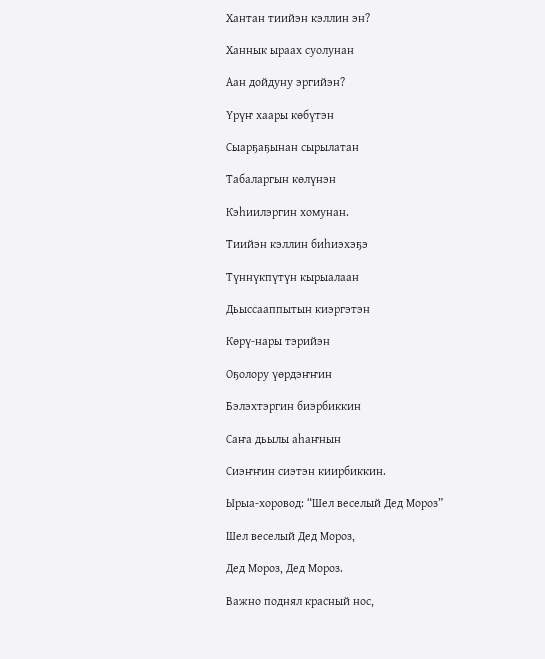Хантан тиийэн кэллин эн?

Ханнык ыраах суолунан

Аан дойдуну эргийэн?

Үрүҥ хаары көбүтэн

Сыарҕаҕынан сырылатан

Табаларгын көлүнэн

Кэһиилэргин хомунан.

Тиийэн кэллин биһиэхэҕэ

Түннүкпүтүн кырыалаан

Дьыссааппытын киэргэтэн

Көрү-нары тэрийэн

Оҕолору үөрдэҥҥин

Бэлэхтэргин биэрбиккин

Саҥа дьылы аһаҥнын

Сиэҥҥин сиэтэн киирбиккин.

Ырыа-хоровод: “Шел веселый Дед Мороз”

Шел веселый Дед Мороз,

Дед Мороз, Дед Мороз.

Важно поднял красный нос,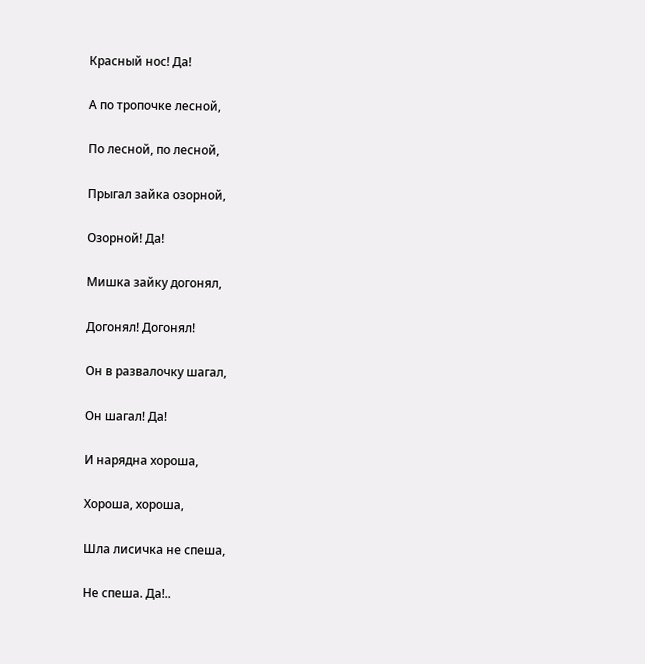Красный нос! Да!

А по тропочке лесной,

По лесной, по лесной,

Прыгал зайка озорной,

Озорной! Да!

Мишка зайку догонял,

Догонял! Догонял!

Он в развалочку шагал,

Он шагал! Да!

И нарядна хороша,

Хороша, хороша,

Шла лисичка не спеша,

Не спеша. Да!..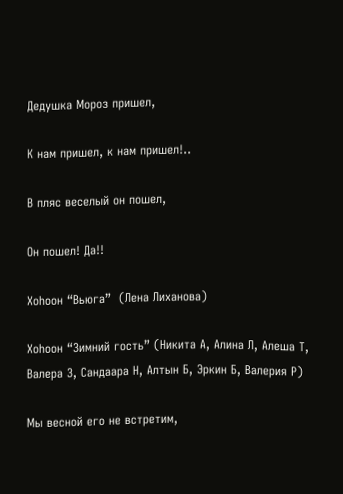Дедушка Мороз пришел,

К нам пришел, к нам пришел!..

В пляс веселый он пошел,

Он пошел! Да!!

Хоһоон “Вьюга”  (Лена Лиханова)

Хоһоон “Зимний гость” (Никита А, Алина Л, Алеша Т, Валера З, Сандаара Н, Алтын Б, Эркин Б, Валерия Р)

Мы весной его не встретим,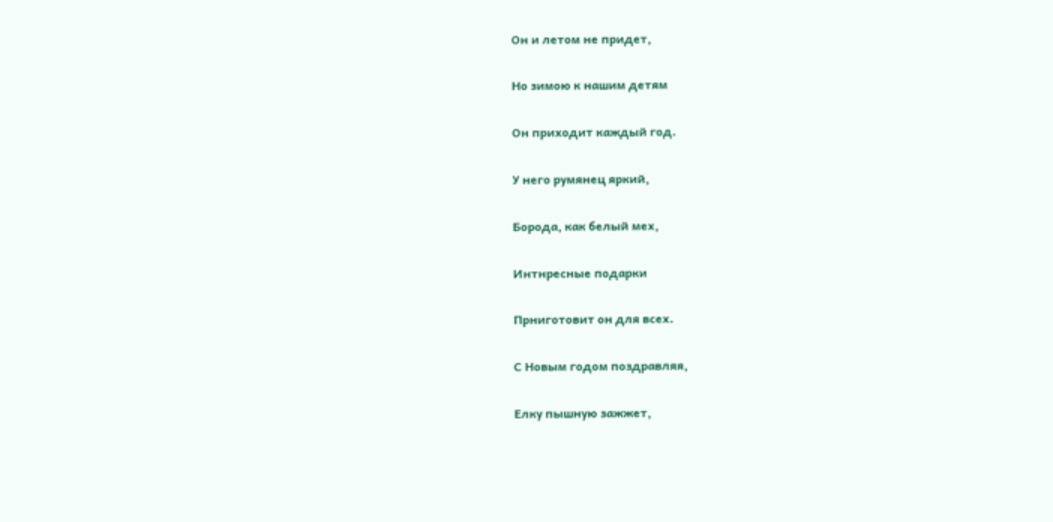Он и летом не придет,

Но зимою к нашим детям

Он приходит каждый год.

У него румянец яркий,

Борода, как белый мех,

Интнресные подарки

Прниготовит он для всех.

С Новым годом поздравляя,

Елку пышную зажжет,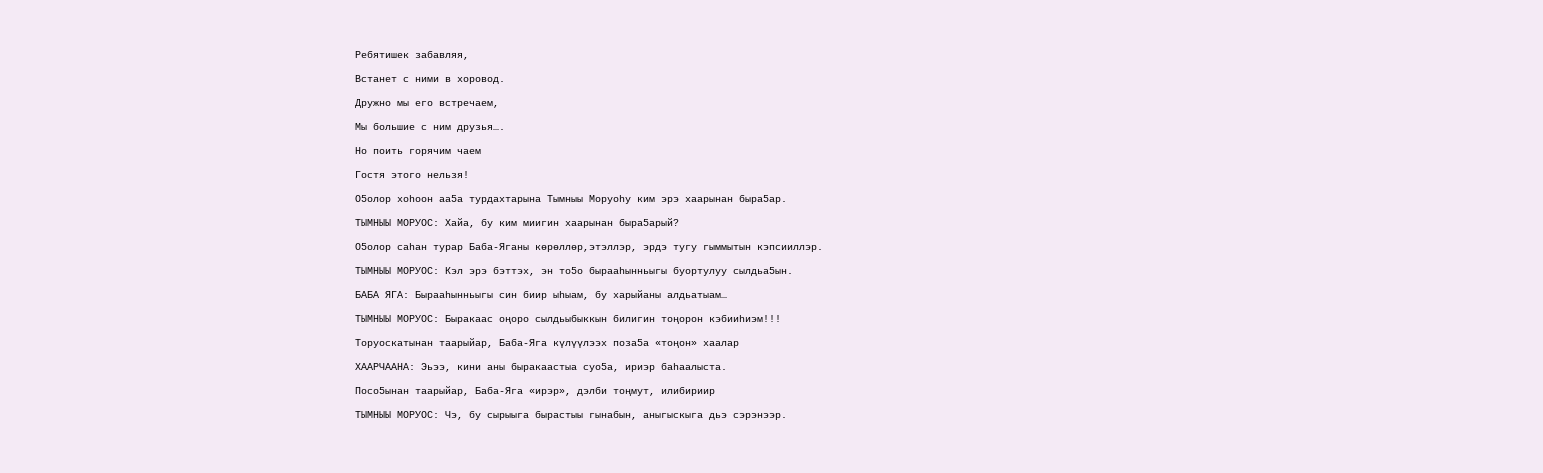Ребятишек забавляя,

Встанет с ними в хоровод.

Дружно мы его встречаем,

Мы большие с ним друзья….

Но поить горячим чаем

Гостя этого нельзя!

О5олор хоhоон аа5а турдахтарына Тымныы Моруоhу ким эрэ хаарынан быра5ар.

ТЫМНЫЫ МОРУОС: Хайа, бу ким миигин хаарынан быра5арый?

О5олор саhан турар Баба-Яганы көрөллөр,этэллэр, эрдэ тугу гыммытын кэпсииллэр.

ТЫМНЫЫ МОРУОС: Кэл эрэ бэттэх, эн то5о бырааhынньыгы буортулуу сылдьа5ын.

БАБА ЯГА: Бырааhынньыгы син биир ыhыам, бу харыйаны алдьатыам…

ТЫМНЫЫ МОРУОС: Быракаас оңоро сылдьыбыккын билигин тоңорон кэбииhиэм!!!

Торуоскатынан таарыйар, Баба-Яга күлүүлээх поза5а «тоңон» хаалар

ХААРЧААНА: Эьээ, кини аны быракаастыа суо5а, ириэр баhаалыста.

Посо5ынан таарыйар, Баба-Яга «ирэр», дэлби тоңмут, илибириир

ТЫМНЫЫ МОРУОС: Чэ, бу сырыыга бырастыы гынабын, аныгыскыга дьэ сэрэнээр.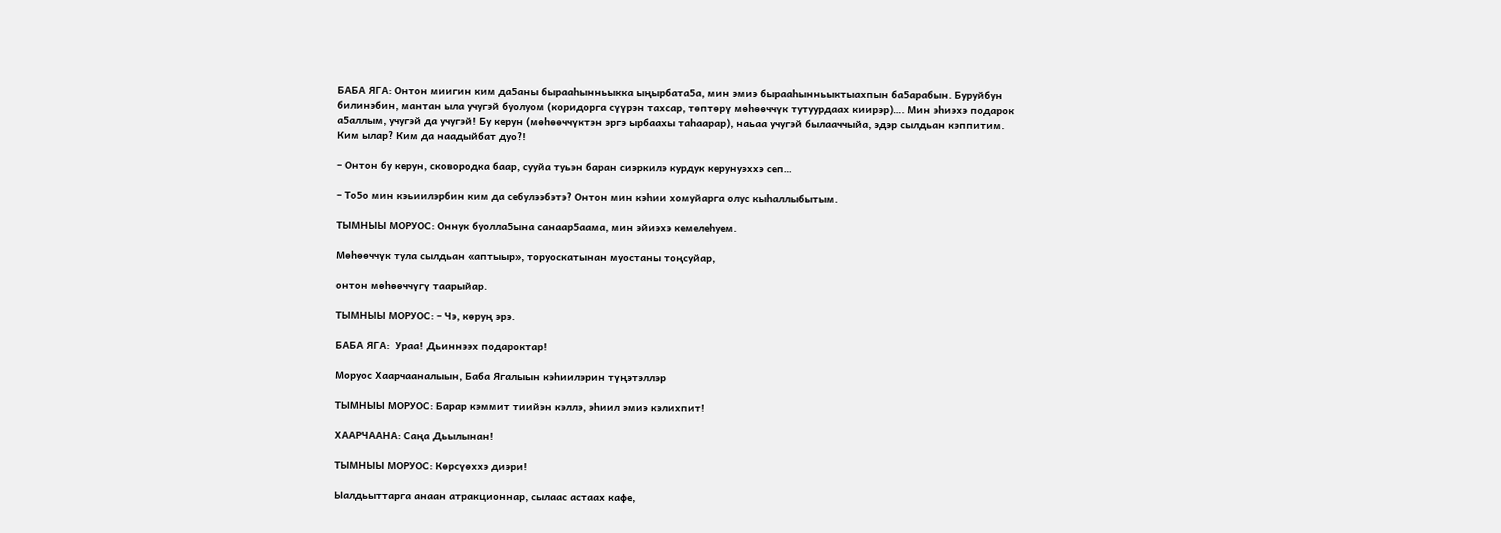БАБА ЯГА: Онтон миигин ким да5аны бырааhынньыкка ыңырбата5а, мин эмиэ бырааhынньыктыахпын ба5арабын. Буруйбун билинэбин, мантан ыла учугэй буолуом (коридорга сүүрэн тахсар, төптөрү мөһөөччүк тутуурдаах киирэр)…. Мин эhиэхэ подарок а5аллым, учугэй да учугэй! Бу керун (мөһөөччүктэн эргэ ырбаахы таhаарар), наьаа учугэй былааччыйа, эдэр сылдьан кэппитим. Ким ылар? Ким да наадыйбат дуо?!

– Онтон бу керун, сковородка баар, сууйа туьэн баран сиэркилэ курдук керунуэххэ сеп…

– То5о мин кэьиилэрбин ким да себулээбэтэ? Онтон мин кэhии хомуйарга олус кыhаллыбытым.

ТЫМНЫЫ МОРУОС: Оннук буолла5ына санаар5аама, мин эйиэхэ кемелеhуем.

Мөһөөччүк тула сылдьан «аптыыр», торуоскатынан муостаны тоңсуйар,

онтон мөһөөччүгү таарыйар.

ТЫМНЫЫ МОРУОС: – Чэ, көруң эрэ.

БАБА ЯГА:  Ураа! Дьиннээх подароктар!

Моруос Хаарчааналыын, Баба Ягалыын кэhиилэрин түңэтэллэр

ТЫМНЫЫ МОРУОС: Барар кэммит тиийэн кэллэ, эhиил эмиэ кэлихпит!

ХААРЧААНА: Саңа Дьылынан!

ТЫМНЫЫ МОРУОС: Көрсүөххэ диэри!

Ыалдьыттарга анаан атракционнар, сылаас астаах кафе,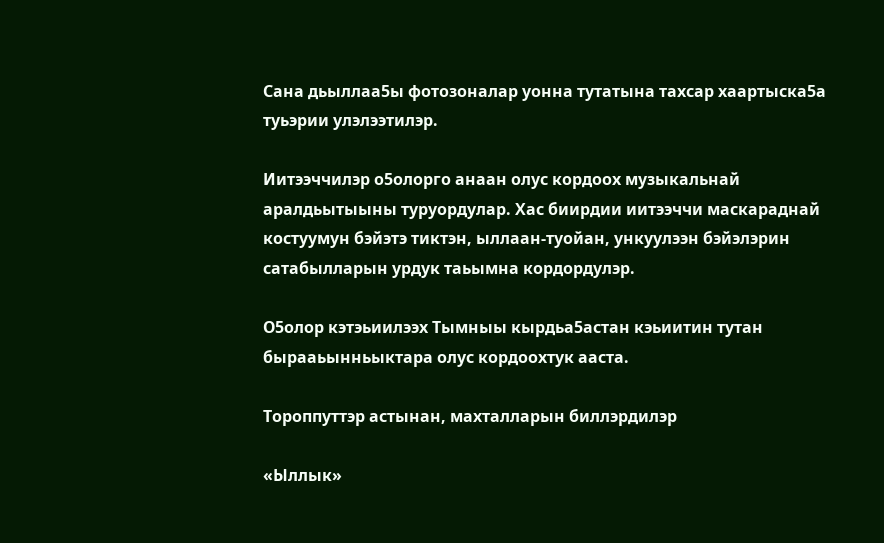Сана дьыллаа5ы фотозоналар уонна тутатына тахсар хаартыска5а туьэрии улэлээтилэр.

Иитээччилэр о5олорго анаан олус кордоох музыкальнай аралдьытыыны туруордулар. Хас биирдии иитээччи маскараднай костуумун бэйэтэ тиктэн, ыллаан-туойан, ункуулээн бэйэлэрин сатабылларын урдук таьымна кордордулэр.

О5олор кэтэьиилээх Тымныы кырдьа5астан кэьиитин тутан бырааьынньыктара олус кордоохтук ааста.

Тороппуттэр астынан, махталларын биллэрдилэр

«Ыллык»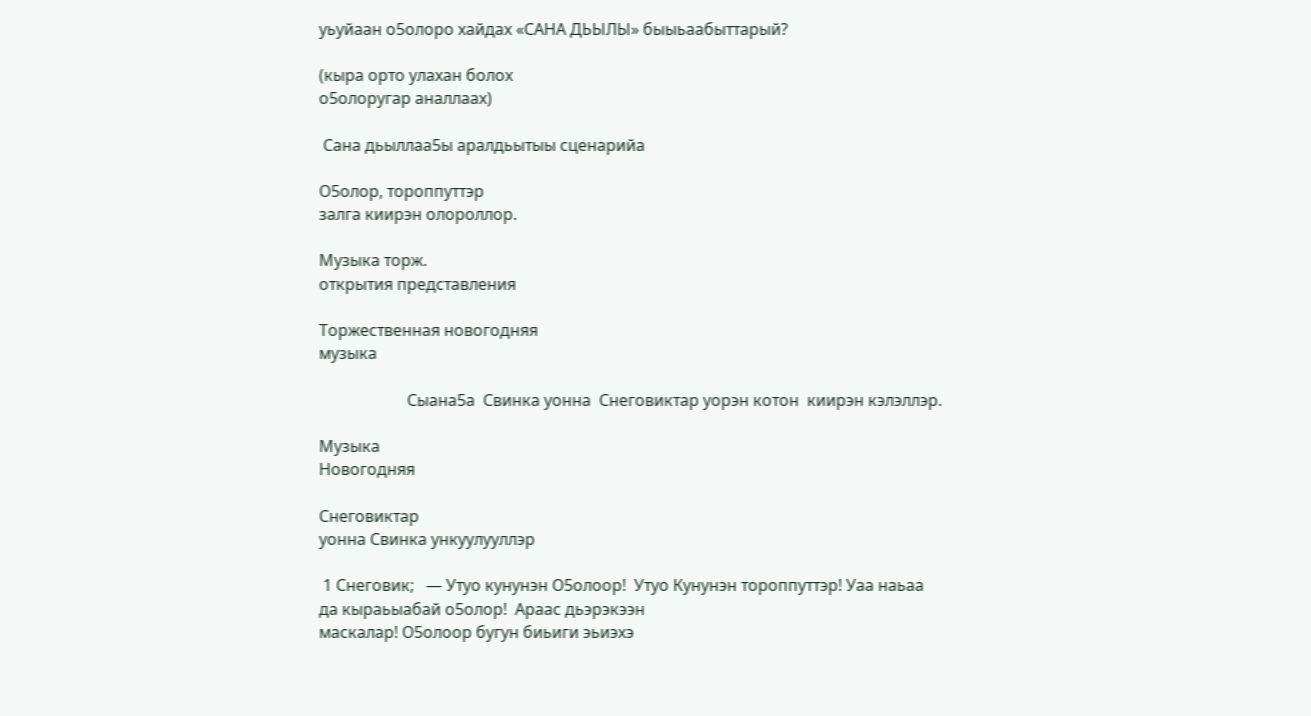уьуйаан о5олоро хайдах «САНА ДЬЫЛЫ» быыьаабыттарый?

(кыра орто улахан болох
о5олоругар аналлаах)

 Сана дьыллаа5ы аралдьытыы сценарийа

О5олор, тороппуттэр
залга киирэн олороллор.

Музыка торж.
открытия представления

Торжественная новогодняя
музыка

                      Сыана5а  Свинка уонна  Снеговиктар уорэн котон  киирэн кэлэллэр.

Музыка
Новогодняя

Снеговиктар
уонна Свинка ункуулууллэр

 1 Снеговик;   — Утуо кунунэн О5олоор!  Утуо Кунунэн тороппуттэр! Уаа наьаа
да кыраьыабай о5олор!  Араас дьэрэкээн
маскалар! О5олоор бугун биьиги эьиэхэ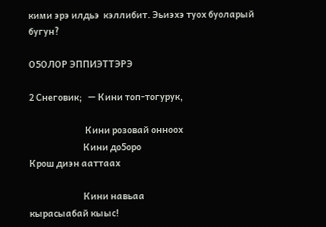кими эрэ илдьэ  кэллибит. Эьиэхэ туох буоларый бугун?

О5ОЛОР ЭППИЭТТЭРЭ

2 Снеговик;   — Кини топ-тогурук,

                            Кини розовай онноох
                           Кини до5оро
Крош диэн ааттаах

                           Кини навьаа
кырасыабай кыыс!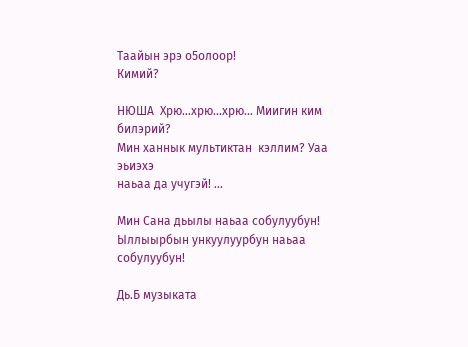Таайын эрэ о5олоор!
Кимий?

НЮША  Хрю…хрю…хрю… Миигин ким билэрий?
Мин ханнык мультиктан  кэллим? Уаа эьиэхэ
наьаа да учугэй! …

Мин Сана дьылы наьаа собулуубун!
Ыллыырбын ункуулуурбун наьаа собулуубун!

Дь.Б музыката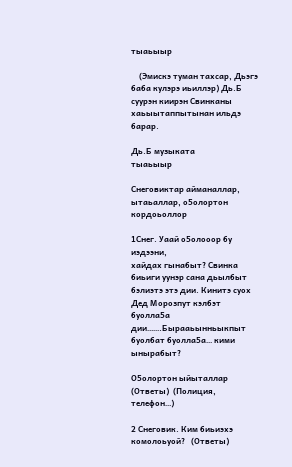тыаьыыр

    (Эмискэ туман тахсар, Дьэгэ баба кулэрэ иьиллэр) Дь.Б  суурэн киирэн Свинканы хаьыытаппытынан ильдэ
барар.

Дь.Б музыката
тыаьыыр

Снеговиктар айманаллар,
ытаьаллар, о5олортон кордоьоллор

1Снег. Уаай о5олооор бу иэдээни,
хайдах гынабыт? Свинка биьиги уунэр сана дьылбыт бэлиэтэ этэ дии. Кинитэ суох
Дед Морозпут кэлбэт буолла5а дии…….Бырааьынньыкпыт буолбат буолла5а… кими
ынырабыт?

О5олортон ыйыталлар  (Ответы)  (Полиция, телефон…)

2 Снеговик. Ким биьиэхэ
комолоьуой?   (Ответы)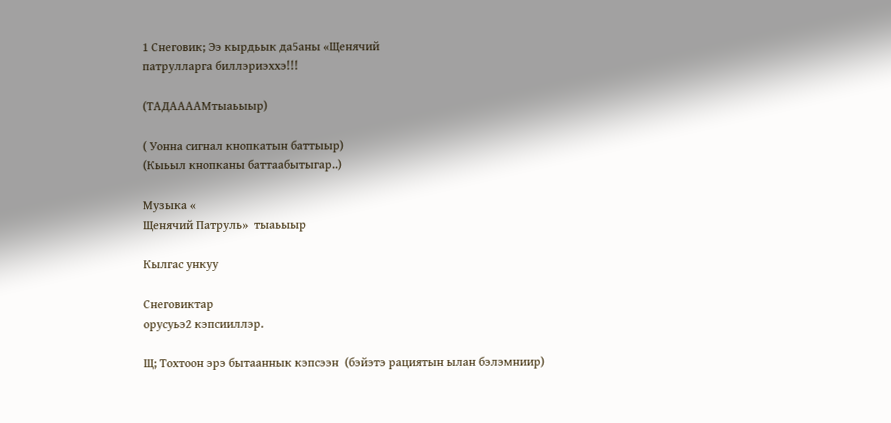1 Снеговик; Ээ кырдьык да5аны «Щенячий
патрулларга биллэриэххэ!!!

(ТАДААААМтыаьыыр)

( Уонна сигнал кнопкатын баттыыр)
(Кыьыл кнопканы баттаабытыгар..)

Музыка «
Щенячий Патруль»  тыаьыыр

Кылгас ункуу

Снеговиктар
орусуьэ2 кэпсииллэр.

Щ; Тохтоон эрэ бытааннык кэпсээн  (бэйэтэ рациятын ылан бэлэмниир)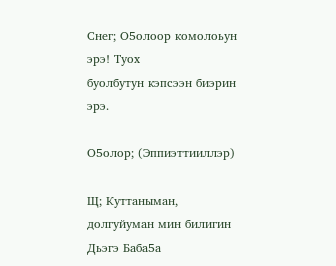Снег; О5олоор комолоьун эрэ! Туох
буолбутун кэпсээн биэрин эрэ.

О5олор; (Эппиэттииллэр)

Щ; Куттаныман, долгуйуман мин билигин
Дьэгэ Баба5а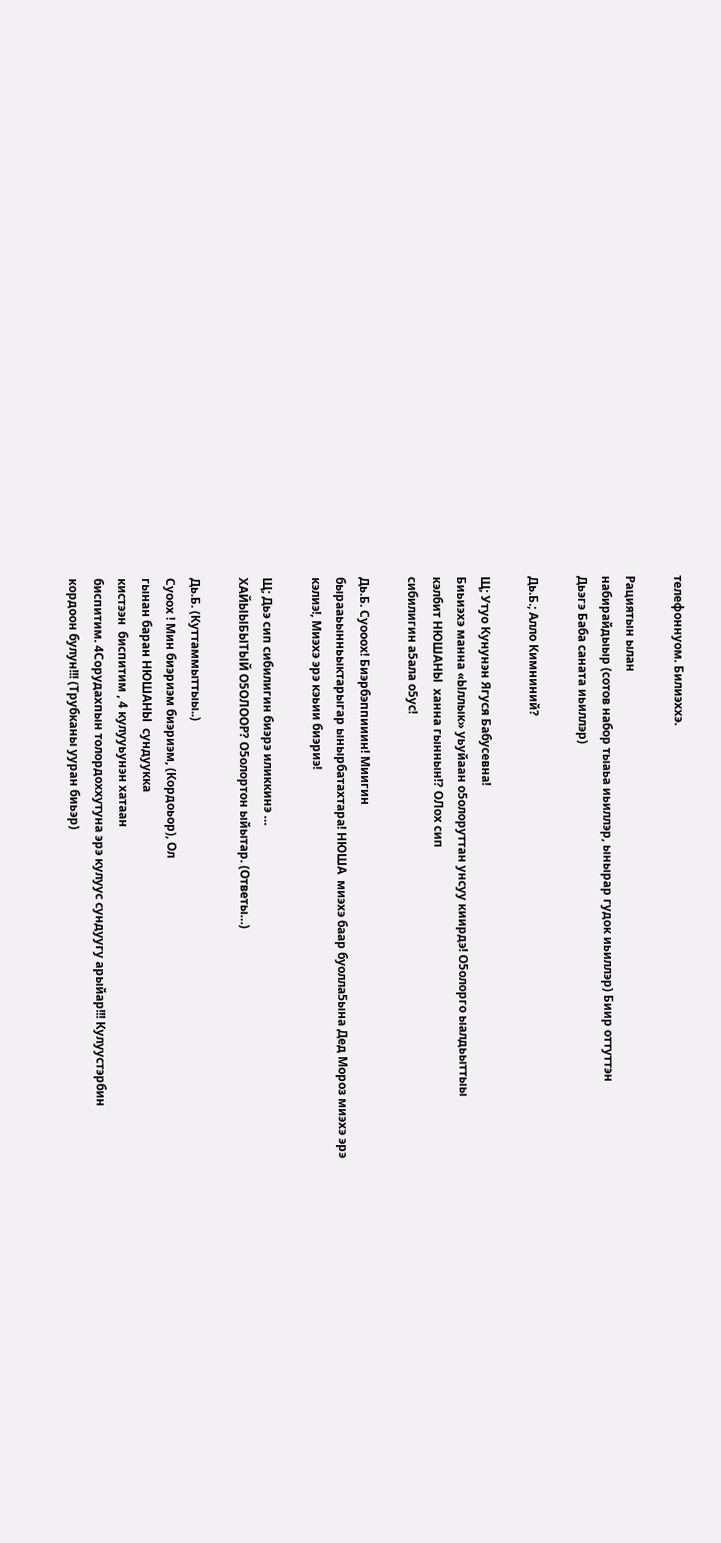телефоннуом. Билиэххэ.

Рациятын ылан
набирайдыыр (сотов набор тыаьа иьиллэр, ынырар гудок иьиллэр) Биир оттуттэн
Дьэгэ Баба саната иьиллэр)

Дь.Б.; Алло Кимниний?

Щ; Утуо Кунунэн Ягуся Бабусевна!
Биьиэхэ манна «Ыллык» уьуйаан о5олоруттан унсуу киирдэ! О5олорго ыалдьыттыы
кэлбит НЮШАНЫ  ханна гыннын!? ОЛох сип
сибилигин а5ала о5ус!

Дь.Б. Суооох! Биэрбэппииин! Миигин
бырааьынньыктарыгар ынырбатахтара! НЮША  миэхэ баар буолла5ына Дед Мороз миэхэ эрэ
кэлиэ!, Миэхэ эрэ кэьии биэриэ!

Щ; Дьэ сип сибилигин биэрэ иликкинэ …
ХАЙЫЫБЫТЫЙ О5ОЛООР? О5олортон ыйытар. (Ответы…)

Дь.Б. (Куттаммыттыы..)
Суоох ! Мин биэриэм биэриэм, (Кордоьор), Ол
гынан баран НЮШАНЫ  сундуукка
кистээн  биспитим , 4 кулууьунэн хатаан
биспитим. 4Сорудахпын толордоххутуна эрэ кулуус сундуугу арыйар!!! Кулуустэрбин
кордоон булун!!! (Трубканы ууран биьэр)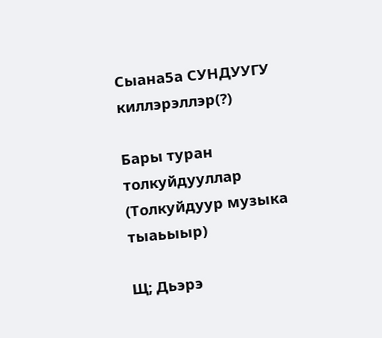Сыана5а СУНДУУГУ
киллэрэллэр(?)

Бары туран
толкуйдууллар (Толкуйдуур музыка тыаьыыр)

Щ; Дьэрэ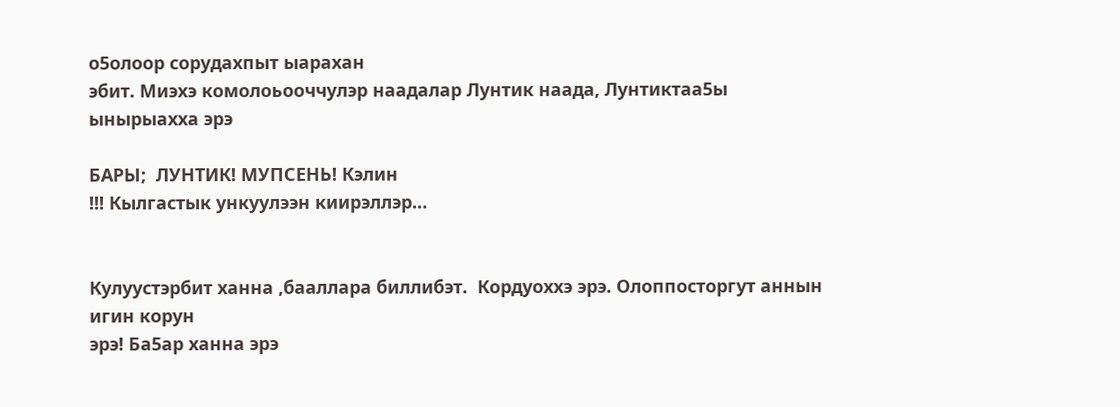о5олоор сорудахпыт ыарахан
эбит. Миэхэ комолоьооччулэр наадалар Лунтик наада, Лунтиктаа5ы  ынырыахха эрэ

БАРЫ;  ЛУНТИК! МУПСЕНЬ! Кэлин
!!! Кылгастык ункуулээн киирэллэр…


Кулуустэрбит ханна ,бааллара биллибэт.  Кордуоххэ эрэ. Олоппосторгут аннын игин корун
эрэ! Ба5ар ханна эрэ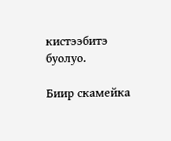кистээбитэ буолуо.

Биир скамейка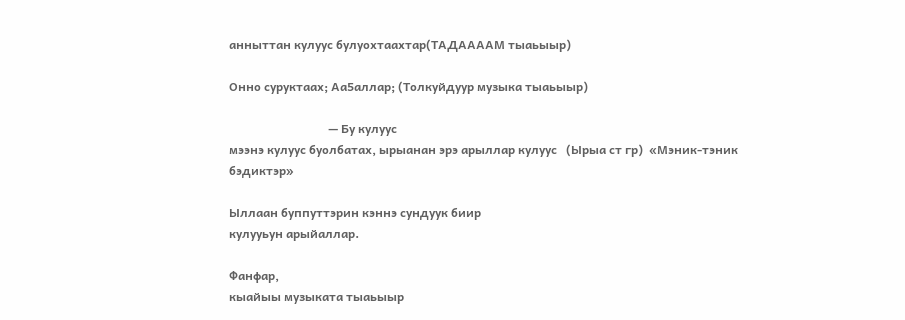анныттан кулуус булуохтаахтар(ТАДААААМ тыаьыыр)

Онно суруктаах; Аа5аллар; (Толкуйдуур музыка тыаьыыр)

                                 — Бу кулуус
мээнэ кулуус буолбатах, ырыанан эрэ арыллар кулуус   (Ырыа ст гр)  «Мэник-тэник бэдиктэр»

Ыллаан буппуттэрин кэннэ сундуук биир
кулууьун арыйаллар.

Фанфар,
кыайыы музыката тыаьыыр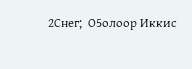2Снег;  О5олоор Иккис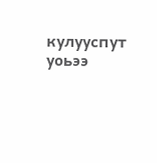кулууспут уоьээ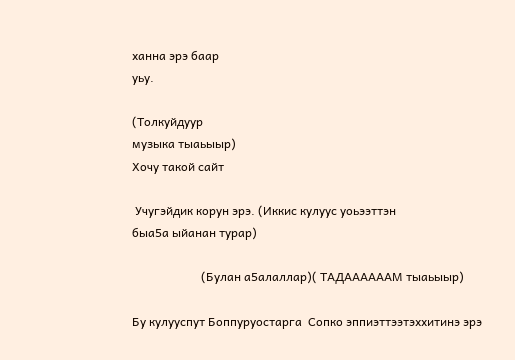ханна эрэ баар
уьу.

(Толкуйдуур
музыка тыаьыыр)
Хочу такой сайт

 Учугэйдик корун эрэ. (Иккис кулуус уоьээттэн
быа5а ыйанан турар)

                       (Булан а5алаллар)( ТАДААААААМ тыаьыыр)

Бу кулууспут Боппуруостарга  Сопко эппиэттээтэххитинэ эрэ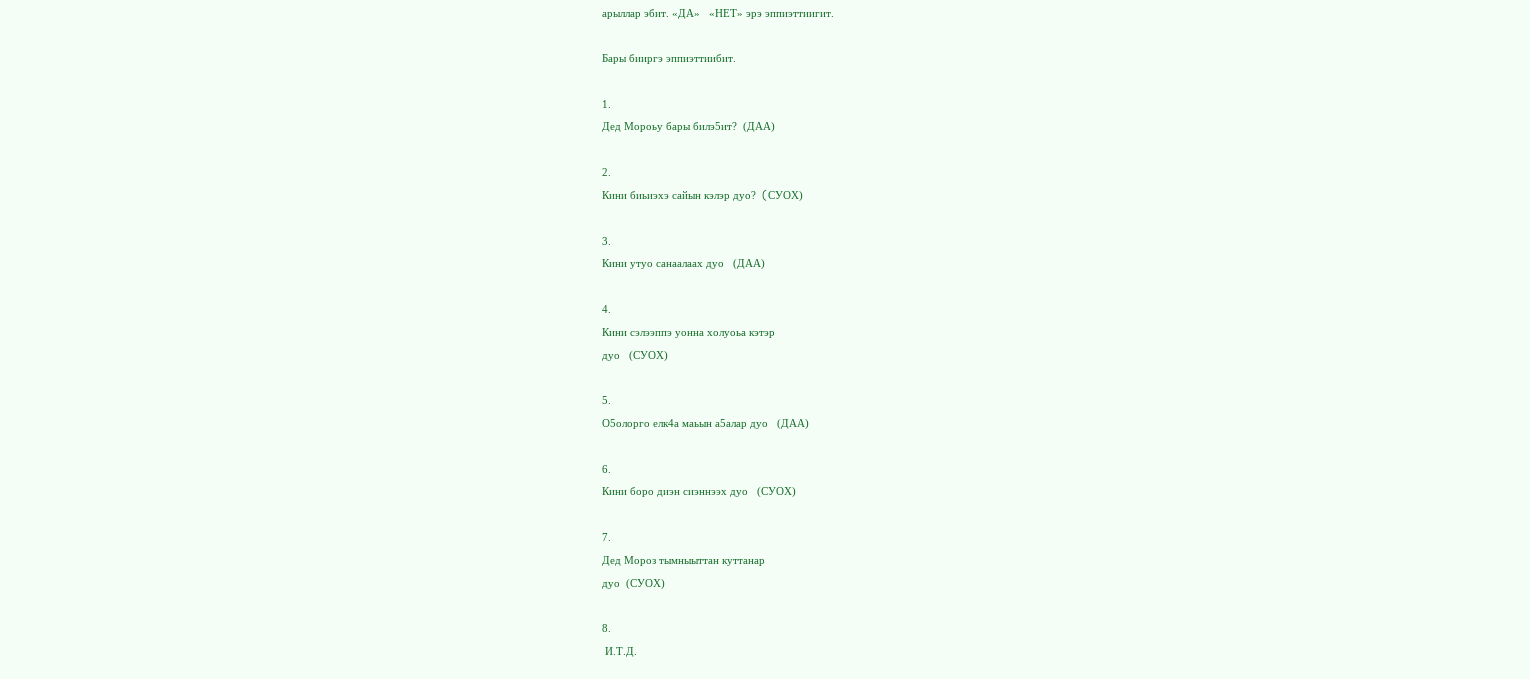арыллар эбит. «ДА»   «НЕТ» эрэ эппиэттиигит.

Бары бииргэ эппиэттиибит.

1.
Дед Мороьу бары билэ5ит?  (ДАА)

2.
Кини биьиэхэ сайын кэлэр дуо?  (CУОХ)

3.
Кини утуо санаалаах дуо   (ДАА)

4.
Кини сэлээппэ уонна холуоьа кэтэр
дуо   (СУОХ)

5.
О5олорго елк4а маьын а5алар дуо   (ДАА)

6.
Кини боро диэн сиэннээх дуо   (СУОХ)

7.
Дед Мороз тымныыттан куттанар
дуо  (СУОХ)

8.
 И.Т.Д.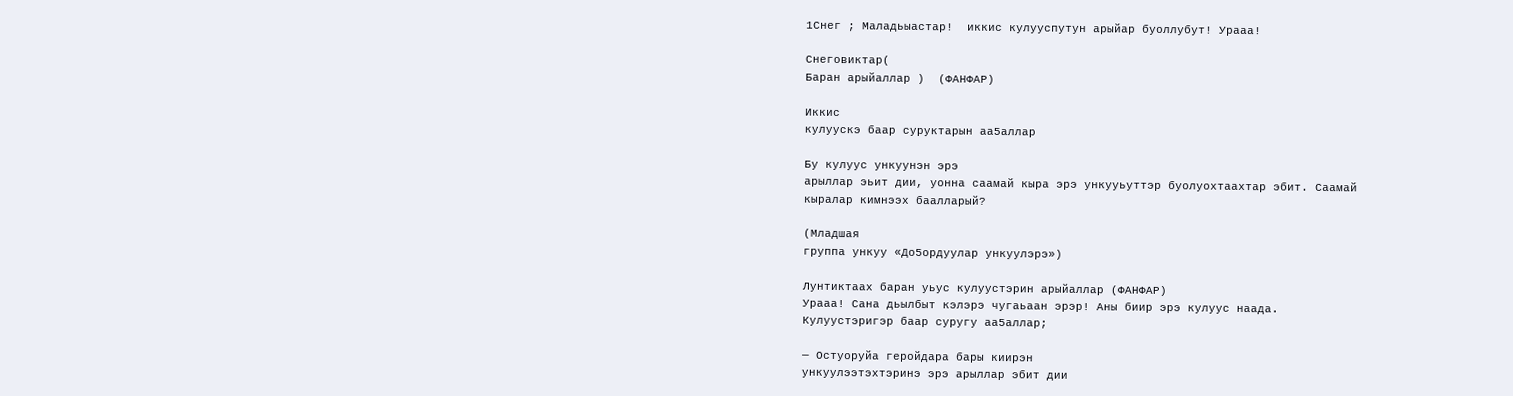1Снег ; Маладьыастар!  иккис кулууспутун арыйар буоллубут! Урааа!

Снеговиктар(
Баран арыйаллар )  (ФАНФАР)

Иккис
кулуускэ баар суруктарын аа5аллар

Бу кулуус ункуунэн эрэ
арыллар эьит дии, уонна саамай кыра эрэ ункууьуттэр буолуохтаахтар эбит. Саамай
кыралар кимнээх баалларый?

(Младшая
группа ункуу «До5ордуулар ункуулэрэ»)

Лунтиктаах баран уьус кулуустэрин арыйаллар (ФАНФАР)
Урааа! Сана дьылбыт кэлэрэ чугаьаан эрэр! Аны биир эрэ кулуус наада.
Кулуустэригэр баар суругу аа5аллар;

— Остуоруйа геройдара бары киирэн
ункуулээтэхтэринэ эрэ арыллар эбит дии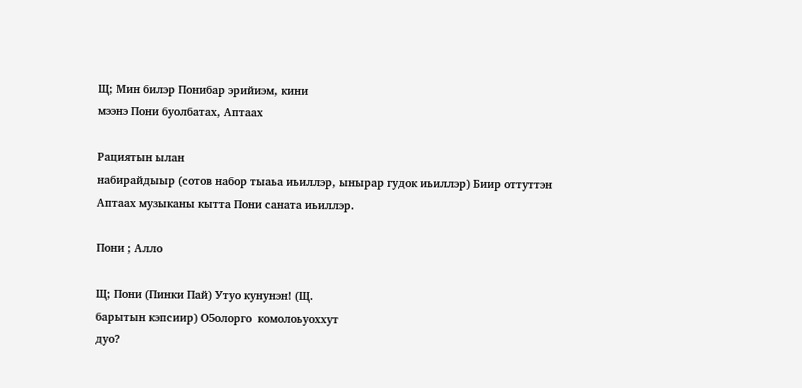Щ; Мин билэр Понибар эрийиэм, кини
мээнэ Пони буолбатах, Аптаах

Рациятын ылан
набирайдыыр (сотов набор тыаьа иьиллэр, ынырар гудок иьиллэр) Биир оттуттэн
Аптаах музыканы кытта Пони саната иьиллэр.

Пони ; Алло

Щ; Пони (Пинки Пай) Утуо кунунэн! (Щ.
барытын кэпсиир) О5олорго  комолоьуоххут
дуо?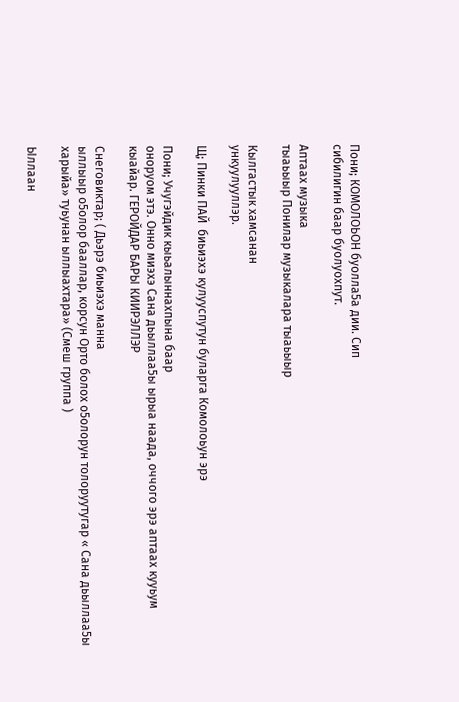Пони; КОМОЛОЬОН буолла5а дии. Сип
сибилигин баар буолуохпут.

Аптаах музыка
тыаьыыр Понилар музыкалара тыаьыыр

Кылгастык хамсанан
ункуулууллэр.

Щ; Пинки ПАЙ  биьиэхэ кулууспутун буларга Комолоьун эрэ

Пони; Учугэйдик кыьалыннахпына баар
оноруом этэ. Онно миэхэ Сана дьыллаа5ы ырыа наада, оччого эрэ аптаах кууьум
кыайар. ГЕРОЙДАР БАРЫ КИИРЭЛЛЭР

Снеговиктар; ( Дьэрэ биьиэхэ манна
ыллыыр о5олор бааллар, корсун Орто болох о5олорун толоруутугар « Сана дьыллаа5ы
харыйа» туьунан ыллыахтара» (Смеш группа )

Ыллаан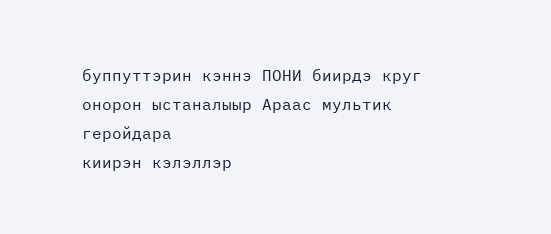буппуттэрин кэннэ ПОНИ биирдэ круг онорон ыстаналыыр Араас мультик геройдара
киирэн кэлэллэр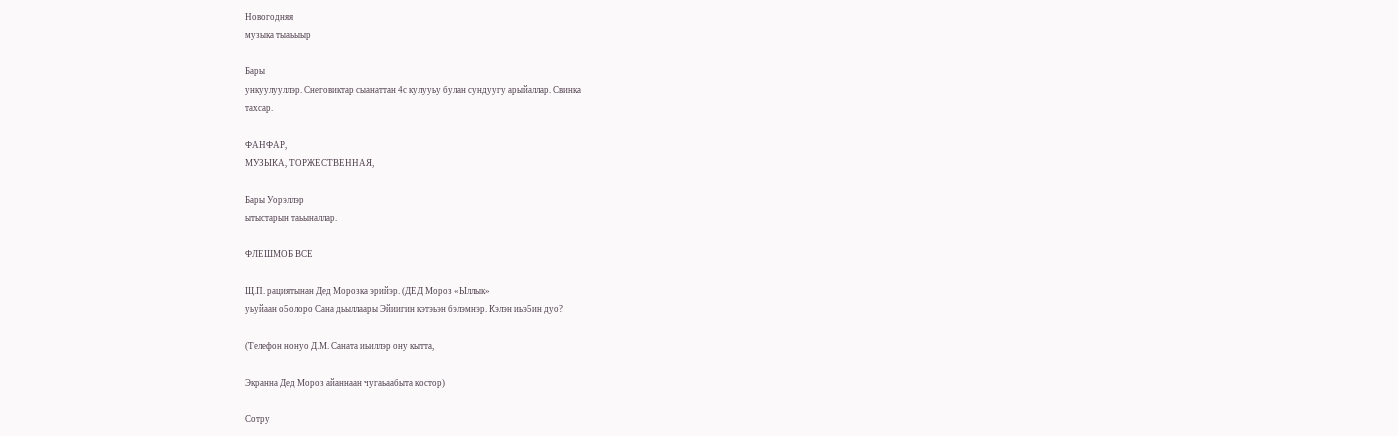Новогодняя
музыка тыаьыыр

Бары
ункуулууллэр. Снеговиктар сыанаттан 4с кулууьу булан сундуугу арыйаллар. Свинка
тахсар.

ФАНФАР,
МУЗЫКА, ТОРЖЕСТВЕННАЯ,

Бары Уорэллэр
ытыстарын таьыналлар.

ФЛЕШМОБ ВСЕ

Щ.П. рациятынан Дед Морозка эрийэр. (ДЕД Мороз «Ыллык»
уьуйаан о5олоро Сана дьыллаары Эйиигин кэтэьэн бэлэмнэр. Кэлэн иьэ5ин дуо?

(Телефон нонуо Д.М. Саната иьиллэр ону кытта,

Экранна Дед Мороз айаннаан чугаьаабыта костор)

Сотру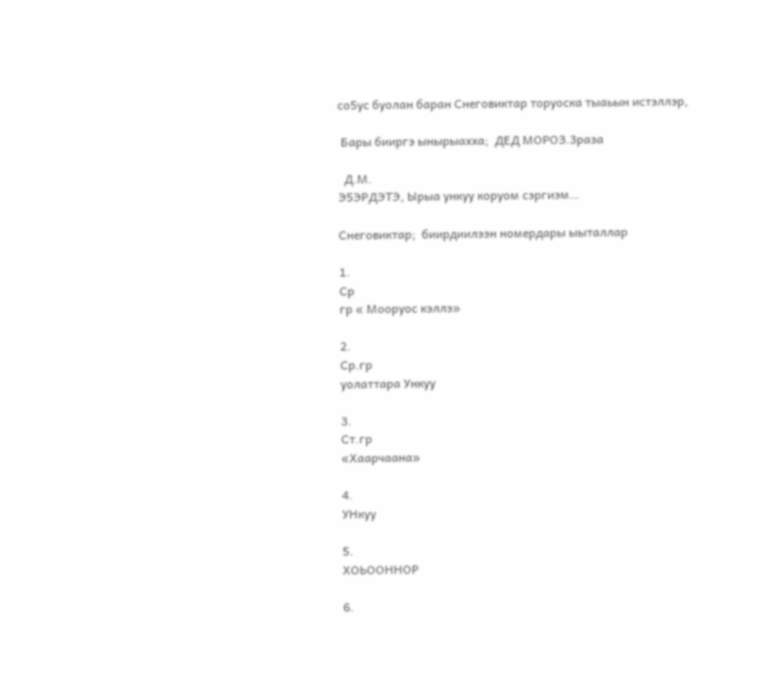со5ус буолан баран Снеговиктар торуоска тыаьын истэллэр,

 Бары бииргэ ынырыахха;  ДЕД МОРОЗ.3раза

  Д.М.
Э5ЭРДЭТЭ, Ырыа ункуу коруом сэргиэм…

Снеговиктар;  биирдиилээн номердары ыыталлар

1.
Ср
гр « Мооруос кэллэ»

2.
Ср.гр
уолаттара Ункуу

3.
Ст.гр
«Хаарчаана»

4.
УНкуу

5.
ХОЬООННОР

6.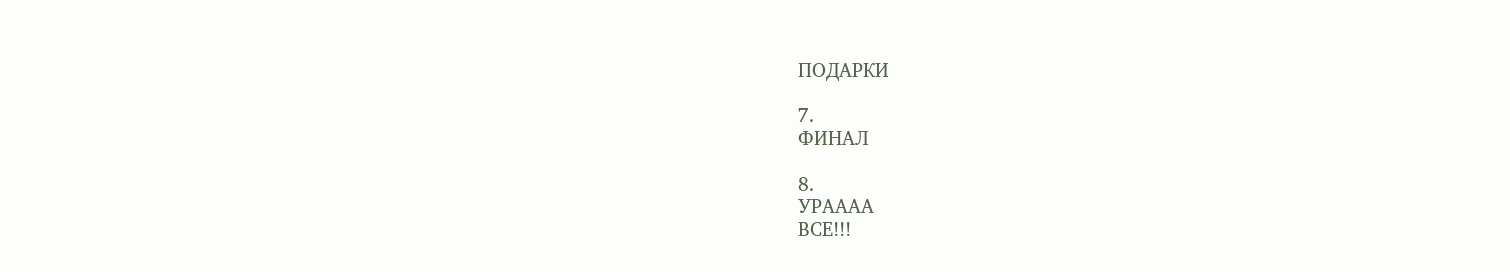ПОДАРКИ

7.
ФИНАЛ

8.
УРАААА
ВСЕ!!!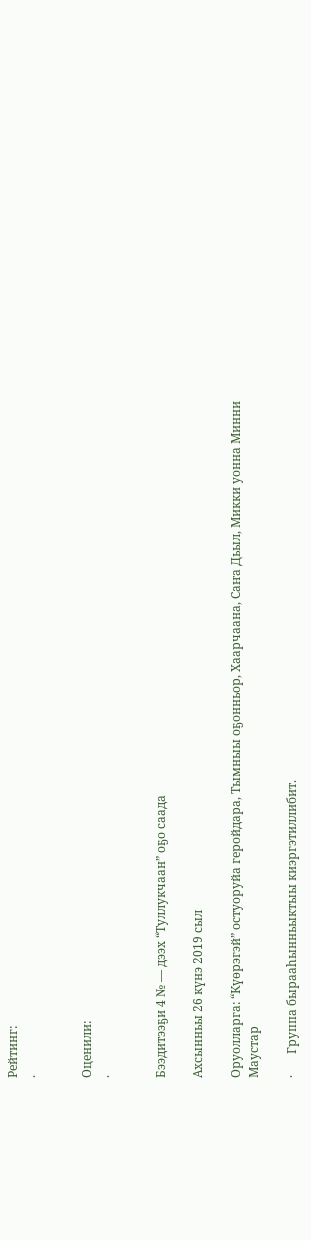Рейтинг:
.


Оценили:
.


Бээдитээҕи 4 № — дээх “Туллукчаан” оҕо саада

Ахсынньы 26 күнэ 2019 сыл

Оруолларга: “Күөрэгэй” остуоруйа геройдара, Тымныы оҕонньор, Хаарчаана, Саҥа Дьыл, Микки уонна Минни Маустар

·       Группа бырааһынньыктыы киэргэтиллибит.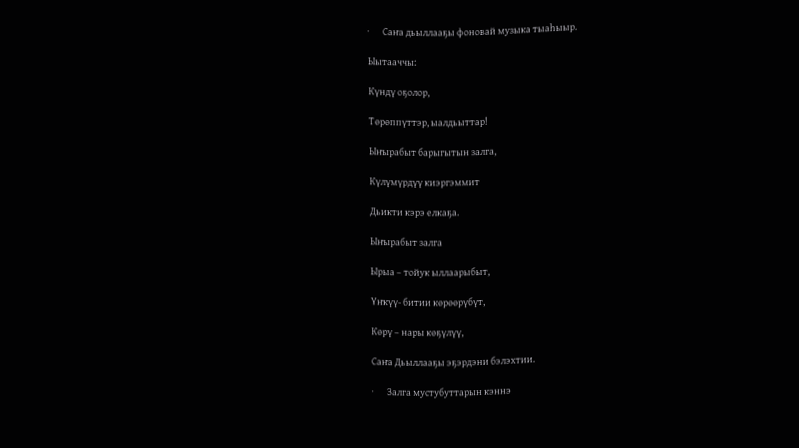·       Саҥа дьыллааҕы фоновай музыка тыаһыыр.

Ыытааччы:

Күндү оҕолор,

Төрөппүттэр, ыалдьыттар!

Ыҥырабыт барыгытын залга,

Күлүмүрдүү киэргэммит

Дьикти кэрэ елкаҕа.

Ыҥырабыт залга

Ырыа – тойук ыллаарыбыт,

Үҥкүү- битии көрөөрүбүт,

Көрү – нары көҕүлүү,

Саҥа Дьыллааҕы эҕэрдэни бэлэхтии.

·       Залга мустубуттарын кэннэ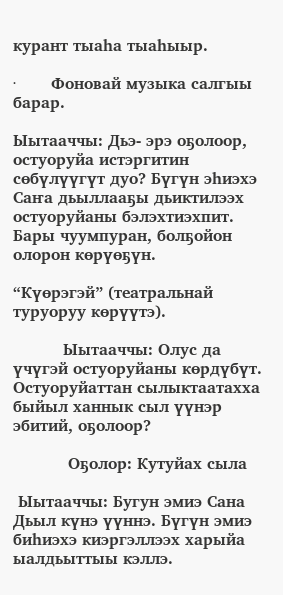курант тыаһа тыаһыыр.

·       Фоновай музыка салгыы барар.

Ыытааччы: Дьэ- эрэ оҕолоор, остуоруйа истэргитин сөбүлүүгүт дуо? Бүгүн эһиэхэ Саҥа дьыллааҕы дьиктилээх остуоруйаны бэлэхтиэхпит. Бары чуумпуран, болҕойон олорон көрүөҕүн.

“Күөрэгэй” (театральнай туруоруу көрүүтэ).

          Ыытааччы: Олус да үчүгэй остуоруйаны көрдүбүт. Остуоруйаттан сылыктаатахха быйыл ханнык сыл үүнэр эбитий, оҕолоор?

           Оҕолор: Кутуйах сыла

 Ыытааччы: Бугун эмиэ Сана Дьыл күнэ үүннэ. Бүгүн эмиэ биһиэхэ киэргэллээх харыйа ыалдьыттыы кэллэ.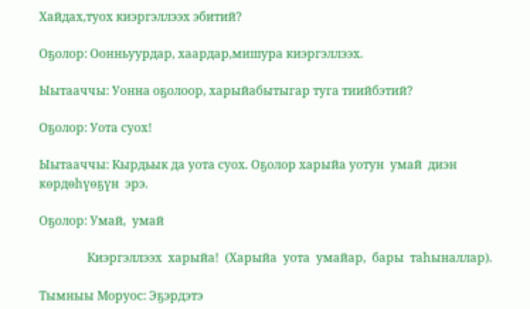Хайдах,туох киэргэллээх эбитий?

Оҕолор: Оонньуурдар, хаардар,мишура киэргэллээх.

Ыытааччы: Уонна оҕолоор, харыйабытыгар туга тиийбэтий?

Оҕолор: Уота суох!

Ыытааччы: Кырдьык да уота суох. Оҕолор харыйа уотун  умай  диэн  көрдөһүөҕүн  эрэ.

Оҕолор: Умай,  умай

                Киэргэллээх  харыйа!  (Харыйа  уота  умайар,  бары  таһыналлар).

Тымныы Моруос: Эҕэрдэтэ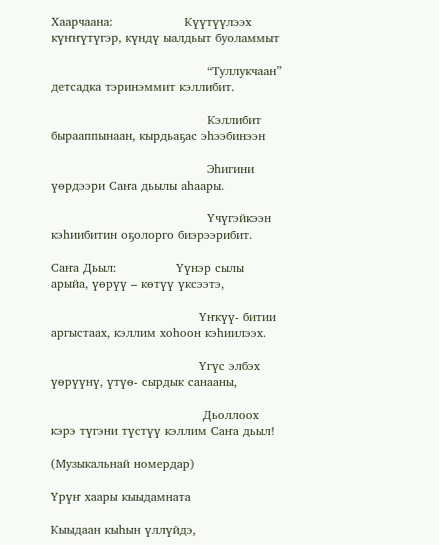Хаарчаана:                  Күүтүүлээх күҥҥүтүгэр, күндү ыалдьыт буоламмыт

                                       “Туллукчаан” детсадка тэринэммит кэллибит.

                                       Кэллибит бырааппынаан, кырдьаҕас эһээбинээн

                                       Эһигини үөрдээри Саҥа дьылы аһаары.

                                       Үчүгэйкээн кэһиибитин оҕолорго биэрээрибит.

Саҥа Дьыл:               Үүнэр сылы арыйа, үөрүү – көтүү үксээтэ,

                                     Үҥкүү- битии аргыстаах, кэллим хоһоон кэһиилээх.

                                     Үгүс элбэх үөрүүнү, үтүө- сырдык санааны,

                                      Дьоллоох кэрэ түгэни түстүү кэллим Саҥа дьыл!

(Музыкальнай номердар)

Үрүҥ хаары кыыдамната

Кыыдаан кыһын үллүйдэ,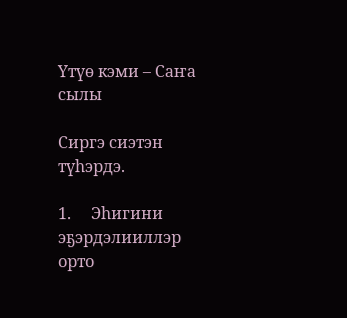Үтүө кэми – Саҥа сылы

Сиргэ сиэтэн түһэрдэ.

1.     Эһигини эҕэрдэлииллэр орто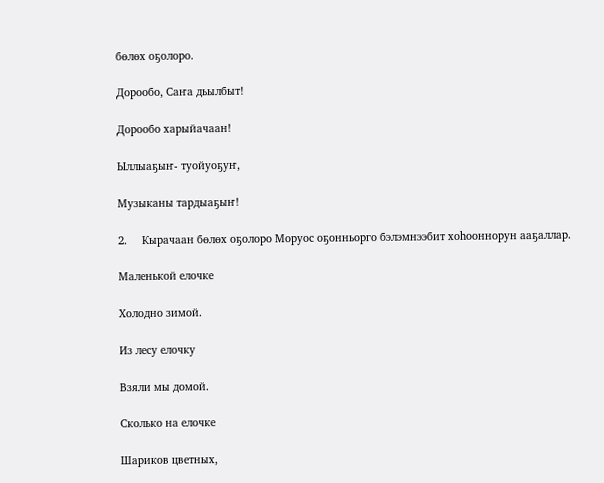бөлөх оҕолоро.

Дорообо, Саҥа дьылбыт!

Дорообо харыйачаан!

Ыллыаҕыҥ- туойуоҕуҥ,

Музыканы тардыаҕыҥ!

2.     Кырачаан бөлөх оҕолоро Моруос оҕонньорго бэлэмнээбит хоһооннорун ааҕаллар.

Маленькой елочке

Холодно зимой.

Из лесу елочку

Взяли мы домой.

Сколько на елочке

Шариков цветных,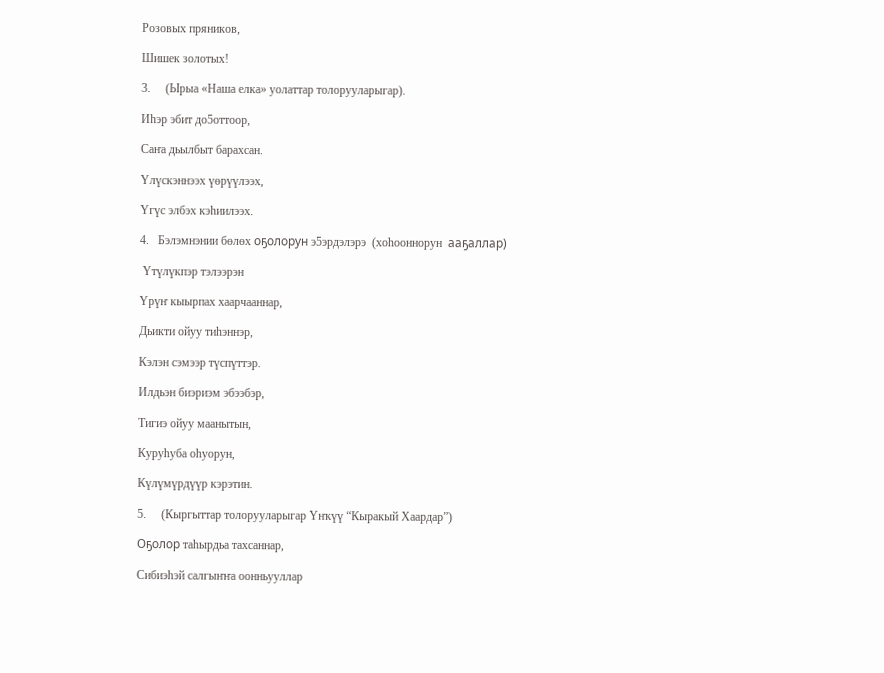Розовых пряников,

Шишек золотых!

3.     (Ырыа «Наша елка» уолаттар толорууларыгар).

Иһэр эбит до5оттоор,

Саҥа дьылбыт барахсан.

Үлүскэннээх үөрүүлээх,

Үгүс элбэх кэһиилээх.

4.   Бэлэмнэнии бөлөх оҕолорун э5эрдэлэрэ  (хоһооннорун  ааҕаллар)

 Үтүлүкпэр тэлээрэн

Үрүҥ кыырпах хаарчааннар,

Дьикти ойуу тиһэннэр,

Кэлэн сэмээр түспүттэр.

Илдьэн биэриэм эбээбэр,

Тигиэ ойуу маанытын,

Куруһуба оһуорун,

Күлүмүрдүүр кэрэтин.

5.     (Кыргыттар толорууларыгар Үҥкүү “Кыракый Хаардар”)

Оҕолор таһырдьа тахсаннар,

Сибиэһэй салгыҥҥа оонньууллар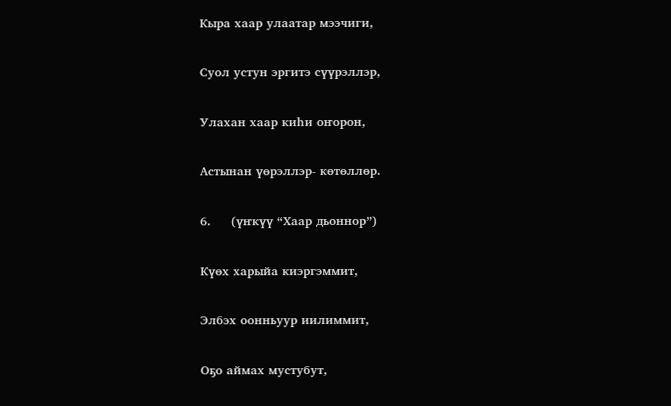Кыра хаар улаатар мээчиги,

Суол устун эргитэ сүүрэллэр,

Улахан хаар киһи оҥорон,

Астынан үөрэллэр- көтөллөр.

6.     (үҥкүү “Хаар дьоннор”)

Күөх харыйа киэргэммит,

Элбэх оонньуур иилиммит,

Оҕо аймах мустубут,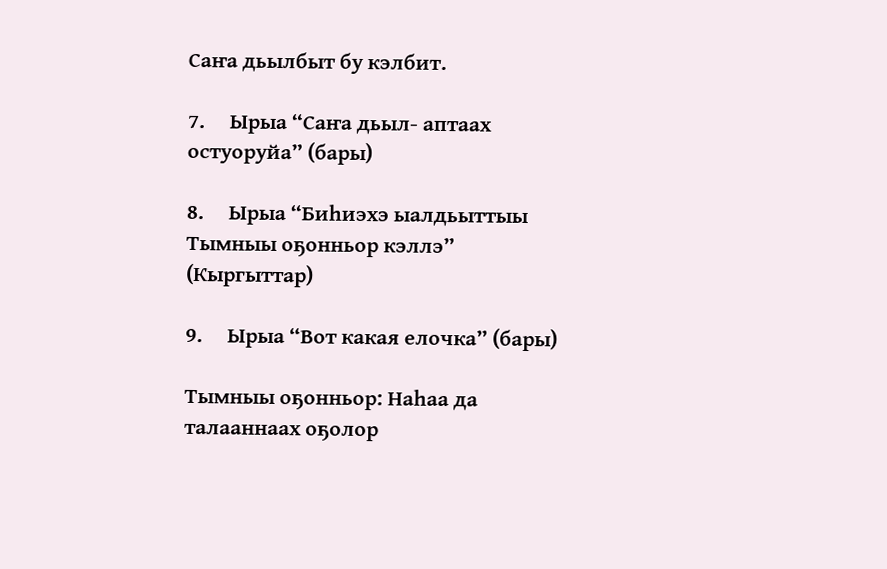Саҥа дьылбыт бу кэлбит.

7.     Ырыа “Саҥа дьыл- аптаах остуоруйа” (бары)

8.     Ырыа “Биһиэхэ ыалдьыттыы Тымныы оҕонньор кэллэ” (Кыргыттар)

9.     Ырыа “Вот какая елочка” (бары)

Тымныы оҕонньор: Наһаа да талааннаах оҕолор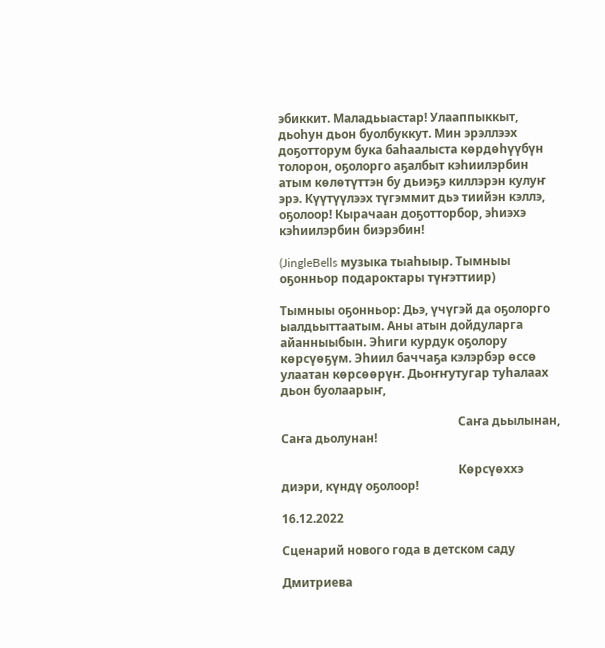эбиккит. Маладьыастар! Улааппыккыт, дьоһун дьон буолбуккут. Мин эрэллээх доҕотторум бука баһаалыста көрдөһүүбүн толорон, оҕолорго аҕалбыт кэһиилэрбин атым көлөтүттэн бу дьиэҕэ киллэрэн кулуҥ эрэ. Күүтүүлээх түгэммит дьэ тиийэн кэллэ, оҕолоор! Кырачаан доҕотторбор, эһиэхэ кэһиилэрбин биэрэбин!

(JingleBells музыка тыаһыыр. Тымныы оҕонньор подароктары түҥэттиир)

Тымныы оҕонньор: Дьэ, үчүгэй да оҕолорго ыалдьыттаатым. Аны атын дойдуларга айанныыбын. Эһиги курдук оҕолору көрсүөҕүм. Эһиил баччаҕа кэлэрбэр өссө улаатан көрсөөрүҥ. Дьоҥҥутугар туһалаах дьон буолаарыҥ,

                                                           Саҥа дьылынан, Саҥа дьолунан!

                                                           Көрсүөххэ диэри, күндү оҕолоор!

16.12.2022

Сценарий нового года в детском саду

Дмитриева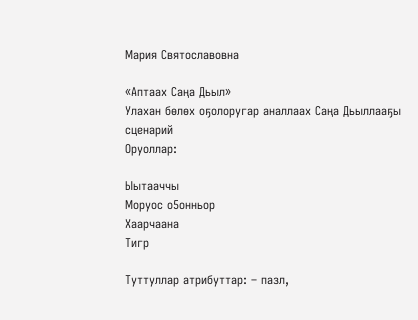Мария Святославовна

«Аптаах Саңа Дьыл»
Улахан бөлөх оҕолоругар аналлаах Саңа Дьыллааҕы сценарий
Оруоллар:

Ыытааччы
Моруос о5онньор
Хаарчаана
Тигр

Туттуллар атрибуттар: – пазл,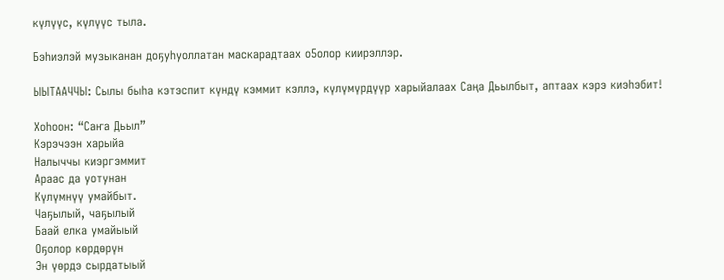күлүүс, күлүүс тыла.

Бэhиэлэй музыканан доҕуhуоллатан маскарадтаах о5олор киирэллэр.

ЫЫТААЧЧЫ: Сылы быhа кэтэспит күндү кэммит кэллэ, күлүмүрдүүр харыйалаах Саңа Дьылбыт, аптаах кэрэ киэhэбит!

Хоhоон: “Саҥа Дьыл”
Кэрэчээн харыйа
Налыччы киэргэммит
Араас да уотунан
Күлүмнүү умайбыт.
Чаҕылый, чаҕылый
Баай елка умайыый
Оҕолор көрдөрүн
Эн үөрдэ сырдатыый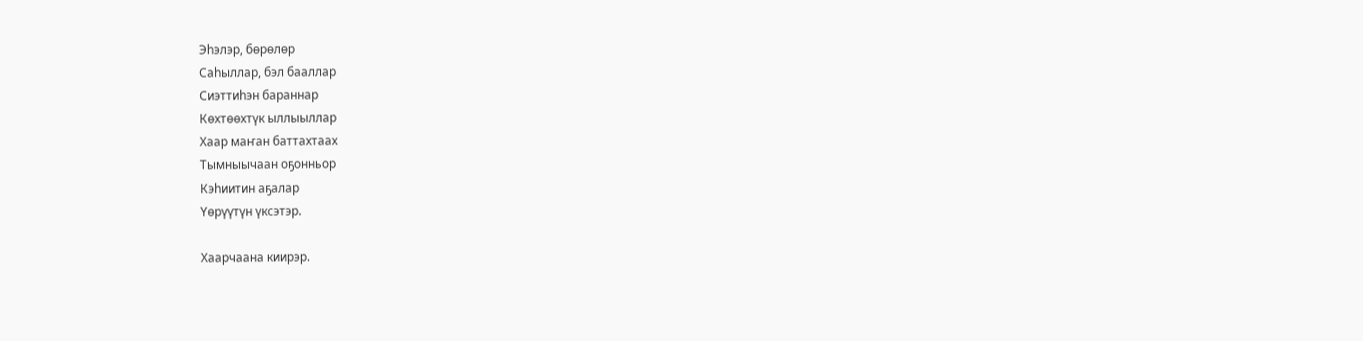Эһэлэр, бөрөлөр
Саһыллар, бэл бааллар
Сиэттиһэн бараннар
Көхтөөхтүк ыллыыллар
Хаар маҥан баттахтаах
Тымныычаан оҕонньор
Кэһиитин аҕалар
Үөрүүтүн үксэтэр.

Хаарчаана киирэр.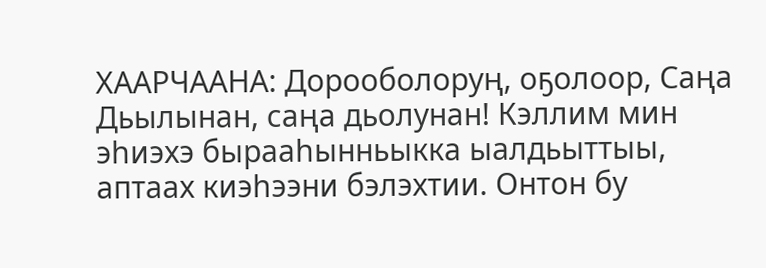ХААРЧААНА: Дорооболоруң, оҕолоор, Саңа Дьылынан, саңа дьолунан! Кэллим мин эhиэхэ бырааhынньыкка ыалдьыттыы, аптаах киэhээни бэлэхтии. Онтон бу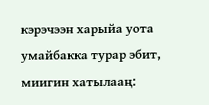кэрэчээн харыйа уота умайбакка турар эбит, миигин хатылааң: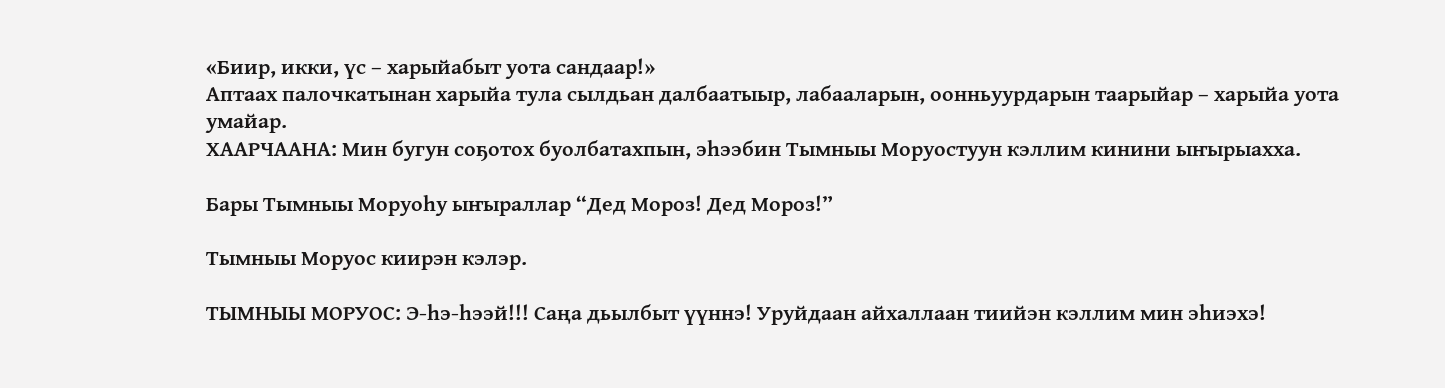«Биир, икки, үс – харыйабыт уота сандаар!»
Аптаах палочкатынан харыйа тула сылдьан далбаатыыр, лабааларын, оонньуурдарын таарыйар – харыйа уота умайар.
ХААРЧААНА: Мин бугун соҕотох буолбатахпын, эһээбин Тымныы Моруостуун кэллим кинини ыҥырыахха.

Бары Тымныы Моруоһу ыҥыраллар “Дед Мороз! Дед Мороз!”

Тымныы Моруос киирэн кэлэр.

ТЫМНЫЫ МОРУОС: Э-һэ-һээй!!! Саңа дьылбыт үүннэ! Уруйдаан айхаллаан тиийэн кэллим мин эhиэхэ!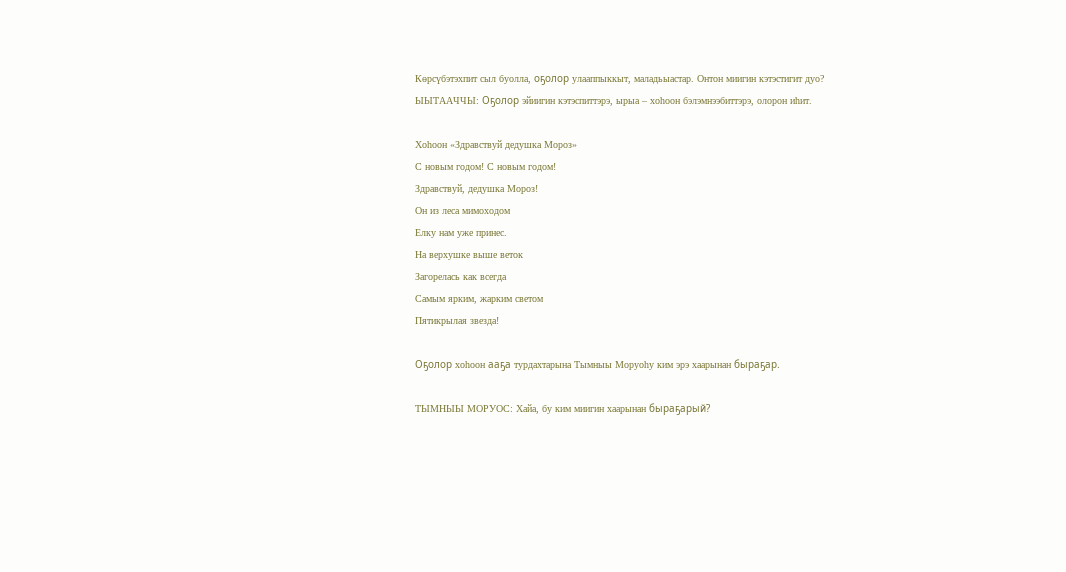Көрсүбэтэхпит сыл буолла, оҕолор улааппыккыт, маладьыастар. Онтон миигин кэтэстигит дуо?
ЫЫТААЧЧЫ: Оҕолор эйиигин кэтэспиттэрэ, ырыа – хоhоон бэлэмнээбиттэрэ, олорон иhит.

Хоһоон «Здравствуй дедушка Мороз»
С новым годом! С новым годом!
Здравствуй, дедушка Мороз!
Он из леса мимоходом
Елку нам уже принес.
На верхушке выше веток
Загорелась как всегда
Самым ярким, жарким светом
Пятикрылая звезда!

Оҕолор хоhоон ааҕа турдахтарына Тымныы Моруоhу ким эрэ хаарынан быраҕар.

ТЫМНЫЫ МОРУОС: Хайа, бу ким миигин хаарынан быраҕарый?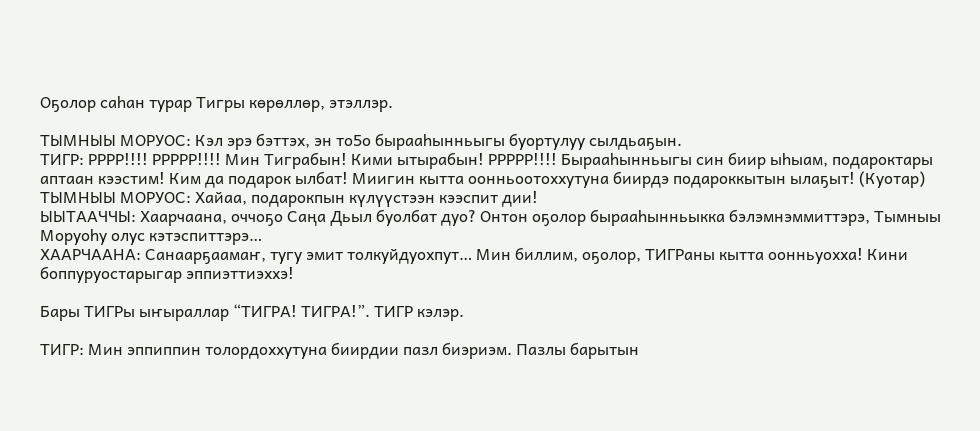Оҕолор саhан турар Тигры көрөллөр, этэллэр.

ТЫМНЫЫ МОРУОС: Кэл эрэ бэттэх, эн то5о бырааhынньыгы буортулуу сылдьаҕын.
ТИГР: РРРР!!!! РРРРР!!!! Мин Тиграбын! Кими ытырабын! РРРРР!!!! Бырааhынньыгы син биир ыhыам, подароктары аптаан кээстим! Ким да подарок ылбат! Миигин кытта оонньоотоххутуна биирдэ подароккытын ылаҕыт! (Куотар)
ТЫМНЫЫ МОРУОС: Хайаа, подарокпын күлүүстээн кээспит дии!
ЫЫТААЧЧЫ: Хаарчаана, оччоҕо Саңа Дьыл буолбат дуо? Онтон оҕолор бырааhынньыкка бэлэмнэммиттэрэ, Тымныы Моруоhу олус кэтэспиттэрэ…
ХААРЧААНА: Санаарҕаамаҥ, тугу эмит толкуйдуохпут… Мин биллим, оҕолор, ТИГРаны кытта оонньуохха! Кини боппуруостарыгар эппиэттиэххэ!

Бары ТИГРы ыҥыраллар “ТИГРА! ТИГРА!”. ТИГР кэлэр.

ТИГР: Мин эппиппин толордоххутуна биирдии пазл биэриэм. Пазлы барытын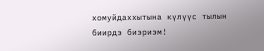хомуйдаххытына күлүүс тылын биирдэ биэриэм!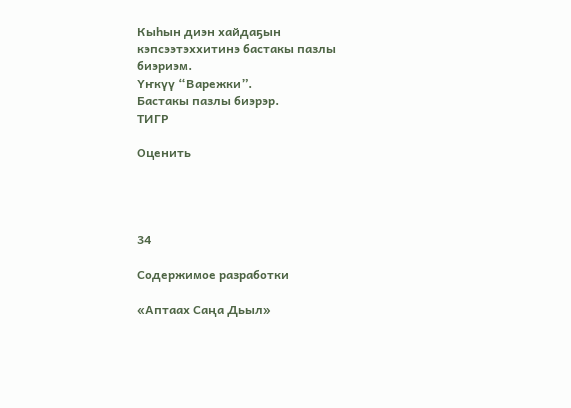Кыhын диэн хайдаҕын кэпсээтэххитинэ бастакы пазлы биэриэм.
Үҥкүү “Варежки”.
Бастакы пазлы биэрэр.
ТИГР

Оценить




34

Содержимое разработки

«Аптаах Саңа Дьыл»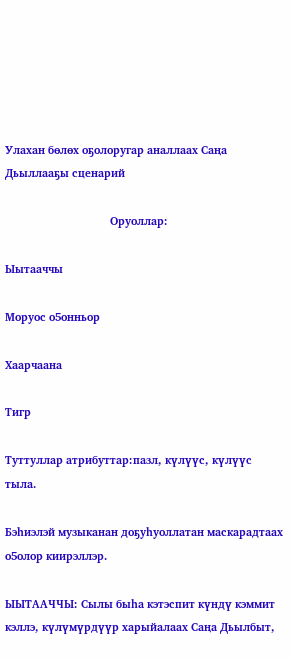Улахан бөлөх оҕолоругар аналлаах Саңа Дьыллааҕы сценарий

                                   Оруоллар:

Ыытааччы

Моруос о5онньор

Хаарчаана

Тигр

Туттуллар атрибуттар:пазл, күлүүс, күлүүс тыла.

Бэhиэлэй музыканан доҕуhуоллатан маскарадтаах о5олор киирэллэр.

ЫЫТААЧЧЫ: Сылы быhа кэтэспит күндү кэммит кэллэ, күлүмүрдүүр харыйалаах Саңа Дьылбыт,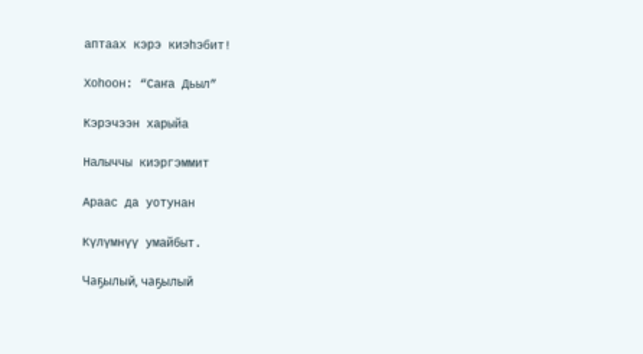аптаах кэрэ киэhэбит!

Хоhоон: “Саҥа Дьыл”

Кэрэчээн харыйа

Налыччы киэргэммит

Араас да уотунан

Күлүмнүү умайбыт.

Чаҕылый, чаҕылый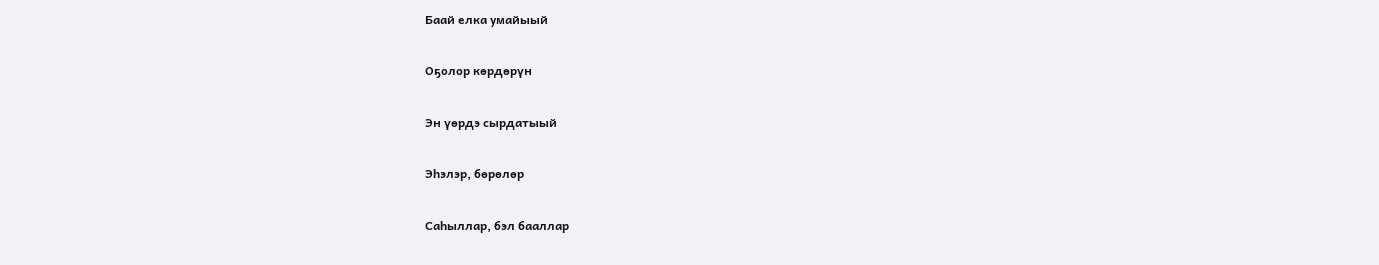Баай елка умайыый

Оҕолор көрдөрүн

Эн үөрдэ сырдатыый

Эһэлэр, бөрөлөр

Саһыллар, бэл бааллар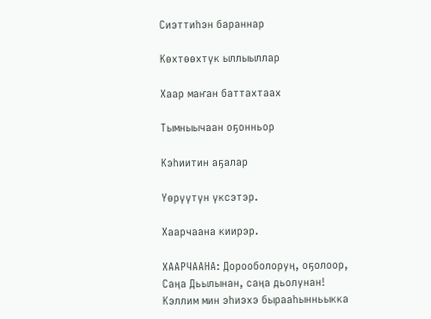Сиэттиһэн бараннар

Көхтөөхтүк ыллыыллар

Хаар маҥан баттахтаах

Тымныычаан оҕонньор

Кэһиитин аҕалар

Үөрүүтүн үксэтэр.

Хаарчаана киирэр.

ХААРЧААНА: Дорооболоруң, оҕолоор, Саңа Дьылынан, саңа дьолунан! Кэллим мин эhиэхэ бырааhынньыкка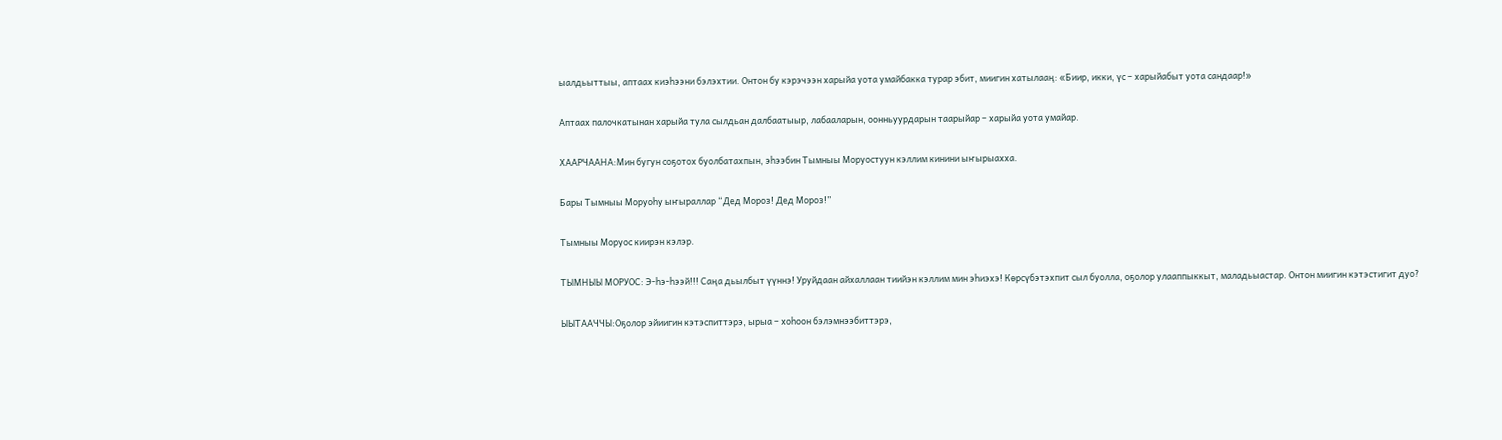ыалдьыттыы, аптаах киэhээни бэлэхтии. Онтон бу кэрэчээн харыйа уота умайбакка турар эбит, миигин хатылааң: «Биир, икки, үс – харыйабыт уота сандаар!»

Аптаах палочкатынан харыйа тула сылдьан далбаатыыр, лабааларын, оонньуурдарын таарыйар – харыйа уота умайар.

ХААРЧААНА:Мин бугун соҕотох буолбатахпын, эһээбин Тымныы Моруостуун кэллим кинини ыҥырыахха.

Бары Тымныы Моруоһу ыҥыраллар “Дед Мороз! Дед Мороз!”

Тымныы Моруос киирэн кэлэр.

ТЫМНЫЫ МОРУОС: Э-һэ-һээй!!! Саңа дьылбыт үүннэ! Уруйдаан айхаллаан тиийэн кэллим мин эhиэхэ! Көрсүбэтэхпит сыл буолла, оҕолор улааппыккыт, маладьыастар. Онтон миигин кэтэстигит дуо?

ЫЫТААЧЧЫ:Оҕолор эйиигин кэтэспиттэрэ, ырыа – хоhоон бэлэмнээбиттэрэ,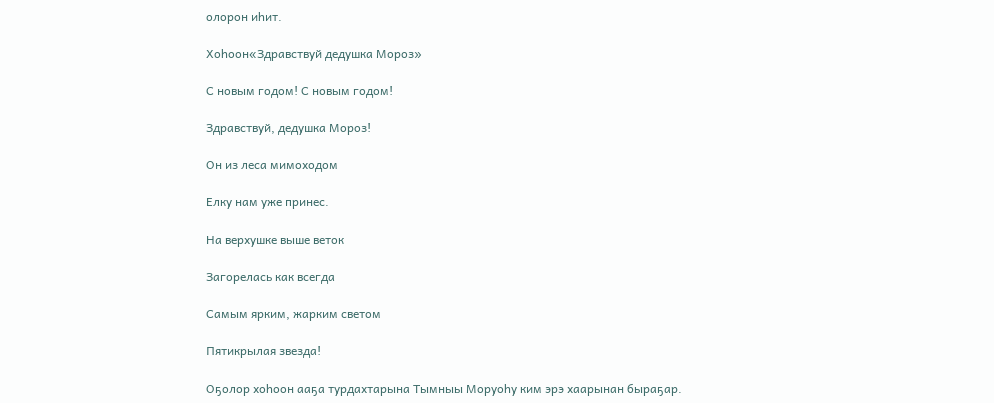олорон иhит.

Хоһоон«Здравствуй дедушка Мороз»

С новым годом! С новым годом!

Здравствуй, дедушка Мороз!

Он из леса мимоходом

Елку нам уже принес.

На верхушке выше веток

Загорелась как всегда

Самым ярким, жарким светом

Пятикрылая звезда!

Оҕолор хоhоон ааҕа турдахтарына Тымныы Моруоhу ким эрэ хаарынан быраҕар.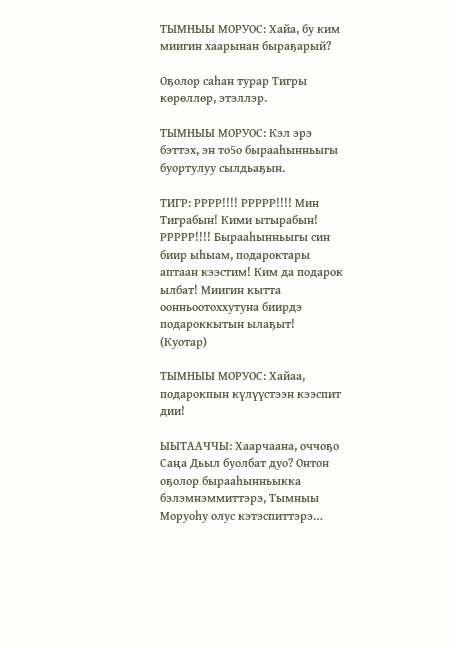ТЫМНЫЫ МОРУОС: Хайа, бу ким миигин хаарынан быраҕарый?

Оҕолор саhан турар Тигры көрөллөр, этэллэр.

ТЫМНЫЫ МОРУОС: Кэл эрэ бэттэх, эн то5о бырааhынньыгы буортулуу сылдьаҕын.

ТИГР: РРРР!!!! РРРРР!!!! Мин Тиграбын! Кими ытырабын! РРРРР!!!! Бырааhынньыгы син биир ыhыам, подароктары аптаан кээстим! Ким да подарок ылбат! Миигин кытта оонньоотоххутуна биирдэ подароккытын ылаҕыт! (Куотар)

ТЫМНЫЫ МОРУОС: Хайаа, подарокпын күлүүстээн кээспит дии!

ЫЫТААЧЧЫ: Хаарчаана, оччоҕо Саңа Дьыл буолбат дуо? Онтон оҕолор бырааhынньыкка бэлэмнэммиттэрэ, Тымныы Моруоhу олус кэтэспиттэрэ…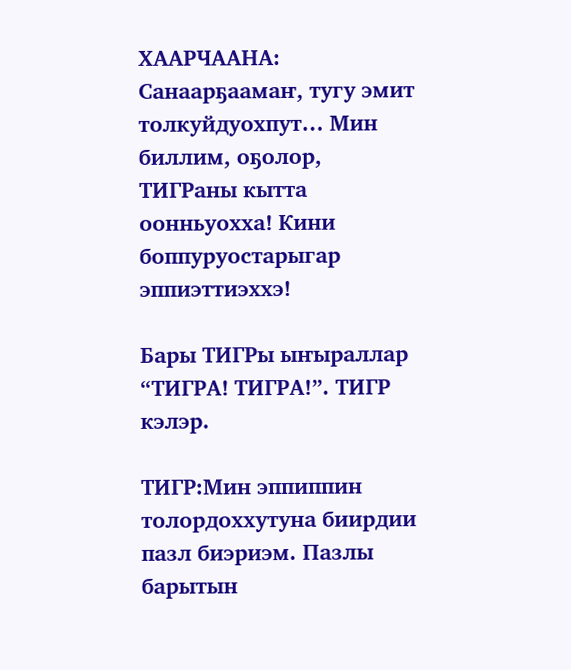ХААРЧААНА: Санаарҕаамаҥ, тугу эмит толкуйдуохпут… Мин биллим, оҕолор, ТИГРаны кытта оонньуохха! Кини боппуруостарыгар эппиэттиэххэ!

Бары ТИГРы ыҥыраллар “ТИГРА! ТИГРА!”. ТИГР кэлэр.

ТИГР:Мин эппиппин толордоххутуна биирдии пазл биэриэм. Пазлы барытын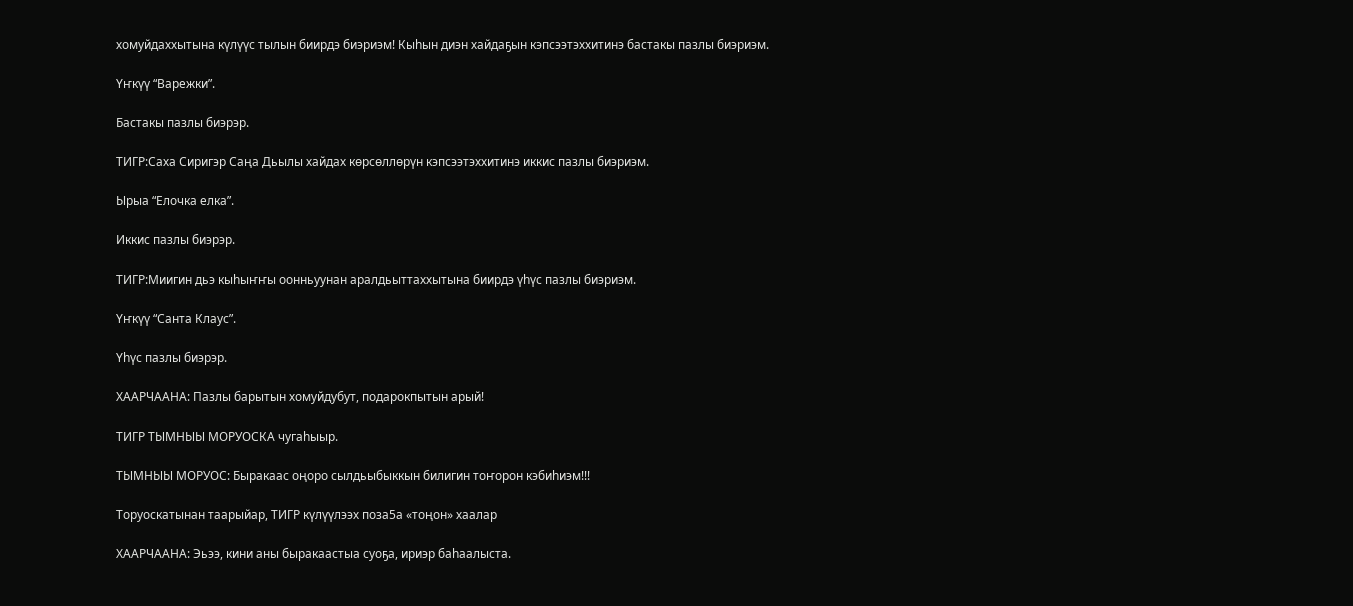хомуйдаххытына күлүүс тылын биирдэ биэриэм! Кыhын диэн хайдаҕын кэпсээтэххитинэ бастакы пазлы биэриэм.

Үҥкүү “Варежки”.

Бастакы пазлы биэрэр.

ТИГР:Саха Сиригэр Саңа Дьылы хайдах көрсөллөрүн кэпсээтэххитинэ иккис пазлы биэриэм.

Ырыа “Елочка елка”.

Иккис пазлы биэрэр.

ТИГР:Миигин дьэ кыhыҥҥы оонньуунан аралдьыттаххытына биирдэ үһүс пазлы биэриэм.

Үҥкүү “Санта Клаус”.

Үһүс пазлы биэрэр.

ХААРЧААНА: Пазлы барытын хомуйдубут, подарокпытын арый!

ТИГР ТЫМНЫЫ МОРУОСКА чугаһыыр.

ТЫМНЫЫ МОРУОС: Быракаас оңоро сылдьыбыккын билигин тоҥорон кэбиhиэм!!!

Торуоскатынан таарыйар, ТИГР күлүүлээх поза5а «тоңон» хаалар

ХААРЧААНА: Эьээ, кини аны быракаастыа суоҕа, ириэр баhаалыста.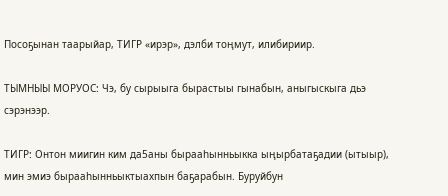Посоҕынан таарыйар, ТИГР «ирэр», дэлби тоңмут, илибириир.

ТЫМНЫЫ МОРУОС: Чэ, бу сырыыга бырастыы гынабын, аныгыскыга дьэ сэрэнээр.

ТИГР: Онтон миигин ким да5аны бырааhынньыкка ыңырбатаҕадии (ытыыр), мин эмиэ бырааhынньыктыахпын баҕарабын. Буруйбун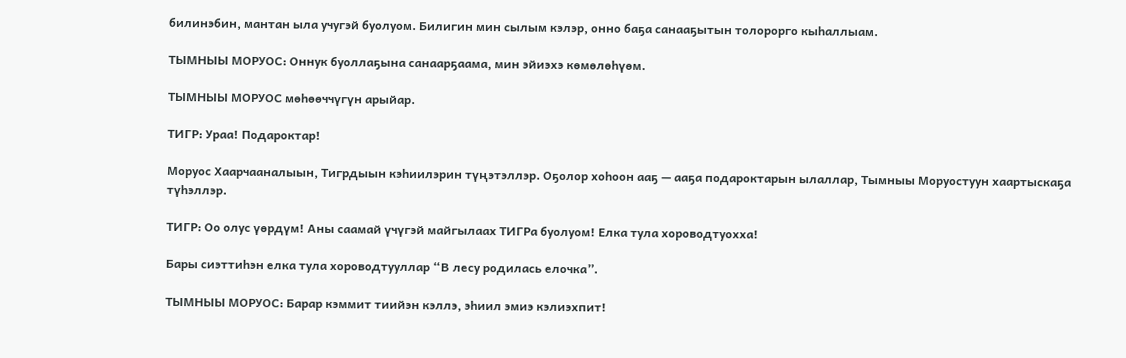билинэбин, мантан ыла учугэй буолуом. Билигин мин сылым кэлэр, онно баҕа санааҕытын толорорго кыһаллыам.

ТЫМНЫЫ МОРУОС: Оннук буоллаҕына санаарҕаама, мин эйиэхэ көмөлөhүөм.

ТЫМНЫЫ МОРУОС мөһөөччүгүн арыйар.

ТИГР: Ураа! Подароктар!

Моруос Хаарчааналыын, Тигрдыын кэhиилэрин түңэтэллэр. Оҕолор хоһоон ааҕ — ааҕа подароктарын ылаллар, Тымныы Моруостуун хаартыскаҕа түһэллэр.

ТИГР: Оо олус үөрдүм! Аны саамай үчүгэй майгылаах ТИГРа буолуом! Елка тула хороводтуохха!

Бары сиэттиһэн елка тула хороводтууллар “В лесу родилась елочка”.

ТЫМНЫЫ МОРУОС: Барар кэммит тиийэн кэллэ, эhиил эмиэ кэлиэхпит!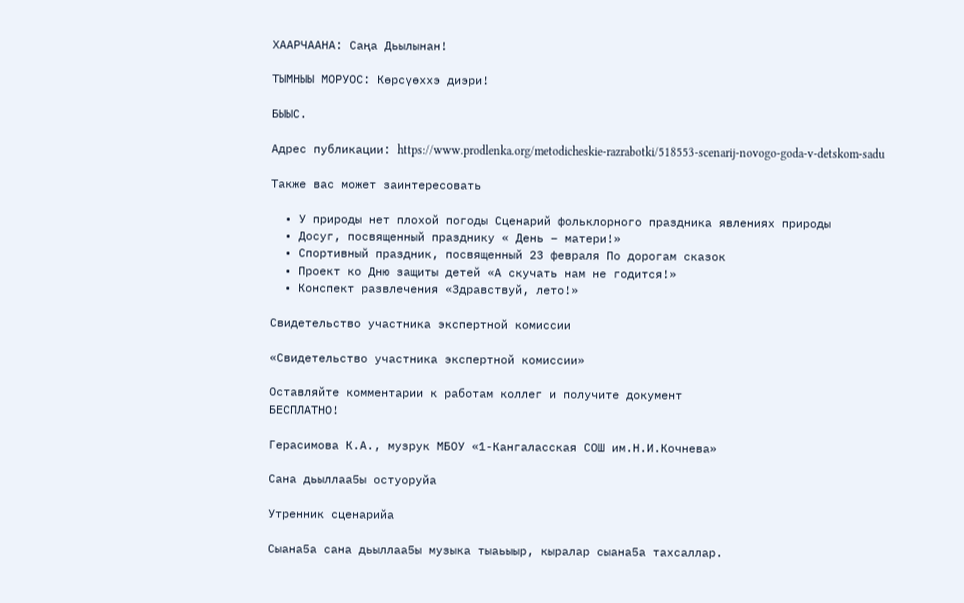ХААРЧААНА: Саңа Дьылынан!

ТЫМНЫЫ МОРУОС: Көрсүөххэ диэри!

БЫЫС.

Адрес публикации: https://www.prodlenka.org/metodicheskie-razrabotki/518553-scenarij-novogo-goda-v-detskom-sadu

Также вас может заинтересовать

  • У природы нет плохой погоды Сценарий фольклорного праздника явлениях природы
  • Досуг, посвященный празднику « День – матери!»
  • Спортивный праздник, посвященный 23 февраля По дорогам сказок
  • Проект ко Дню защиты детей «А скучать нам не годится!»
  • Конспект развлечения «Здравствуй, лето!»

Свидетельство участника экспертной комиссии

«Свидетельство участника экспертной комиссии»

Оставляйте комментарии к работам коллег и получите документ
БЕСПЛАТНО!

Герасимова К.А., музрук МБОУ «1-Кангаласская СОШ им.Н.И.Кочнева»

Сана дьыллаа5ы остуоруйа

Утренник сценарийа

Сыана5а сана дьыллаа5ы музыка тыаьыыр, кыралар сыана5а тахсаллар.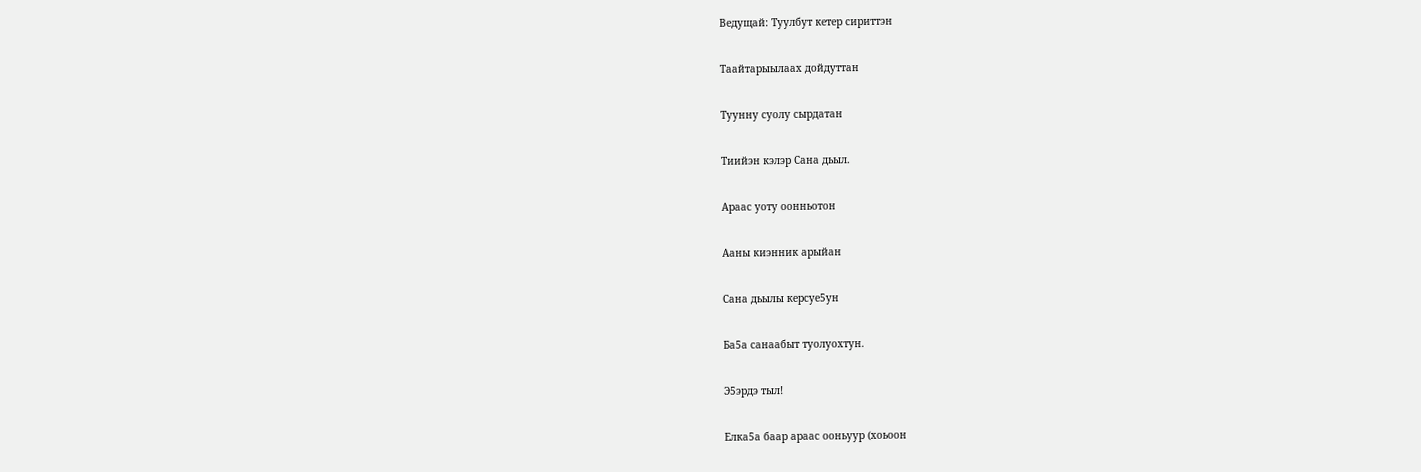Ведущай: Туулбут кетер сириттэн

Таайтарыылаах дойдуттан

Туунну суолу сырдатан

Тиийэн кэлэр Сана дьыл.

Араас уоту оонньотон

Ааны киэнник арыйан

Сана дьылы керсуе5ун

Ба5а санаабыт туолуохтун.

Э5эрдэ тыл!

Елка5а баар араас ооньуур (хоьоон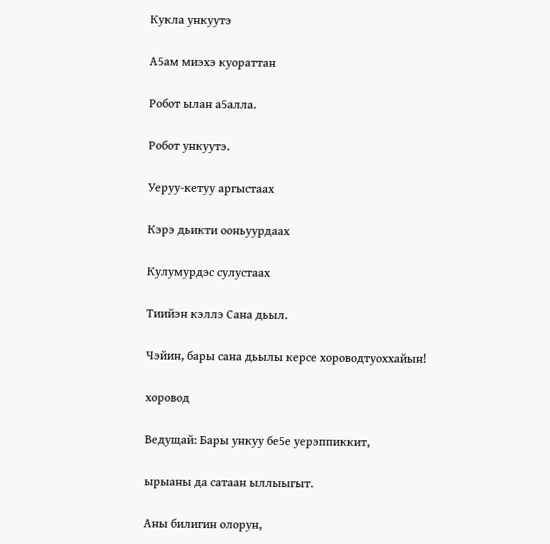Кукла ункуутэ

А5ам миэхэ куораттан

Робот ылан а5алла.

Робот ункуутэ.

Уеруу-кетуу аргыстаах

Кэрэ дьикти ооньуурдаах

Кулумурдэс сулустаах

Тиийэн кэллэ Сана дьыл.

Чэйин, бары сана дьылы керсе хороводтуоххайын!

хоровод

Ведущай: Бары ункуу бе5е уерэппиккит,

ырыаны да сатаан ыллыыгыт.

Аны билигин олорун,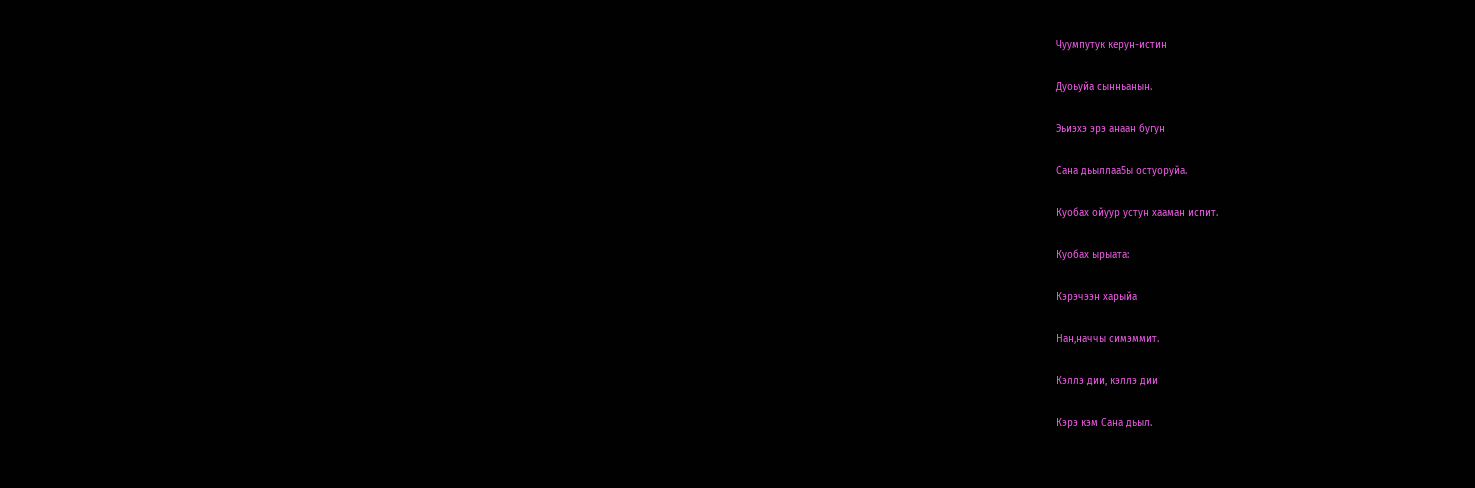Чуумпутук керун-истин

Дуоьуйа сынньанын.

Эьиэхэ эрэ анаан бугун

Сана дьыллаа5ы остуоруйа.

Куобах ойуур устун хааман испит.

Куобах ырыата:

Кэрэчээн харыйа

Нан,наччы симэммит.

Кэллэ дии, кэллэ дии

Кэрэ кэм Сана дьыл.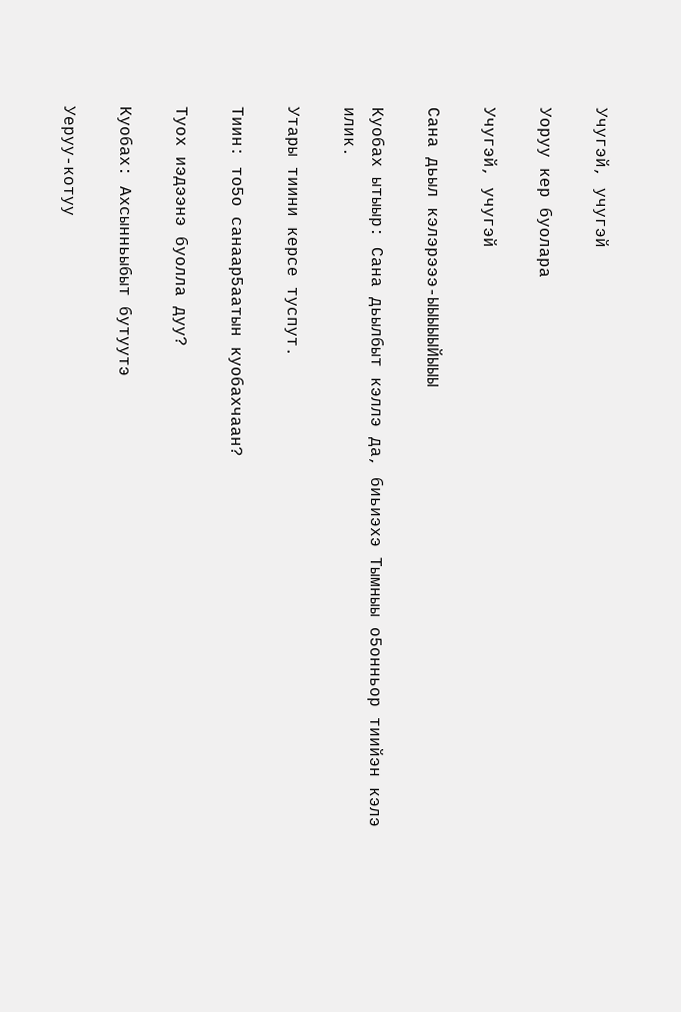Учугэй, учугэй

Уоруу кер буолара

Учугэй, учугэй

Сана дьыл кэлэрэээ-ЫЫЫЫЫЙЫЫЫ

Куобах ытыыр: Сана дьылбыт кэллэ да, биьиэхэ Тымныы о5онньор тиийэн кэлэ илик.

Утары тиини керсе туспут.

Тиин: то5о санаар5аатын куобахчаан?

Туох иэдээнэ буолла дуу?

Куобах: Ахсынньыбыт бутуутэ

Уеруу-котуу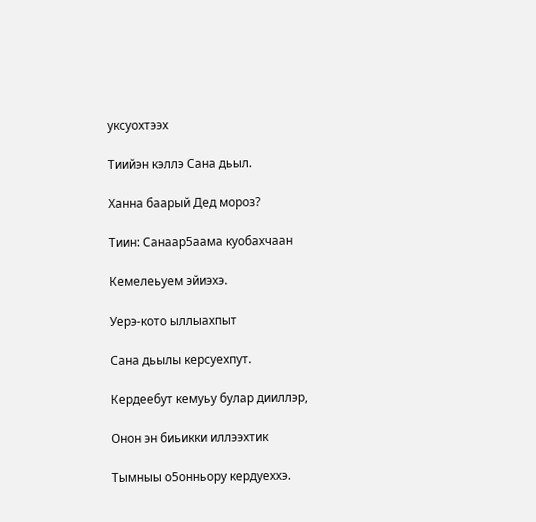уксуохтээх

Тиийэн кэллэ Сана дьыл.

Ханна баарый Дед мороз?

Тиин: Санаар5аама куобахчаан

Кемелеьуем эйиэхэ.

Уерэ-кото ыллыахпыт

Сана дьылы керсуехпут.

Кердеебут кемуьу булар дииллэр,

Онон эн биьикки иллээхтик

Тымныы о5онньору кердуеххэ.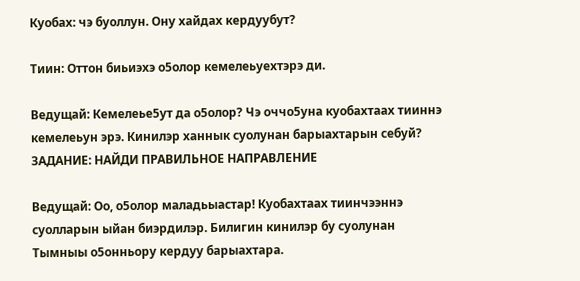Куобах: чэ буоллун. Ону хайдах кердуубут?

Тиин: Оттон биьиэхэ о5олор кемелеьуехтэрэ ди.

Ведущай: Кемелеье5ут да о5олор? Чэ оччо5уна куобахтаах тииннэ кемелеьун эрэ. Кинилэр ханнык суолунан барыахтарын себуй? ЗАДАНИЕ: НАЙДИ ПРАВИЛЬНОЕ НАПРАВЛЕНИЕ

Ведущай: Оо, о5олор маладьыастар! Куобахтаах тиинчээннэ суолларын ыйан биэрдилэр. Билигин кинилэр бу суолунан Тымныы о5онньору кердуу барыахтара.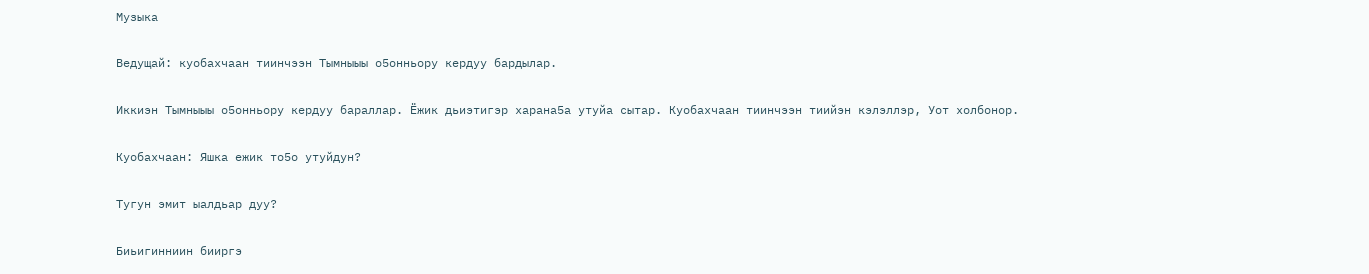Музыка

Ведущай: куобахчаан тиинчээн Тымныыы о5онньору кердуу бардылар.

Иккиэн Тымныыы о5онньору кердуу бараллар. Ёжик дьиэтигэр харана5а утуйа сытар. Куобахчаан тиинчээн тиийэн кэлэллэр, Уот холбонор.

Куобахчаан: Яшка ежик то5о утуйдун?

Тугун эмит ыалдьар дуу?

Биьигинниин бииргэ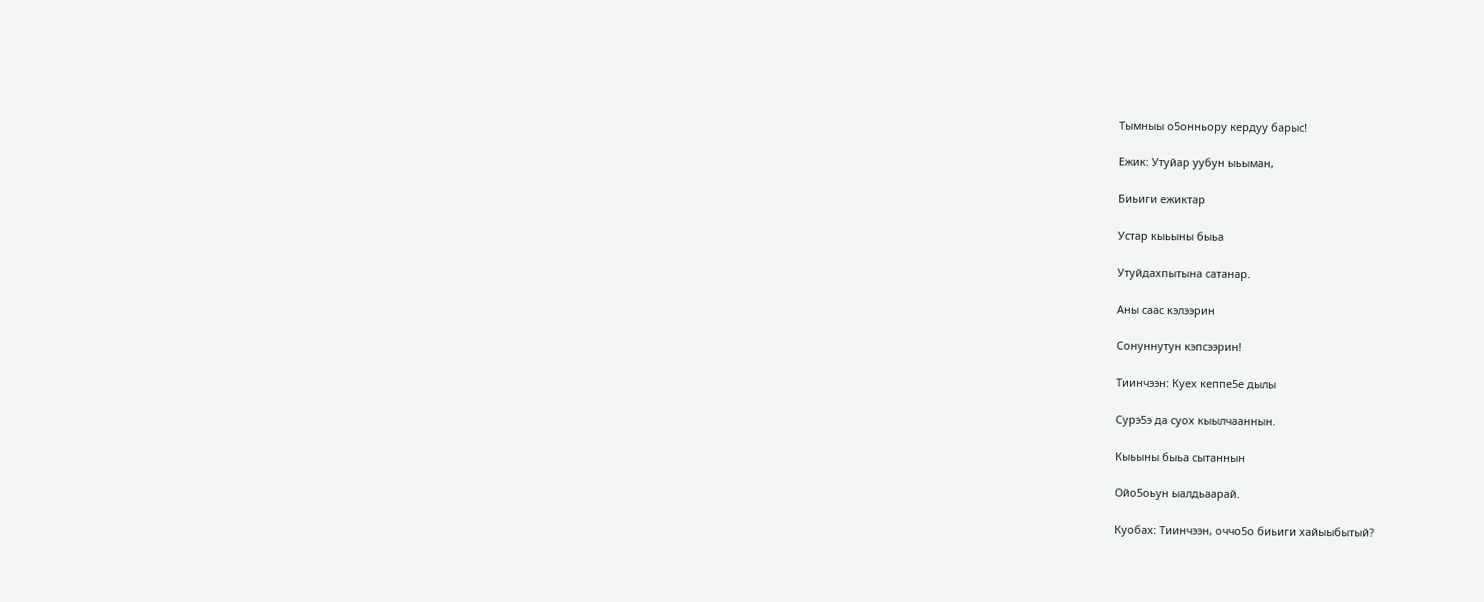Тымныы о5онньору кердуу барыс!

Ежик: Утуйар уубун ыьыман,

Биьиги ежиктар

Устар кыьыны быьа

Утуйдахпытына сатанар.

Аны саас кэлээрин

Сонуннутун кэпсээрин!

Тиинчээн: Куех кеппе5е дылы

Сурэ5э да суох кыылчааннын.

Кыьыны быьа сытаннын

Ойо5оьун ыалдьаарай.

Куобах: Тиинчээн, оччо5о биьиги хайыыбытый?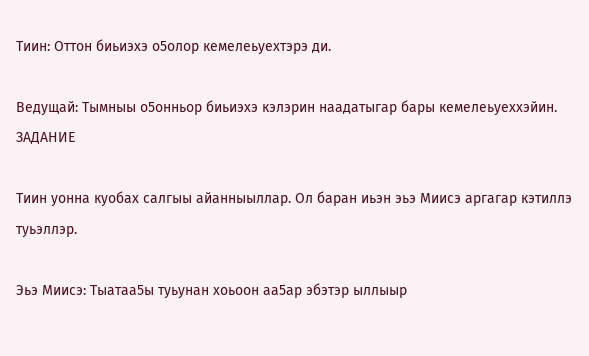Тиин: Оттон биьиэхэ о5олор кемелеьуехтэрэ ди.

Ведущай: Тымныы о5онньор биьиэхэ кэлэрин наадатыгар бары кемелеьуеххэйин. ЗАДАНИЕ

Тиин уонна куобах салгыы айанныыллар. Ол баран иьэн эьэ Миисэ аргагар кэтиллэ туьэллэр.

Эьэ Миисэ: Тыатаа5ы туьунан хоьоон аа5ар эбэтэр ыллыыр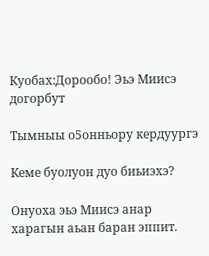Куобах:Дорообо! Эьэ Миисэ догорбут

Тымныы о5онньору кердуургэ

Кеме буолуон дуо биьиэхэ?

Онуоха эьэ Миисэ анар харагын аьан баран эппит.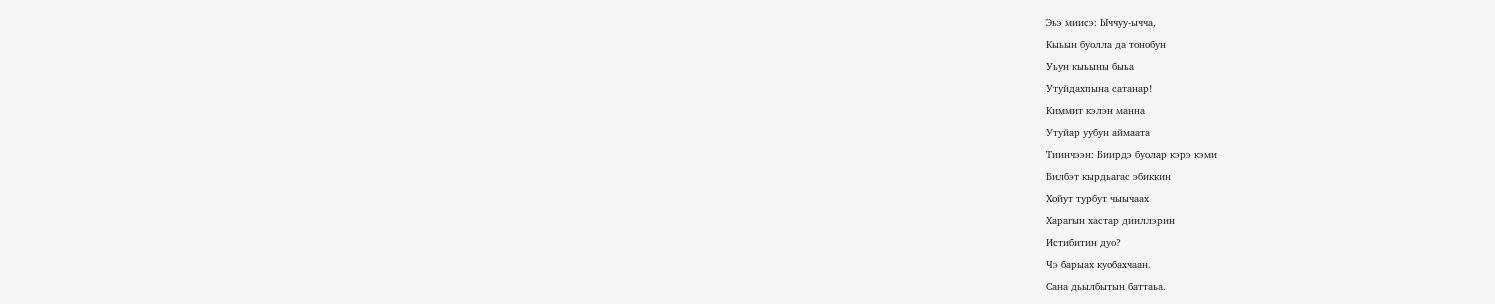Эьэ миисэ: Ыччуу-ычча,

Кыьын буолла да тонобун

Уьун кыьыны быьа

Утуйдахпына сатанар!

Киммит кэлэн манна

Утуйар уубун аймаата

Тиинчээн: Биирдэ буолар кэрэ кэми

Билбэт кырдьагас эбиккин

Хойут турбут чыычаах

Харагын хастар дииллэрин

Истибитин дуо?

Чэ барыах куобахчаан.

Сана дьылбытын баттаьа.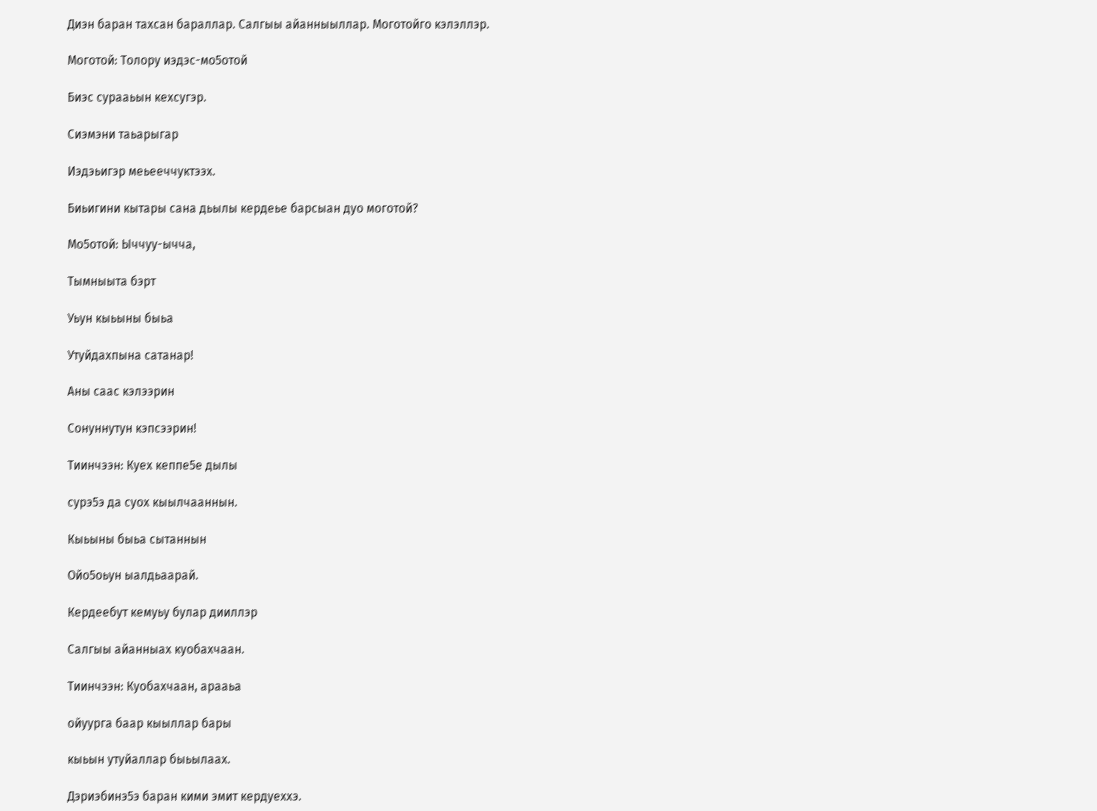Диэн баран тахсан бараллар. Салгыы айанныыллар. Моготойго кэлэллэр.

Моготой: Толору иэдэс-мо5отой

Биэс сурааьын кехсугэр.

Сиэмэни таьарыгар

Иэдэьигэр меьееччуктээх.

Биьигини кытары сана дьылы кердеье барсыан дуо моготой?

Мо5отой: Ыччуу-ычча,

Тымныыта бэрт

Уьун кыьыны быьа

Утуйдахпына сатанар!

Аны саас кэлээрин

Сонуннутун кэпсээрин!

Тиинчээн: Куех кеппе5е дылы

сурэ5э да суох кыылчааннын.

Кыьыны быьа сытаннын

Ойо5оьун ыалдьаарай.

Кердеебут кемуьу булар дииллэр

Салгыы айанныах куобахчаан.

Тиинчээн: Куобахчаан, арааьа

ойуурга баар кыыллар бары

кыьын утуйаллар быьылаах.

Дэриэбинэ5э баран кими эмит кердуеххэ.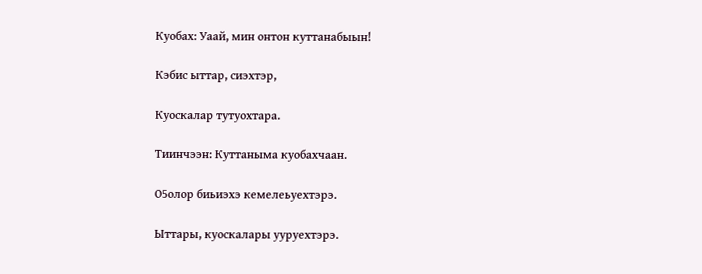Куобах: Уаай, мин онтон куттанабыын!

Кэбис ыттар, сиэхтэр,

Куоскалар тутуохтара.

Тиинчээн: Куттаныма куобахчаан.

О5олор биьиэхэ кемелеьуехтэрэ.

Ыттары, куоскалары ууруехтэрэ.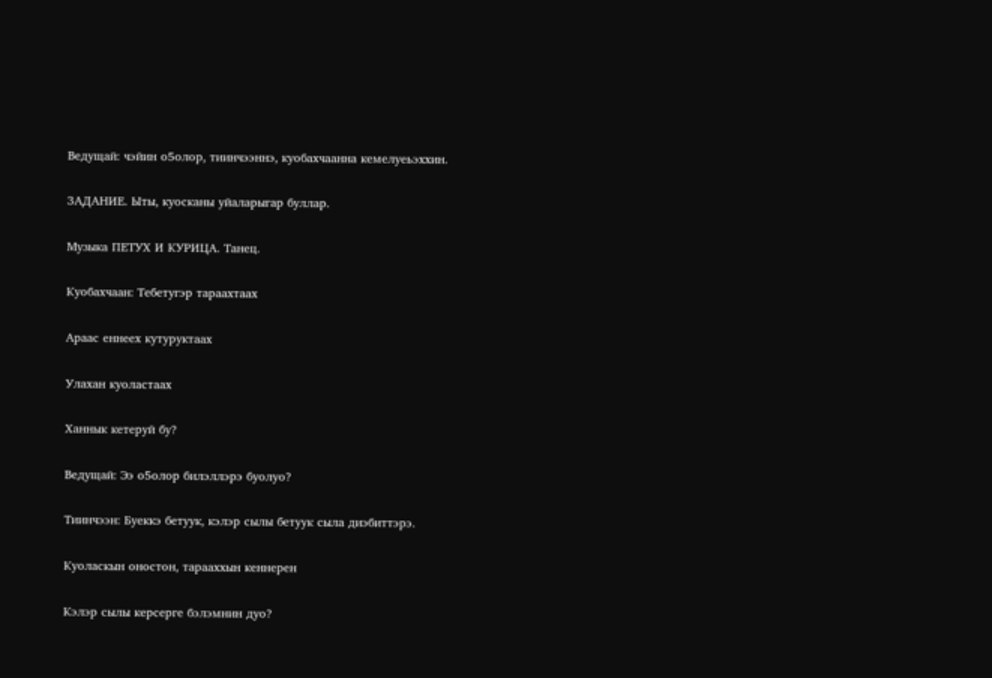Ведущай: чэйин о5олор, тиинчээннэ, куобахчаанна кемелуеьэххин.

ЗАДАНИЕ. Ыты, куосканы уйаларыгар буллар.

Музыка ПЕТУХ И КУРИЦА. Танец.

Куобахчаан: Тебетугэр тараахтаах

Араас еннеех кутуруктаах

Улахан куоластаах

Ханнык кетеруй бу?

Ведущай: Ээ о5олор билэллэрэ буолуо?

Тиинчээн: Буеккэ бетуук, кэлэр сылы бетуук сыла диэбиттэрэ.

Куоласкын оностон, тарааххын кеннерен

Кэлэр сылы керсерге бэлэмнин дуо?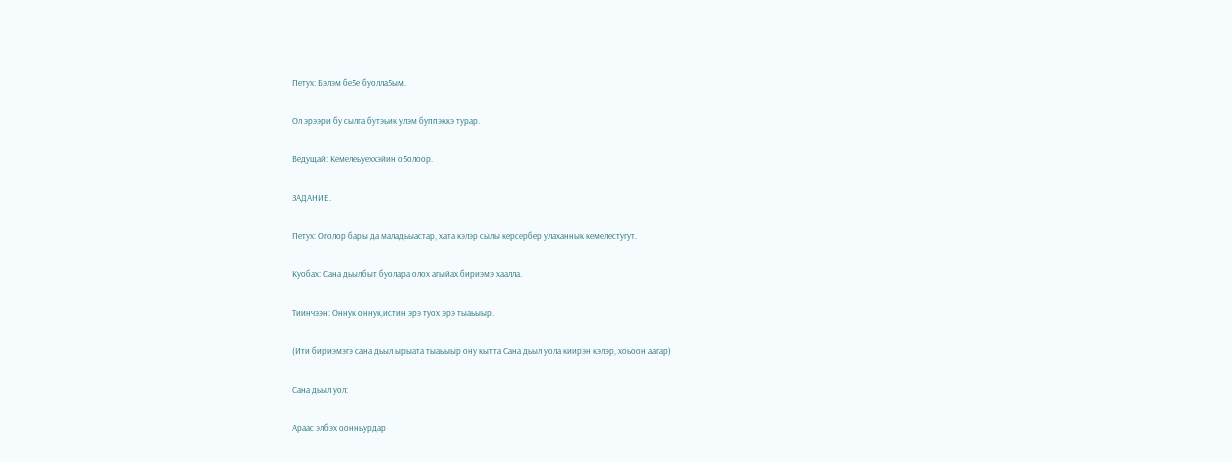Петух: Бэлэм бе5е буолла5ым.

Ол эрээри бу сылга бутэьик улэм буппэккэ турар.

Ведущай: Кемелеьуеххэйин о5олоор.

ЗАДАНИЕ.

Петух: Оголор бары да маладьыастар, хата кэлэр сылы керсербер улаханнык кемелестугут.

Куобах: Сана дьылбыт буолара олох агыйах бириэмэ хаалла.

Тиинчээн: Оннук оннук,истин эрэ туох эрэ тыаьыыр.

(Ити бириэмэгэ сана дьыл ырыата тыаьыыр ону кытта Сана дьыл уола киирэн кэлэр, хоьоон аагар)

Сана дьыл уол:

Араас элбэх оонньурдар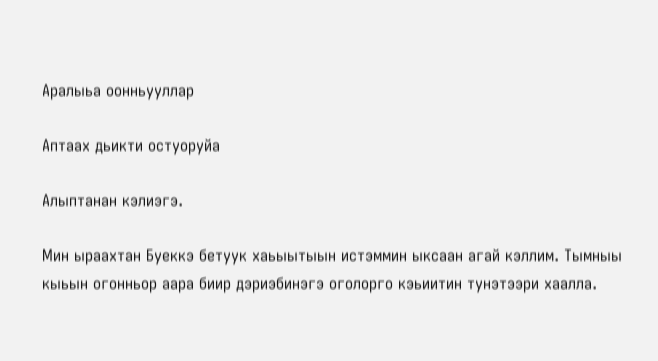Аралыьа оонньууллар

Аптаах дьикти остуоруйа

Алыптанан кэлиэгэ.

Мин ыраахтан Буеккэ бетуук хаьыытыын истэммин ыксаан агай кэллим. Тымныы кыьын огонньор аара биир дэриэбинэгэ оголорго кэьиитин тунэтээри хаалла.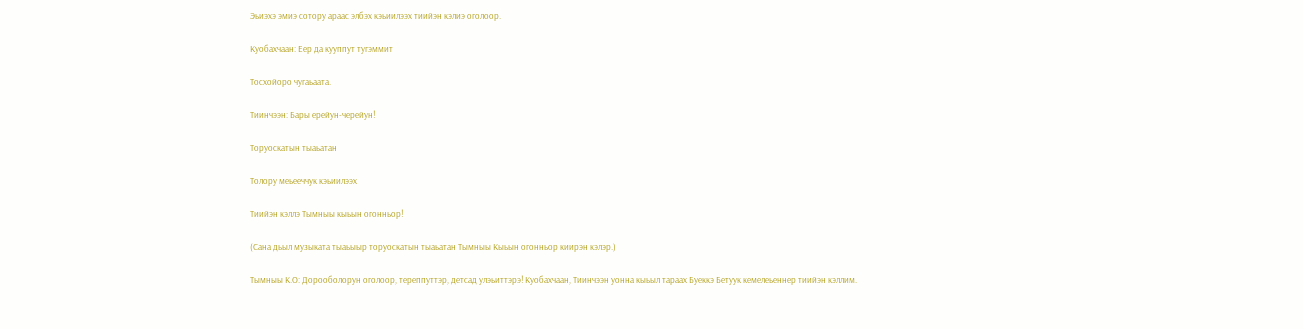Эьиэхэ эмиэ сотору араас элбэх кэьиилээх тиийэн кэлиэ оголоор.

Куобахчаан: Еер да кууппут тугэммит

Тосхойоро чугаьаата.

Тиинчээн: Бары ерейун-черейун!

Торуоскатын тыаьатан

Толору меьееччук кэьиилээх

Тиийэн кэллэ Тымныы кыьын огонньор!

(Сана дьыл музыката тыаьыыр торуоскатын тыаьатан Тымныы Кыьын огонньор киирэн кэлэр.)

Тымныы К.О: Дорооболорун оголоор, тереппуттэр, детсад улэьиттэрэ! Куобахчаан, Тиинчээн уонна кыьыл тараах Буеккэ Бетуук кемелеьеннер тиийэн кэллим.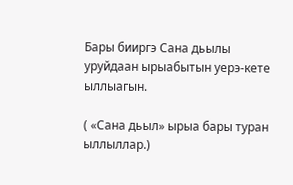Бары бииргэ Сана дьылы уруйдаан ырыабытын уерэ-кете ыллыагын.

( «Сана дьыл» ырыа бары туран ыллыллар.)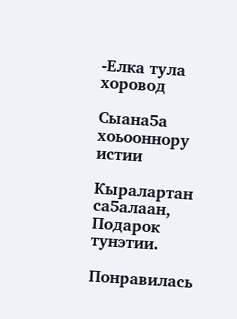-Елка тула хоровод

Сыана5а хоьооннору истии

Кыралартан са5алаан, Подарок тунэтии.

Понравилась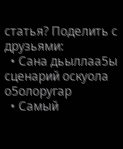статья? Поделить с друзьями:
  • Сана дьыллаа5ы сценарий оскуола о5олоругар
  • Самый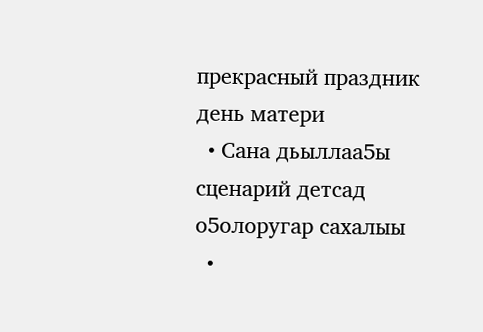прекрасный праздник день матери
  • Сана дьыллаа5ы сценарий детсад о5олоругар сахалыы
  •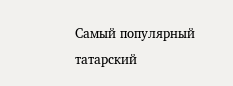Самый популярный татарский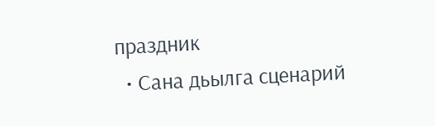праздник
  • Сана дьылга сценарий